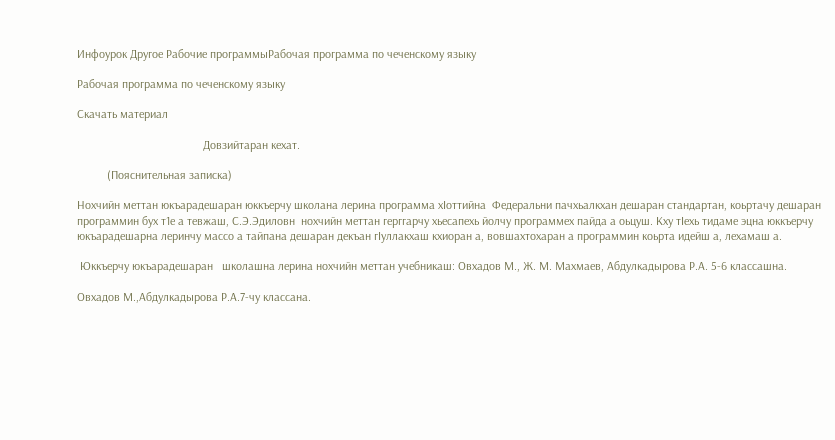Инфоурок Другое Рабочие программыРабочая программа по чеченскому языку

Рабочая программа по чеченскому языку

Скачать материал

                                          Довзийтаран кехат.

          (Пояснительная записка)

Нохчийн меттан юкъарадешаран юккъерчу школана лерина программа хIоттийна  Федеральни пачхьалкхан дешаран стандартан, коьртачу дешаран программин бух т1е а тевжаш, С.Э.Эдиловн  нохчийн меттан герггарчу хьесапехь йолчу программех пайда а оьцуш. Кху тIехь тидаме эцна юккъерчу юкъарадешарна леринчу массо а тайпана дешаран декъан гIуллакхаш кхиоран а, вовшахтохаран а программин коьрта идейш а, лехамаш а.

 Юккъерчу юкъарадешаран   школашна лерина нохчийн меттан учебникаш: Овхадов М., Ж. М. Махмаев, Абдулкадырова Р.А. 5-6 классашна.

Овхадов М.,Абдулкадырова Р.А.7-чу классана.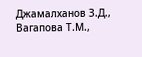Джамалханов З.Д.,  Вагапова Т.М.,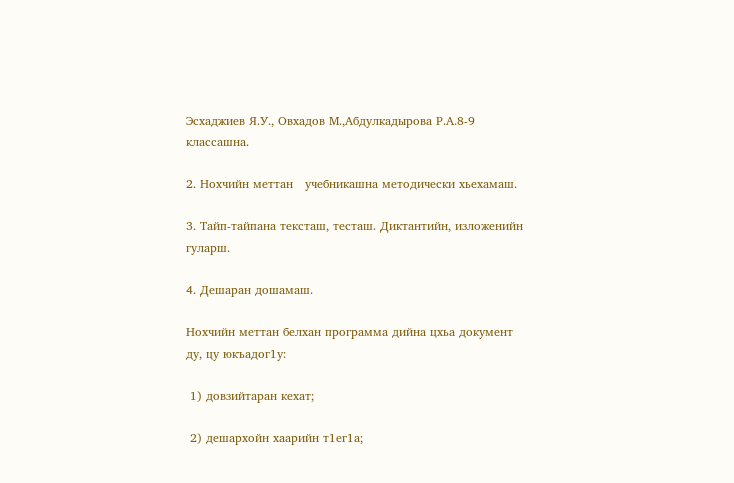Эсхаджиев Я.У., Овхадов М.,Абдулкадырова Р.А.8-9  классашна.

2. Нохчийн меттан   учебникашна методически хьехамаш.

3. Тайп-тайпана тексташ, тесташ. Диктантийн, изложенийн гуларш.

4. Дешаран дошамаш.

Нохчийн меттан белхан программа дийна цхьа документ ду, цу юкъадог1у:

 1) довзийтаран кехат;

 2) дешархойн хаарийн т1ег1а;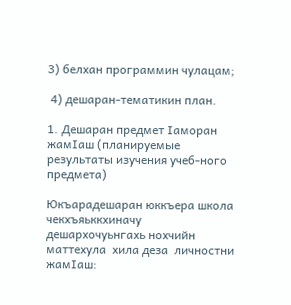3) белхан программин чулацам;

 4) дешаран-тематикин план.

1. Дешаран предмет Iаморан жамIаш (планируемые результаты изучения учеб-ного предмета)

Юкъарадешаран юккъера школа чекхъяьккхиначу дешархочуьнгахь нохчийн маттехула  хила деза  личностни жамIаш: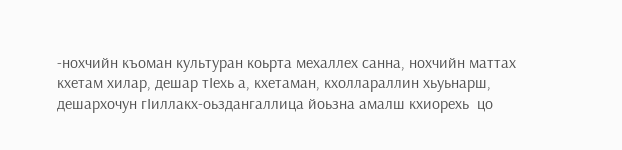-нохчийн къоман культуран коьрта мехаллех санна, нохчийн маттах кхетам хилар, дешар тIехь а, кхетаман, кхоллараллин хьуьнарш, дешархочун гIиллакх-оьздангаллица йоьзна амалш кхиорехь  цо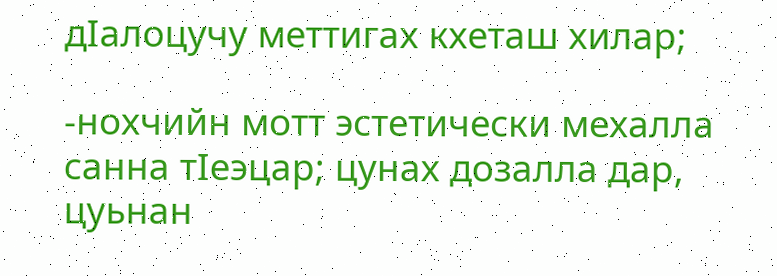дIалоцучу меттигах кхеташ хилар;

-нохчийн мотт эстетически мехалла санна тIеэцар; цунах дозалла дар, цуьнан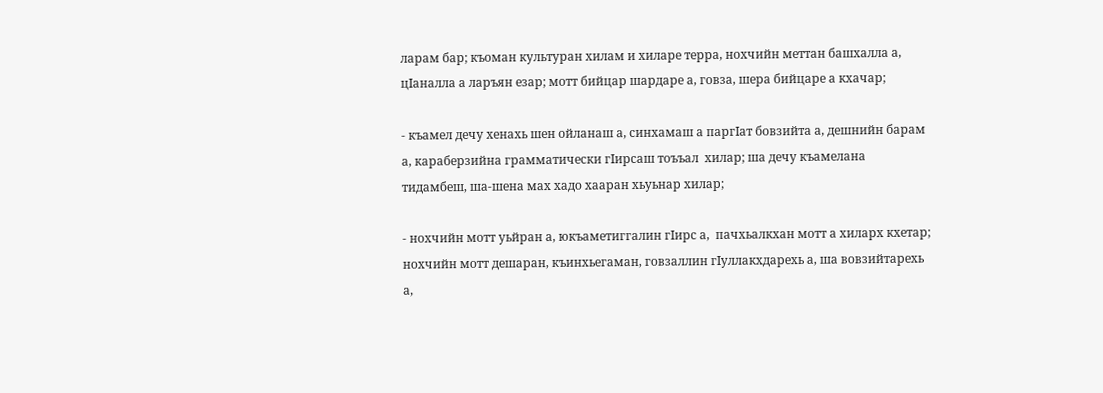ларам бар; къоман культуран хилам и хиларе терра, нохчийн меттан башхалла а, цIаналла а ларъян езар; мотт бийцар шардаре а, говза, шера бийцаре а кхачар;

- къамел дечу хенахь шен ойланаш а, синхамаш а паргIат бовзийта а, дешнийн барам а, караберзийна грамматически гIирсаш тоъъал  хилар; ша дечу къамелана тидамбеш, ша-шена мах хадо хааран хьуьнар хилар;

- нохчийн мотт уьйран а, юкъаметиггалин гIирс а,  пачхьалкхан мотт а хиларх кхетар; нохчийн мотт дешаран, къинхьегаман, говзаллин гIуллакхдарехь а, ша вовзийтарехь а,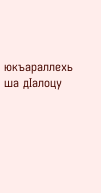юкъараллехь ша дIалоцу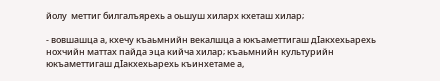йолу  меттиг билгалъярехь а оьшуш хиларх кхеташ хилар;

- вовшашца а, кхечу къаьмнийн векалшца а юкъаметтигаш дIакхехьарехь нохчийн маттах пайда эца кийча хилар; къаьмнийн культурийн юкъаметтигаш дIакхехьарехь къинхетаме а,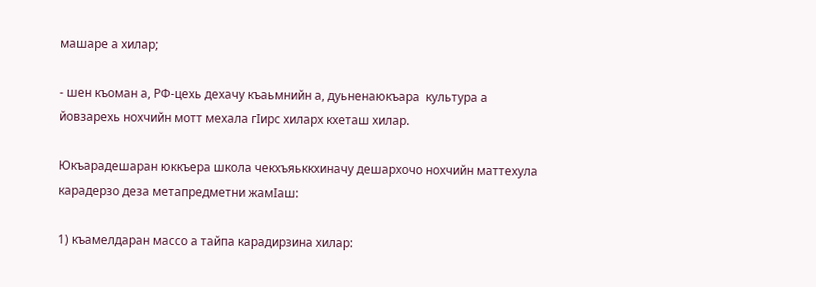машаре а хилар;

- шен къоман а, РФ-цехь дехачу къаьмнийн а, дуьненаюкъара  культура а йовзарехь нохчийн мотт мехала гIирс хиларх кхеташ хилар.

Юкъарадешаран юккъера школа чекхъяьккхиначу дешархочо нохчийн маттехула карадерзо деза метапредметни жамIаш:

1) къамелдаран массо а тайпа карадирзина хилар: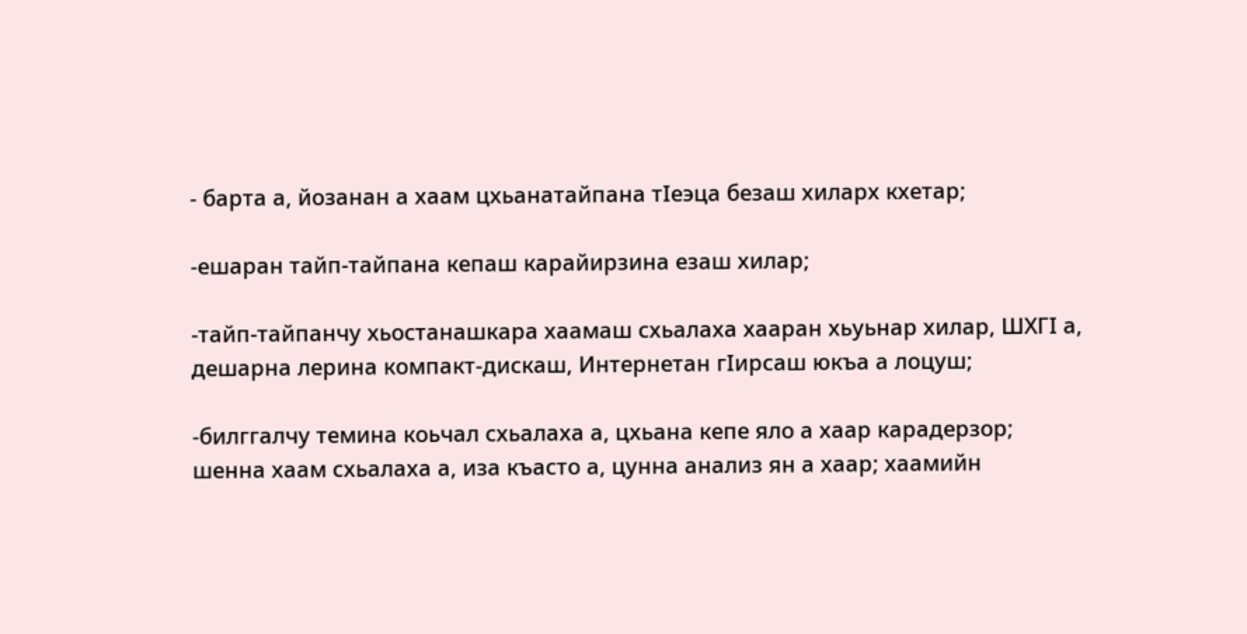- барта а, йозанан а хаам цхьанатайпана тIеэца безаш хиларх кхетар;

-ешаран тайп-тайпана кепаш карайирзина езаш хилар;

-тайп-тайпанчу хьостанашкара хаамаш схьалаха хааран хьуьнар хилар, ШХГI а, дешарна лерина компакт-дискаш, Интернетан гIирсаш юкъа а лоцуш;

-билггалчу темина коьчал схьалаха а, цхьана кепе яло а хаар карадерзор; шенна хаам схьалаха а, иза къасто а, цунна анализ ян а хаар; хаамийн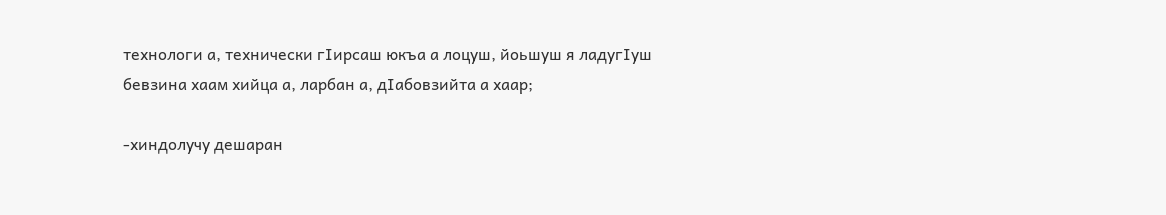технологи а, технически гIирсаш юкъа а лоцуш, йоьшуш я ладугIуш бевзина хаам хийца а, ларбан а, дIабовзийта а хаар;

-хиндолучу дешаран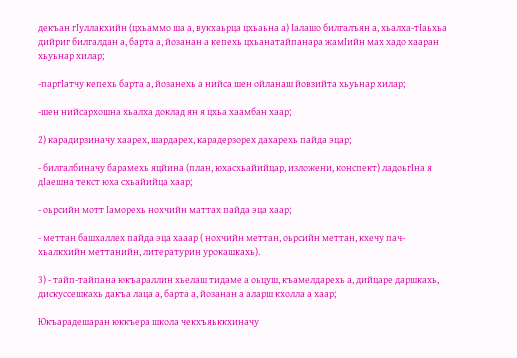декъан гIуллакхийн (цхьаммо ша а, вукхаьрца цхьаьна а) Iалашо билгалъян а, хьалха-тIаьхьа дийриг билгалдан а, барта а, йозанан а кепехь цхьанатайпанара жамIийн мах хадо хааран хьуьнар хилар;

-паргIатчу кепехь барта а, йозанехь а нийса шен ойланаш йовзийта хьуьнар хилар;

-шен нийсархошна хьалха доклад ян я цхьа хаамбан хаар;

2) карадирзиначу хаарех, шардарех, карадерзорех дахарехь пайда эцар;

- билгалбиначу барамехь яцйина (план, юхасхьайийцар, изложени, конспект) ладоьгIна я дIаешна текст юха схьайийца хаар;

- оьрсийн мотт Iаморехь нохчийн маттах пайда эца хаар;

- меттан башхаллех пайда эца хааар ( нохчийн меттан, оьрсийн меттан, кхечу пач-хьалкхийн меттанийн, литературин урокашкахь).

3) - тайп-тайпана юкъараллин хьелаш тидаме а оьцуш, къамелдарехь а, дийцаре даршкахь, дискуссешкахь дакъа лаца а, барта а, йозанан а аларш кхолла а хаар;

Юкъарадешаран юккъера школа чекхъяьккхиначу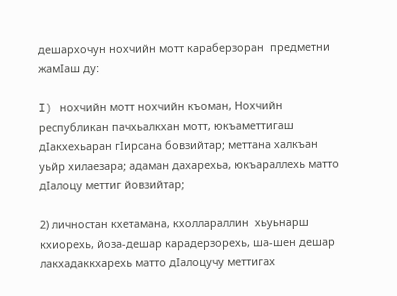дешархочун нохчийн мотт караберзоран  предметни жамIаш ду:

I) нохчийн мотт нохчийн къоман, Нохчийн республикан пачхьалкхан мотт, юкъаметтигаш дIакхехьаран гIирсана бовзийтар; меттана халкъан уьйр хилаезара; адаман дахарехьа, юкъараллехь матто дIалоцу меттиг йовзийтар;

2) личностан кхетамана, кхоллараллин  хьуьнарш кхиорехь, йоза-дешар карадерзорехь, ша-шен дешар лакхадаккхарехь матто дIалоцучу меттигах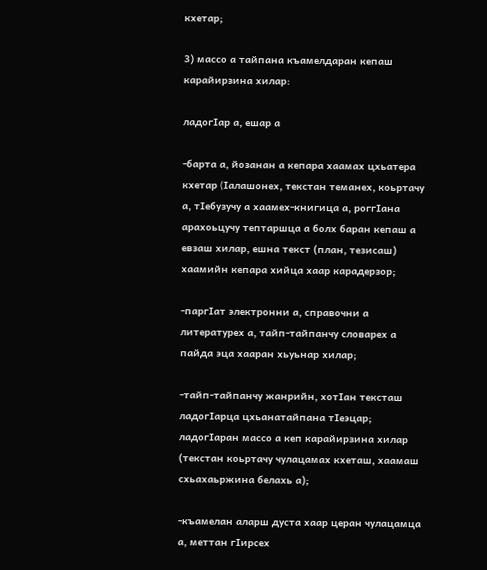кхетар;

3) массо а тайпана къамелдаран кепаш карайирзина хилар:

ладогIар а, ешар а

-барта а, йозанан а кепара хаамах цхьатера кхетар (Iалашонех, текстан теманех, коьртачу а, тIебузучу а хаамех-книгица а, роггIана арахоьцучу тептаршца а болх баран кепаш а евзаш хилар, ешна текст (план, тезисаш) хаамийн кепара хийца хаар карадерзор;

-паргIат электронни а, справочни а литературех а, тайп-тайпанчу словарех а пайда эца хааран хьуьнар хилар;

-тайп-тайпанчу жанрийн, хотIан тексташ ладогIарца цхьанатайпана тIеэцар; ладогIаран массо а кеп карайирзина хилар (текстан коьртачу чулацамах кхеташ, хаамаш схьахаьржина белахь а);

-къамелан аларш дуста хаар церан чулацамца а, меттан гIирсех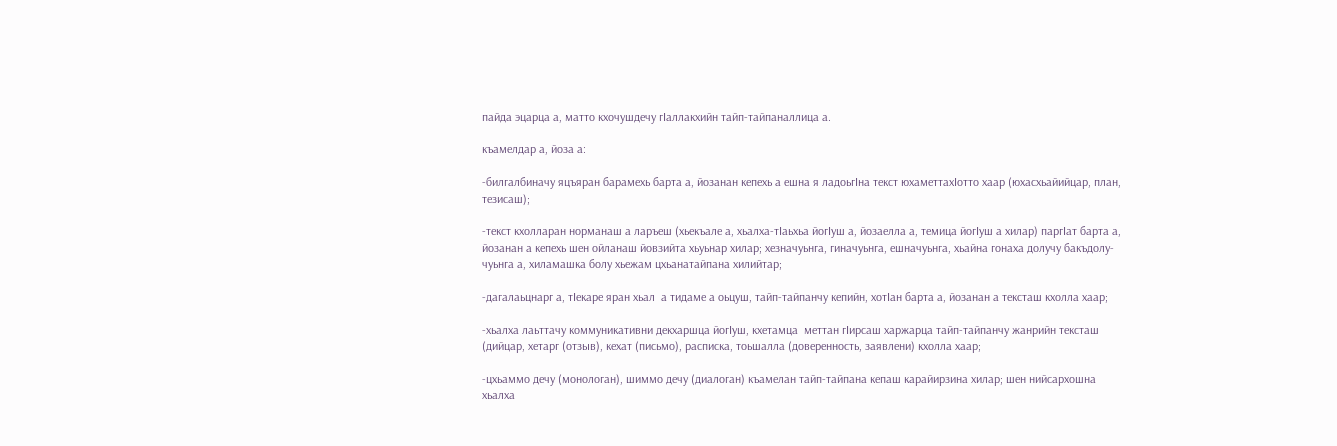пайда эцарца а, матто кхочушдечу гIаллакхийн тайп-тайпаналлица а.

къамелдар а, йоза а:

-билгалбиначу яцъяран барамехь барта а, йозанан кепехь а ешна я ладоьгIна текст юхаметтахIотто хаар (юхасхьайийцар, план, тезисаш);

-текст кхолларан норманаш а ларъеш (хьекъале а, хьалха-тIаьхьа йогIуш а, йозаелла а, темица йогIуш а хилар) паргIат барта а, йозанан а кепехь шен ойланаш йовзийта хьуьнар хилар; хезначуьнга, гиначуьнга, ешначуьнга, хьайна гонаха долучу бакъдолу-чуьнга а, хиламашка болу хьежам цхьанатайпана хилийтар;

-дагалаьцнарг а, тIекаре яран хьал  а тидаме а оьцуш, тайп-тайпанчу кепийн, хотIан барта а, йозанан а тексташ кхолла хаар;

-хьалха лаьттачу коммуникативни декхаршца йогIуш, кхетамца  меттан гIирсаш харжарца тайп-тайпанчу жанрийн тексташ (дийцар, хетарг (отзыв), кехат (письмо), расписка, тоьшалла (доверенность, заявлени) кхолла хаар;

-цхьаммо дечу (монологан), шиммо дечу (диалоган) къамелан тайп-тайпана кепаш карайирзина хилар; шен нийсархошна хьалха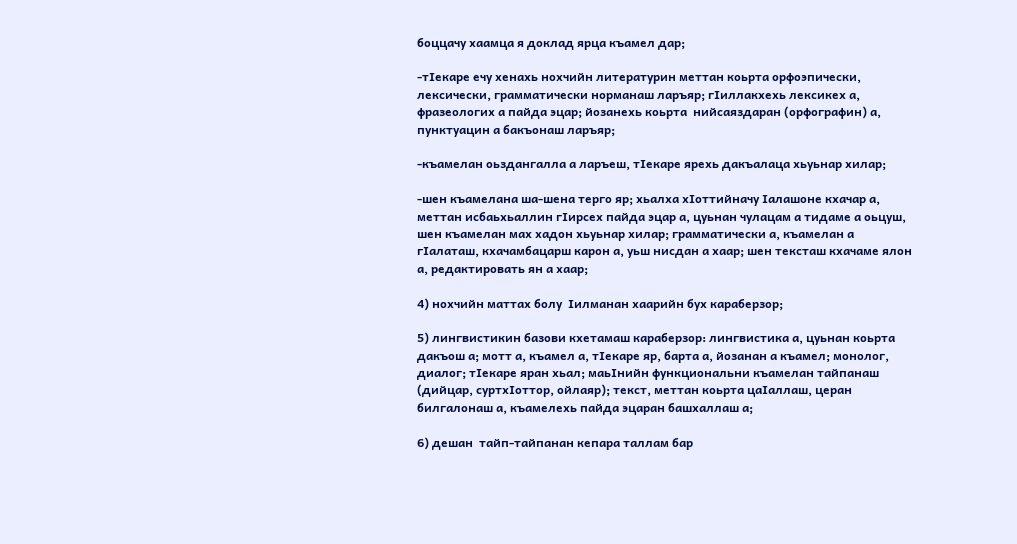боццачу хаамца я доклад ярца къамел дар;

-тIекаре ечу хенахь нохчийн литературин меттан коьрта орфоэпически, лексически, грамматически норманаш ларъяр; гIиллакхехь лексикех а, фразеологих а пайда эцар; йозанехь коьрта  нийсаяздаран (орфографин) а, пунктуацин а бакъонаш ларъяр;

-къамелан оьздангалла а ларъеш, тIекаре ярехь дакъалаца хьуьнар хилар;

-шен къамелана ша-шена терго яр; хьалха хIоттийначу Iалашоне кхачар а, меттан исбаьхьаллин гIирсех пайда эцар а, цуьнан чулацам а тидаме а оьцуш, шен къамелан мах хадон хьуьнар хилар; грамматически а, къамелан а гIалаташ, кхачамбацарш карон а, уьш нисдан а хаар; шен тексташ кхачаме ялон а, редактировать ян а хаар;

4) нохчийн маттах болу  Iилманан хаарийн бух караберзор;

5) лингвистикин базови кхетамаш караберзор: лингвистика а, цуьнан коьрта дакъош а; мотт а, къамел а, тIекаре яр, барта а, йозанан а къамел; монолог, диалог; тIекаре яран хьал; маьIнийн функциональни къамелан тайпанаш (дийцар, суртхIоттор, ойлаяр); текст, меттан коьрта цаIаллаш, церан билгалонаш а, къамелехь пайда эцаран башхаллаш а;

6) дешан  тайп-тайпанан кепара таллам бар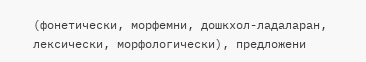(фонетически, морфемни, дошкхол-ладаларан, лексически, морфологически), предложени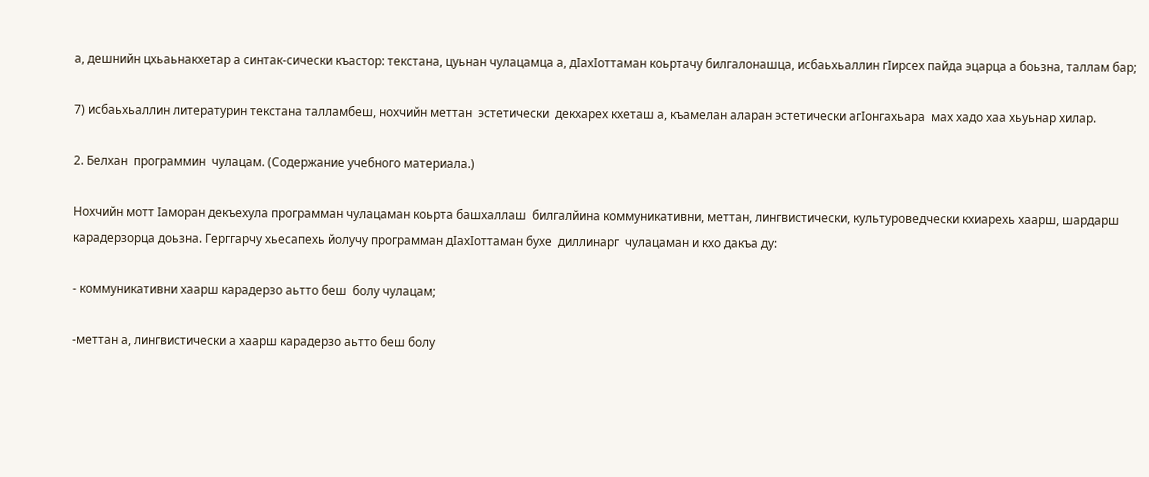а, дешнийн цхьаьнакхетар а синтак-сически къастор: текстана, цуьнан чулацамца а, дIахIоттаман коьртачу билгалонашца, исбаьхьаллин гIирсех пайда эцарца а боьзна, таллам бар;

7) исбаьхьаллин литературин текстана талламбеш, нохчийн меттан  эстетически  декхарех кхеташ а, къамелан аларан эстетически агIонгахьара  мах хадо хаа хьуьнар хилар.

2. Белхан  программин  чулацам. (Содержание учебного материала.)

Нохчийн мотт Iаморан декъехула программан чулацаман коьрта башхаллаш  билгалйина коммуникативни, меттан, лингвистически, культуроведчески кхиарехь хаарш, шардарш карадерзорца доьзна. Герггарчу хьесапехь йолучу программан дIахIоттаман бухе  диллинарг  чулацаман и кхо дакъа ду:

- коммуникативни хаарш карадерзо аьтто беш  болу чулацам;

-меттан а, лингвистически а хаарш карадерзо аьтто беш болу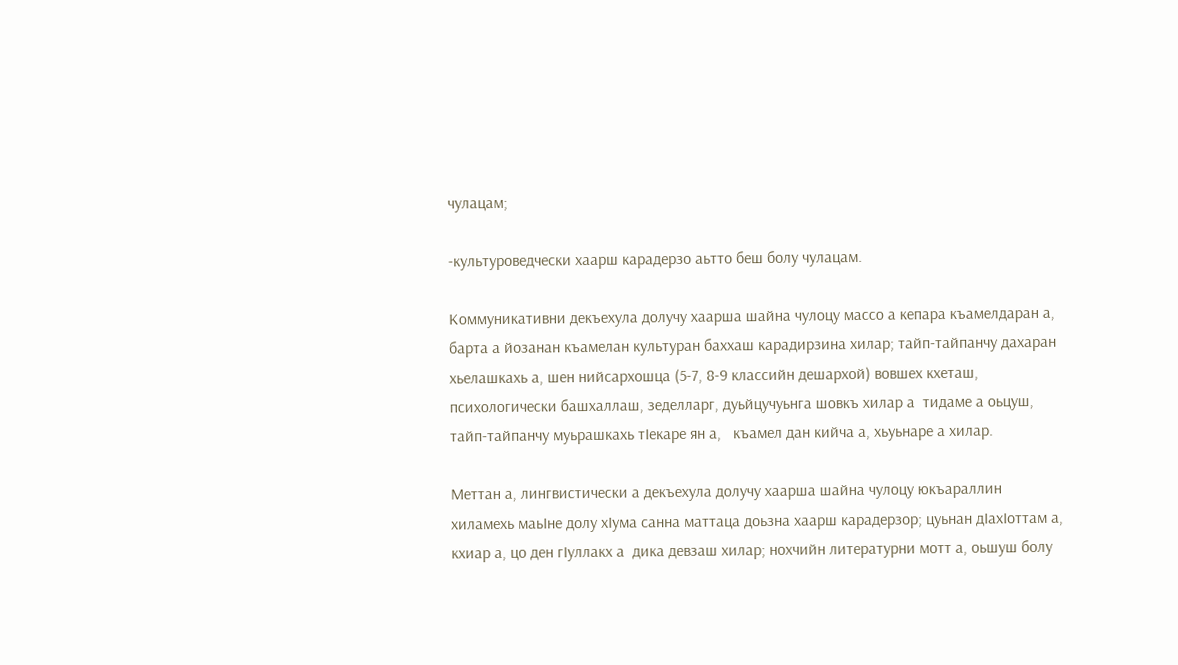чулацам;

-культуроведчески хаарш карадерзо аьтто беш болу чулацам.

Коммуникативни декъехула долучу хаарша шайна чулоцу массо а кепара къамелдаран а, барта а йозанан къамелан культуран баххаш карадирзина хилар; тайп-тайпанчу дахаран хьелашкахь а, шен нийсархошца (5-7, 8-9 классийн дешархой) вовшех кхеташ, психологически башхаллаш, зеделларг, дуьйцучуьнга шовкъ хилар а  тидаме а оьцуш, тайп-тайпанчу муьрашкахь тIекаре ян а,   къамел дан кийча а, хьуьнаре а хилар.

Меттан а, лингвистически а декъехула долучу хаарша шайна чулоцу юкъараллин хиламехь маьIне долу хIума санна маттаца доьзна хаарш карадерзор; цуьнан дIахIоттам а, кхиар а, цо ден гIуллакх а  дика девзаш хилар; нохчийн литературни мотт а, оьшуш болу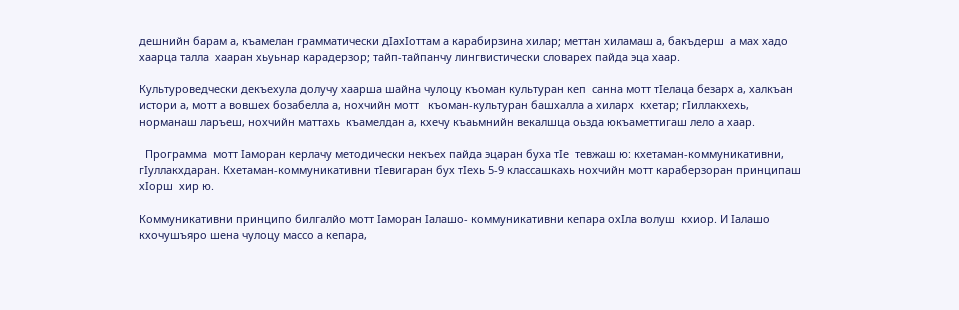дешнийн барам а, къамелан грамматически дIахIоттам а карабирзина хилар; меттан хиламаш а, бакъдерш  а мах хадо хаарца талла  хааран хьуьнар карадерзор; тайп-тайпанчу лингвистически словарех пайда эца хаар.

Культуроведчески декъехула долучу хаарша шайна чулоцу къоман культуран кеп  санна мотт тIелаца безарх а, халкъан истори а, мотт а вовшех бозабелла а, нохчийн мотт   къоман-культуран башхалла а хиларх  кхетар; гIиллакхехь, норманаш ларъеш, нохчийн маттахь  къамелдан а, кхечу къаьмнийн векалшца оьзда юкъаметтигаш лело а хаар.

  Программа  мотт Iаморан керлачу методически некъех пайда эцаран буха тIе  тевжаш ю: кхетаман-коммуникативни, гIуллакхдаран. Кхетаман-коммуникативни тIевигаран бух тIехь 5-9 классашкахь нохчийн мотт караберзоран принципаш хIорш  хир ю.

Коммуникативни принципо билгалйо мотт Iаморан Iалашо- коммуникативни кепара охIла волуш  кхиор. И Iалашо кхочушъяро шена чулоцу массо а кепара,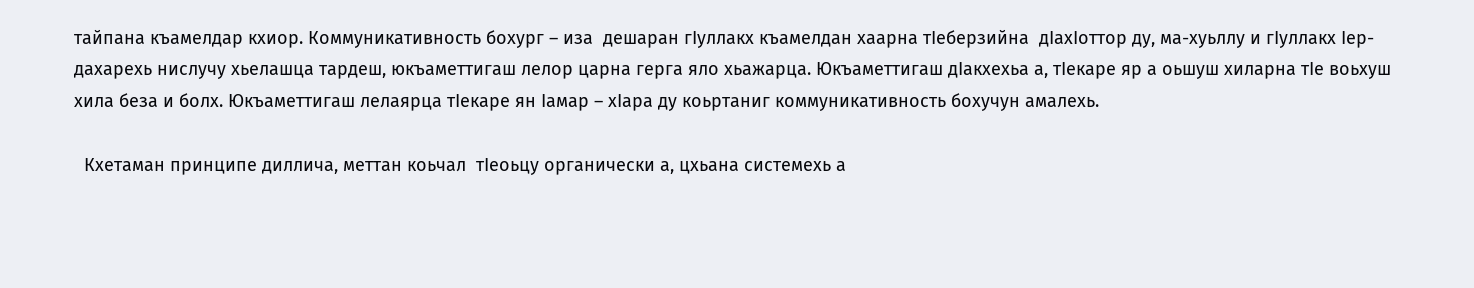тайпана къамелдар кхиор. Коммуникативность бохург – иза  дешаран гIуллакх къамелдан хаарна тIеберзийна  дIахIоттор ду, ма-хуьллу и гIуллакх Iер-дахарехь нислучу хьелашца тардеш, юкъаметтигаш лелор царна герга яло хьажарца. Юкъаметтигаш дIакхехьа а, тIекаре яр а оьшуш хиларна тIе воьхуш хила беза и болх. Юкъаметтигаш лелаярца тIекаре ян Iамар – хIара ду коьртаниг коммуникативность бохучун амалехь.

  Кхетаман принципе диллича, меттан коьчал  тIеоьцу органически а, цхьана системехь а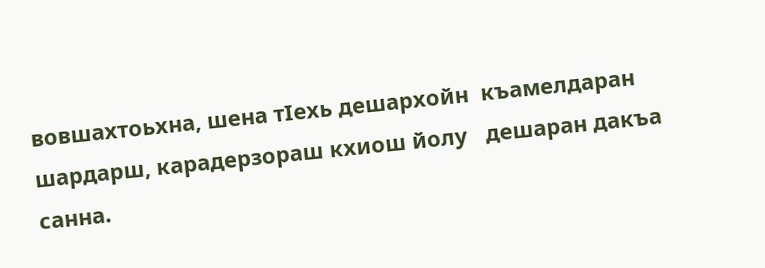вовшахтоьхна, шена тIехь дешархойн  къамелдаран шардарш, карадерзораш кхиош йолу   дешаран дакъа санна.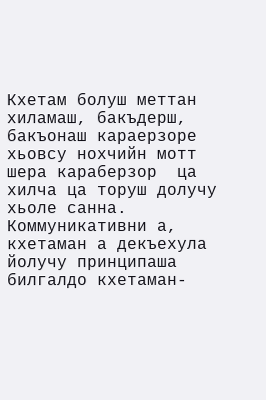Кхетам болуш меттан хиламаш, бакъдерш, бакъонаш караерзоре хьовсу нохчийн мотт шера караберзор  ца хилча ца торуш долучу  хьоле санна. Коммуникативни а, кхетаман а декъехула йолучу принципаша билгалдо кхетаман-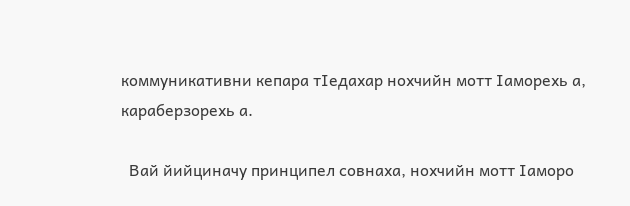коммуникативни кепара тIедахар нохчийн мотт Iаморехь а, караберзорехь а.

  Вай йийциначу принципел совнаха, нохчийн мотт Iаморо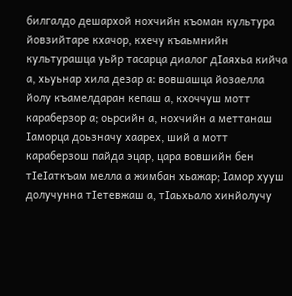билгалдо дешархой нохчийн къоман культура йовзийтаре кхачор, кхечу къаьмнийн культурашца уьйр тасарца диалог дIаяхьа кийча а, хьуьнар хила дезар а: вовшашца йозаелла йолу къамелдаран кепаш а, кхоччуш мотт  караберзор а; оьрсийн а, нохчийн а меттанаш Iаморца доьзначу хаарех, ший а мотт караберзош пайда эцар, цара вовшийн бен тIеIаткъам мелла а жимбан хьажар; Iамор хууш долучунна тIетевжаш а, тIаьхьало хинйолучу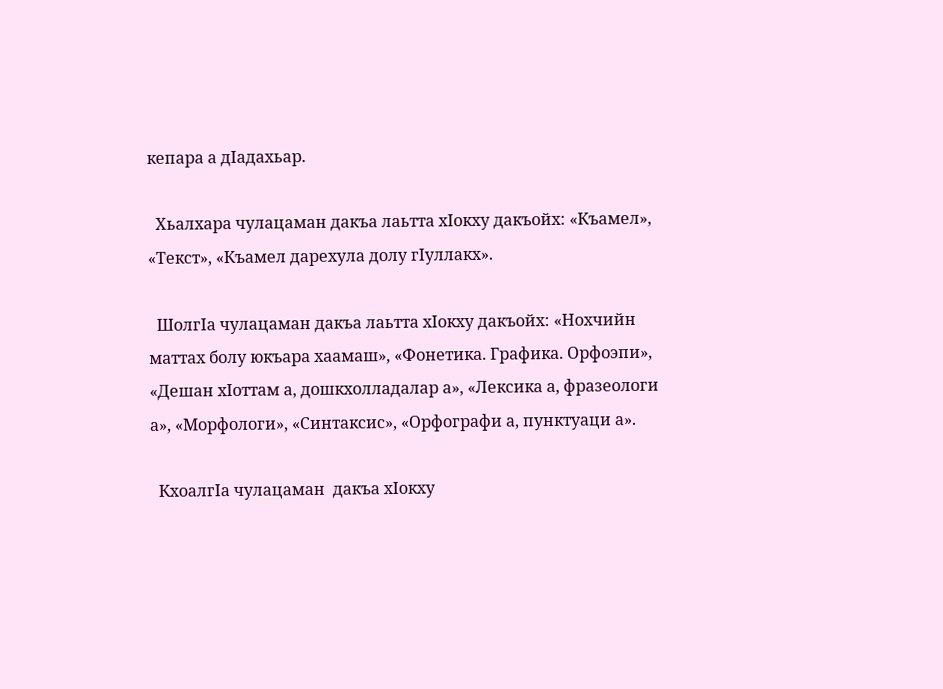кепара а дIадахьар.

  Хьалхара чулацаман дакъа лаьтта хIокху дакъойх: «Къамел», «Текст», «Къамел дарехула долу гIуллакх».

  ШолгIа чулацаман дакъа лаьтта хIокху дакъойх: «Нохчийн маттах болу юкъара хаамаш», «Фонетика. Графика. Орфоэпи», «Дешан хIоттам а, дошкхолладалар а», «Лексика а, фразеологи а», «Морфологи», «Синтаксис», «Орфографи а, пунктуаци а».

  КхоалгIа чулацаман  дакъа хIокху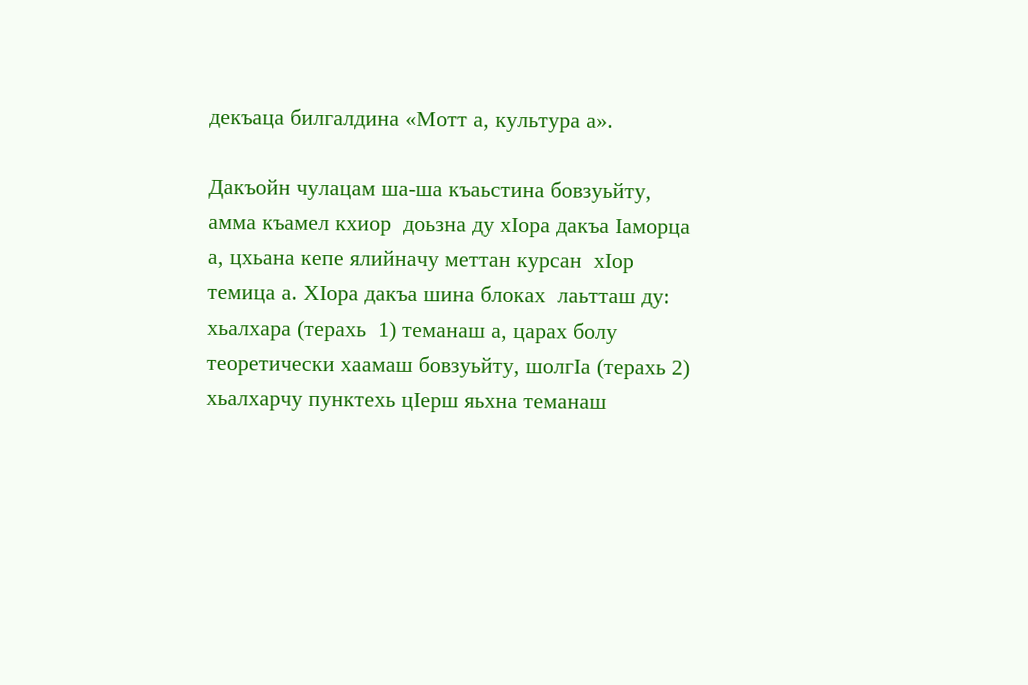декъаца билгалдина «Мотт а, культура а».

Дакъойн чулацам ша-ша къаьстина бовзуьйту, амма къамел кхиор  доьзна ду хIора дакъа Iаморца а, цхьана кепе ялийначу меттан курсан  хIор темица а. ХIора дакъа шина блоках  лаьтташ ду:  хьалхара (терахь  1) теманаш а, царах болу  теоретически хаамаш бовзуьйту, шолгIа (терахь 2) хьалхарчу пунктехь цIерш яьхна теманаш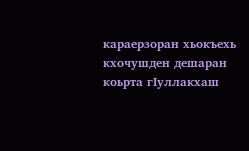караерзоран хьокъехь кхочушден дешаран коьрта гIуллакхаш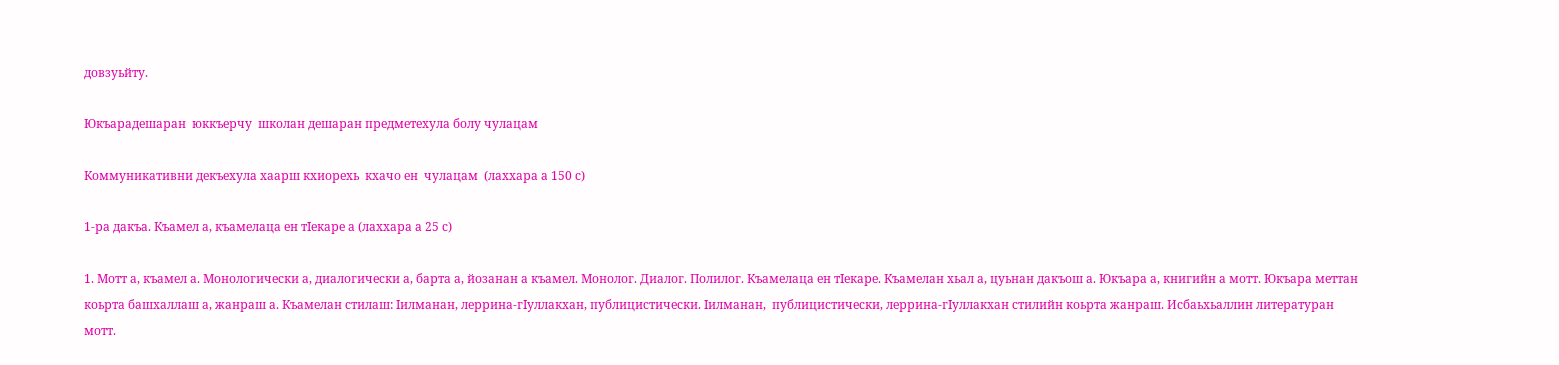довзуьйту.

Юкъарадешаран  юккъерчу  школан дешаран предметехула болу чулацам

Коммуникативни декъехула хаарш кхиорехь  кхачо ен  чулацам  (лаххара а 150 с)

1-ра дакъа. Къамел а, къамелаца ен тIекаре а (лаххара а 25 с)

1. Мотт а, къамел а. Монологически а, диалогически а, барта а, йозанан а къамел. Монолог. Диалог. Полилог. Къамелаца ен тIекаре. Къамелан хьал а, цуьнан дакъош а. Юкъара а, книгийн а мотт. Юкъара меттан коьрта башхаллаш а, жанраш а. Къамелан стилаш: Iилманан, леррина-гIуллакхан, публицистически. Iилманан,  публицистически, леррина-гIуллакхан стилийн коьрта жанраш. Исбаьхьаллин литературан мотт.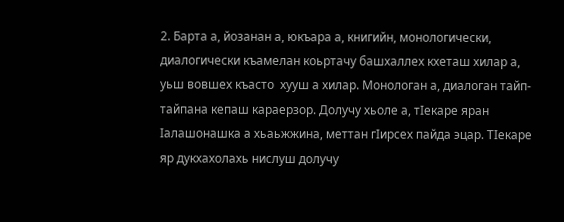2. Барта а, йозанан а, юкъара а, книгийн, монологически, диалогически къамелан коьртачу башхаллех кхеташ хилар а, уьш вовшех къасто  хууш а хилар. Монологан а, диалоган тайп-тайпана кепаш караерзор. Долучу хьоле а, тIекаре яран Iалашонашка а хьаьжжина, меттан гIирсех пайда эцар. ТIекаре яр дукхахолахь нислуш долучу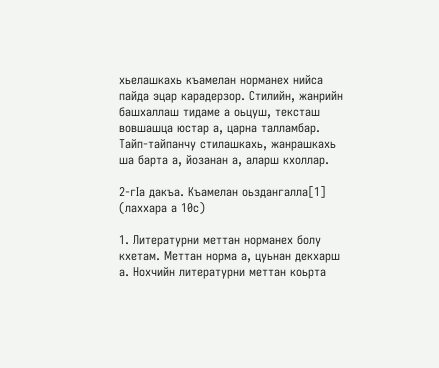хьелашкахь къамелан норманех нийса пайда эцар карадерзор. Стилийн, жанрийн башхаллаш тидаме а оьцуш, тексташ вовшашца юстар а, царна талламбар. Тайп-тайпанчу стилашкахь, жанрашкахь ша барта а, йозанан а, аларш кхоллар.

2-гIа дакъа. Къамелан оьздангалла[1] (лаххара а 10с)

1. Литературни меттан норманех болу кхетам. Меттан норма а, цуьнан декхарш а. Нохчийн литературни меттан коьрта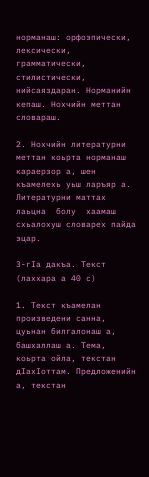норманаш: орфоэпически, лексически, грамматически, стилистически, нийсаяздаран. Норманийн кепаш. Нохчийн меттан словараш.

2. Нохчийн литературни меттан коьрта норманаш караерзор а, шен къамелехь уьш ларъяр а. Литературни маттах лаьцна  болу  хаамаш схьалохуш словарех пайда эцар.

3-гIа дакъа. Текст (лаххара а 40 с)

1. Текст къамелан произведени санна, цуьнан билгалонаш а, башхаллаш а. Тема, коьрта ойла, текстан дIахIоттам. Предложенийн а, текстан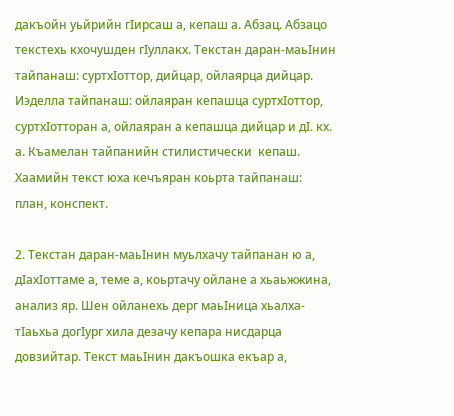дакъойн уьйрийн гIирсаш а, кепаш а. Абзац. Абзацо текстехь кхочушден гIуллакх. Текстан даран-маьIнин тайпанаш: суртхIоттор, дийцар, ойлаярца дийцар. Иэделла тайпанаш: ойлаяран кепашца суртхIоттор, суртхIотторан а, ойлаяран а кепашца дийцар и дI. кх. а. Къамелан тайпанийн стилистически  кепаш. Хаамийн текст юха кечъяран коьрта тайпанаш: план, конспект.

2. Текстан даран-маьIнин муьлхачу тайпанан ю а, дIахIоттаме а, теме а, коьртачу ойлане а хьаьжжина,  анализ яр. Шен ойланехь дерг маьIница хьалха-тIаьхьа догIург хила дезачу кепара нисдарца  довзийтар. Текст маьIнин дакъошка екъар а,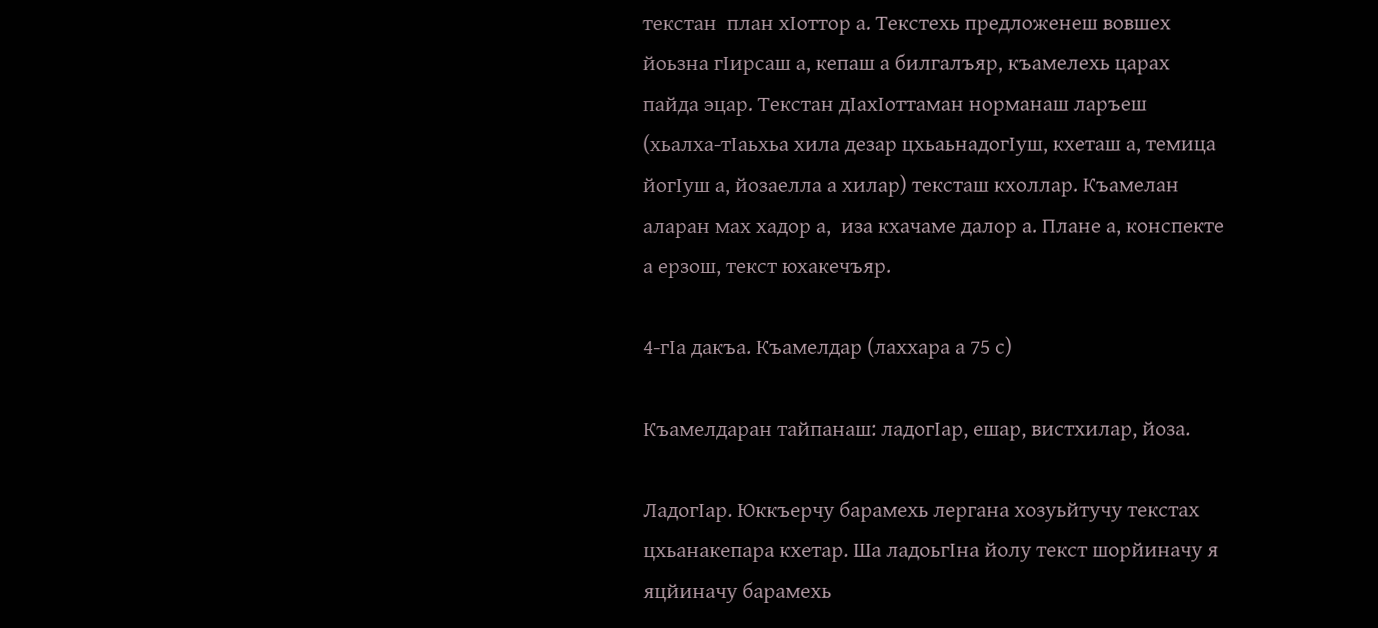текстан  план хIоттор а. Текстехь предложенеш вовшех  йоьзна гIирсаш а, кепаш а билгалъяр, къамелехь царах пайда эцар. Текстан дIахIоттаман норманаш ларъеш (хьалха-тIаьхьа хила дезар цхьаьнадогIуш, кхеташ а, темица йогIуш а, йозаелла а хилар) тексташ кхоллар. Къамелан аларан мах хадор а,  иза кхачаме далор а. Плане а, конспекте а ерзош, текст юхакечъяр.

4-гIа дакъа. Къамелдар (лаххара а 75 с)

Къамелдаран тайпанаш: ладогIар, ешар, вистхилар, йоза.

ЛадогIар. Юккъерчу барамехь лергана хозуьйтучу текстах цхьанакепара кхетар. Ша ладоьгIна йолу текст шорйиначу я яцйиначу барамехь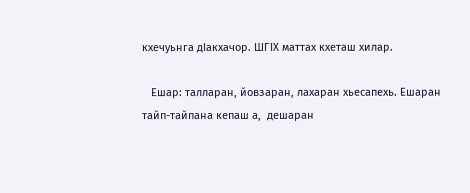кхечуьнга дIакхачор. ШГIХ маттах кхеташ хилар.

   Ешар: талларан, йовзаран, лахаран хьесапехь. Ешаран тайп-тайпана кепаш а,  дешаран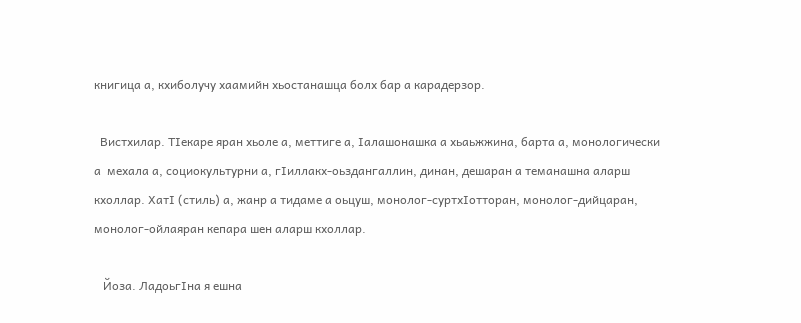книгица а, кхиболучу хаамийн хьостанашца болх бар а карадерзор.

  Вистхилар. ТIекаре яран хьоле а, меттиге а, Iалашонашка а хьаьжжина, барта а, монологически а  мехала а, социокультурни а, гIиллакх-оьздангаллин, динан, дешаран а теманашна аларш кхоллар. ХатI (стиль) а, жанр а тидаме а оьцуш, монолог-суртхIотторан, монолог-дийцаран, монолог-ойлаяран кепара шен аларш кхоллар.

   Йоза. ЛадоьгIна я ешна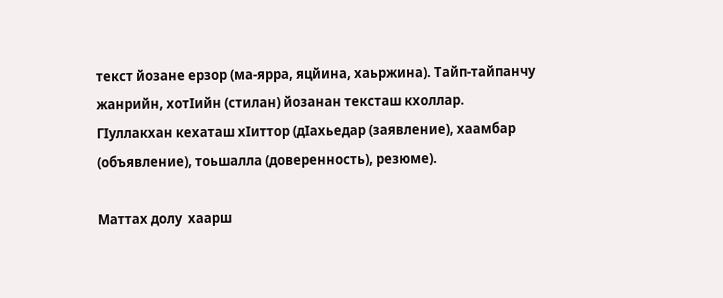текст йозане ерзор (ма-ярра, яцйина, хаьржина). Тайп-тайпанчу жанрийн, хотIийн (стилан) йозанан тексташ кхоллар. ГIуллакхан кехаташ хIиттор (дIахьедар (заявление), хаамбар (объявление), тоьшалла (доверенность), резюме).

Маттах долу  хаарш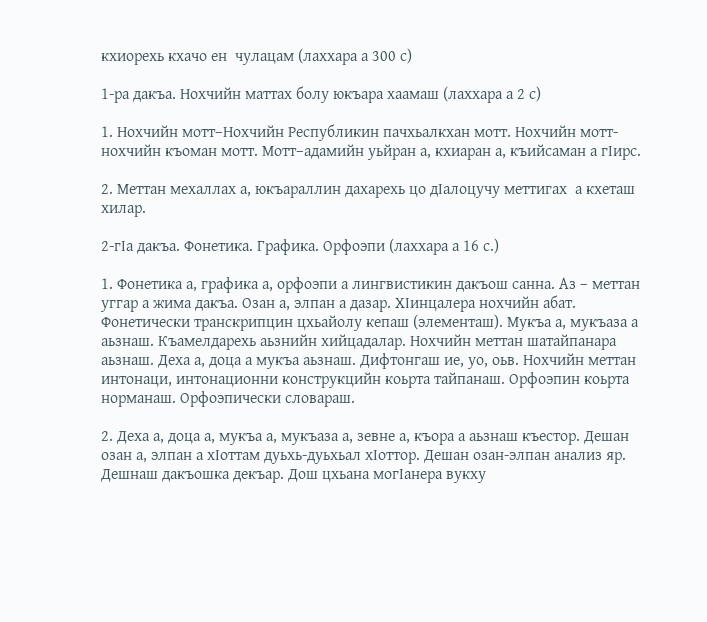кхиорехь кхачо ен  чулацам (лаххара а 300 с)

1-ра дакъа. Нохчийн маттах болу юкъара хаамаш (лаххара а 2 с)

1. Нохчийн мотт–Нохчийн Республикин пачхьалкхан мотт. Нохчийн мотт-нохчийн къоман мотт. Мотт–адамийн уьйран а, кхиаран а, къийсаман а гIирс.

2. Меттан мехаллах а, юкъараллин дахарехь цо дIалоцучу меттигах  а кхеташ хилар.

2-гIа дакъа. Фонетика. Графика. Орфоэпи (лаххара а 16 с.)

1. Фонетика а, графика а, орфоэпи а лингвистикин дакъош санна. Аз – меттан уггар а жима дакъа. Озан а, элпан а дазар. ХIинцалера нохчийн абат. Фонетически транскрипцин цхьайолу кепаш (элементаш). Мукъа а, мукъаза а аьзнаш. Къамелдарехь аьзнийн хийцадалар. Нохчийн меттан шатайпанара аьзнаш. Деха а, доца а мукъа аьзнаш. Дифтонгаш ие, уо, оьв. Нохчийн меттан интонаци, интонационни конструкцийн коьрта тайпанаш. Орфоэпин коьрта норманаш. Орфоэпически словараш.

2. Деха а, доца а, мукъа а, мукъаза а, зевне а, къора а аьзнаш къестор. Дешан  озан а, элпан а хIоттам дуьхь-дуьхьал хIоттор. Дешан озан-элпан анализ яр. Дешнаш дакъошка декъар. Дош цхьана могIанера вукху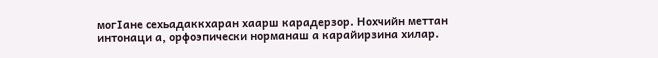могIане сехьадаккхаран хаарш карадерзор. Нохчийн меттан интонаци а, орфоэпически норманаш а карайирзина хилар.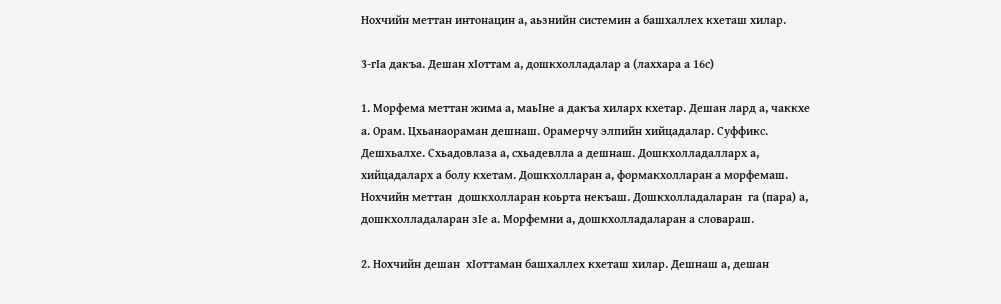Нохчийн меттан интонацин а, аьзнийн системин а башхаллех кхеташ хилар.

3-гIа дакъа. Дешан хIоттам а, дошкхолладалар а (лаххара а 16с)

1. Морфема меттан жима а, маьIне а дакъа хиларх кхетар. Дешан лард а, чаккхе а. Орам. Цхьанаораман дешнаш. Орамерчу элпийн хийцадалар. Суффикс. Дешхьалхе. Схьадовлаза а, схьадевлла а дешнаш. Дошкхолладалларх а, хийцадаларх а болу кхетам. Дошкхолларан а, формакхолларан а морфемаш. Нохчийн меттан  дошкхолларан коьрта некъаш. Дошкхолладаларан  га (пара) а, дошкхолладаларан зIе а. Морфемни а, дошкхолладаларан а словараш.

2. Нохчийн дешан  хIоттаман башхаллех кхеташ хилар. Дешнаш а, дешан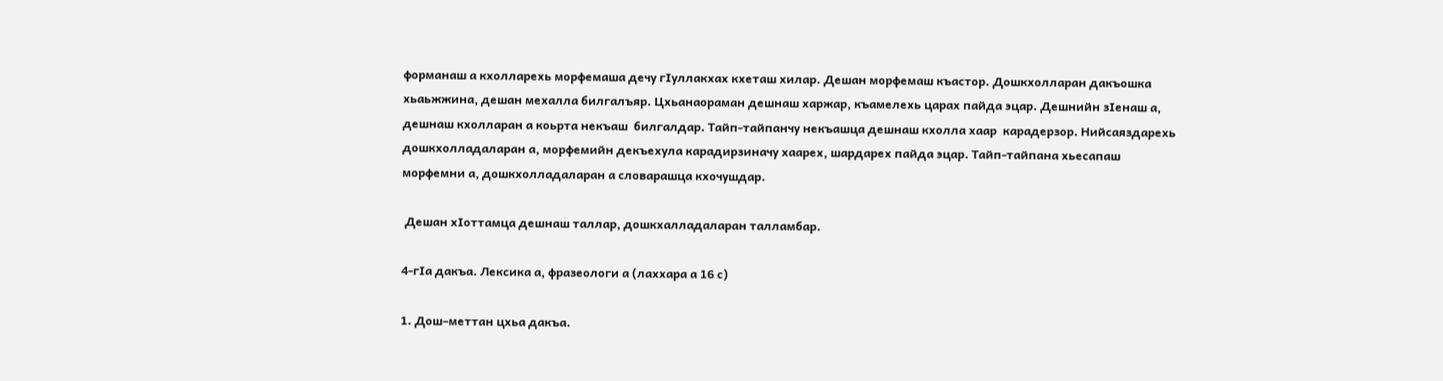форманаш а кхолларехь морфемаша дечу гIуллакхах кхеташ хилар. Дешан морфемаш къастор. Дошкхолларан дакъошка хьаьжжина, дешан мехалла билгалъяр. Цхьанаораман дешнаш харжар, къамелехь царах пайда эцар. Дешнийн зIенаш а, дешнаш кхолларан а коьрта некъаш  билгалдар. Тайп-тайпанчу некъашца дешнаш кхолла хаар  карадерзор. Нийсаяздарехь дошкхолладаларан а, морфемийн декъехула карадирзиначу хаарех, шардарех пайда эцар. Тайп-тайпана хьесапаш  морфемни а, дошкхолладаларан а словарашца кхочушдар.

 Дешан хIоттамца дешнаш таллар, дошкхалладаларан талламбар.

4-гIа дакъа. Лексика а, фразеологи а (лаххара а 16 с)

1. Дош–меттан цхьа дакъа.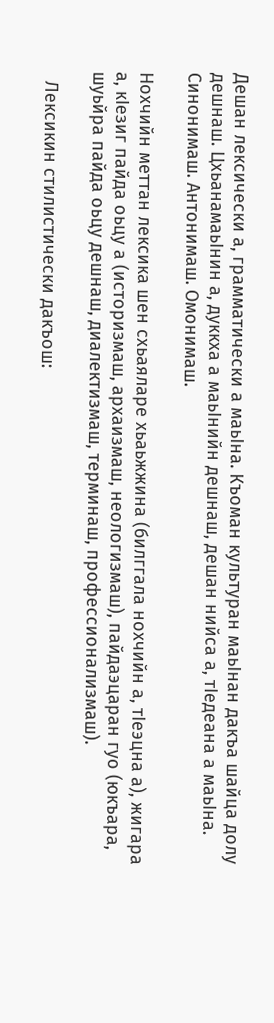Дешан лексически а, грамматически а маьIна. Къоман культуран маьIнан дакъа шайца долу дешнаш. ЦхьанамаьIнин а, дуккха а маьIнийн дешнаш, дешан нийса а, тIедеана а маьIна. Синонимаш. Антонимаш. Омонимаш.

Нохчийн меттан лексика шен схьаяларе хьаьжжина (билггала нохчийн а, тIеэцна а), жигара а, кIезиг пайда оьцу а (историзмаш, архаизмаш, неологизмаш), пайдаэцаран гуо (юкъара, шуьйра пайда оьцу дешнаш, диалектизмаш, терминаш, профессионализмаш).

  Лексикин стилистически дакъош: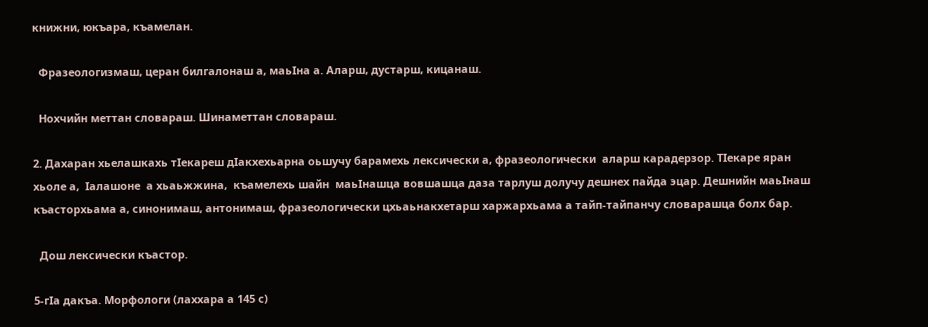книжни, юкъара, къамелан.

  Фразеологизмаш, церан билгалонаш а, маьIна а. Аларш, дустарш, кицанаш.

  Нохчийн меттан словараш. Шинаметтан словараш.

2. Дахаран хьелашкахь тIекареш дIакхехьарна оьшучу барамехь лексически а, фразеологически  аларш карадерзор. ТIекаре яран хьоле а,  Iалашоне  а хьаьжжина,  къамелехь шайн  маьIнашца вовшашца даза тарлуш долучу дешнех пайда эцар. Дешнийн маьIнаш къасторхьама а, синонимаш, антонимаш, фразеологически цхьаьнакхетарш харжархьама а тайп-тайпанчу словарашца болх бар.

  Дош лексически къастор.

5-гIа дакъа. Морфологи (лаххара а 145 с)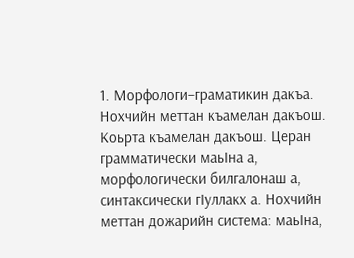1. Морфологи–граматикин дакъа. Нохчийн меттан къамелан дакъош. Коьрта къамелан дакъош. Церан грамматически маьIна а, морфологически билгалонаш а, синтаксически гIуллакх а. Нохчийн меттан дожарийн система: маьIна,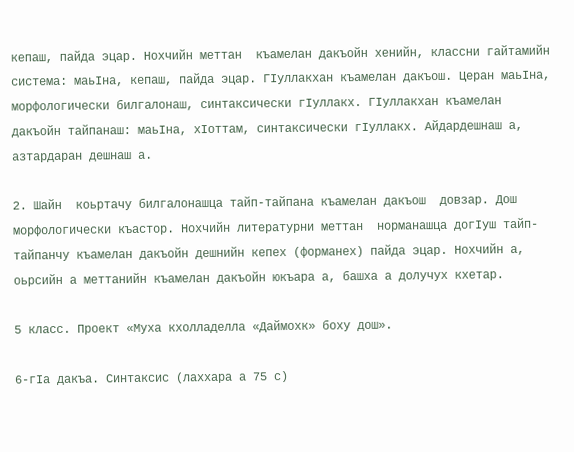кепаш, пайда эцар. Нохчийн меттан  къамелан дакъойн хенийн, классни гайтамийн система: маьIна, кепаш, пайда эцар. ГIуллакхан къамелан дакъош. Церан маьIна, морфологически билгалонаш, синтаксически гIуллакх. ГIуллакхан къамелан дакъойн тайпанаш: маьIна, хIоттам, синтаксически гIуллакх. Айдардешнаш а, азтардаран дешнаш а.

2. Шайн  коьртачу билгалонашца тайп-тайпана къамелан дакъош  довзар. Дош морфологически къастор. Нохчийн литературни меттан  норманашца догIуш тайп-тайпанчу къамелан дакъойн дешнийн кепех (форманех) пайда эцар. Нохчийн а, оьрсийн а меттанийн къамелан дакъойн юкъара а, башха а долучух кхетар.

5 класс. Проект «Муха кхолладелла «Даймохк» боху дош».

6-гIа дакъа. Синтаксис (лаххара а 75 с)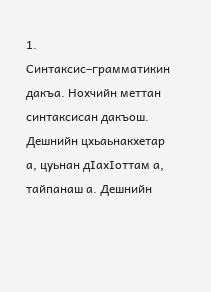1. Синтаксис–грамматикин дакъа. Нохчийн меттан синтаксисан дакъош. Дешнийн цхьаьнакхетар а, цуьнан дIахIоттам а, тайпанаш а. Дешнийн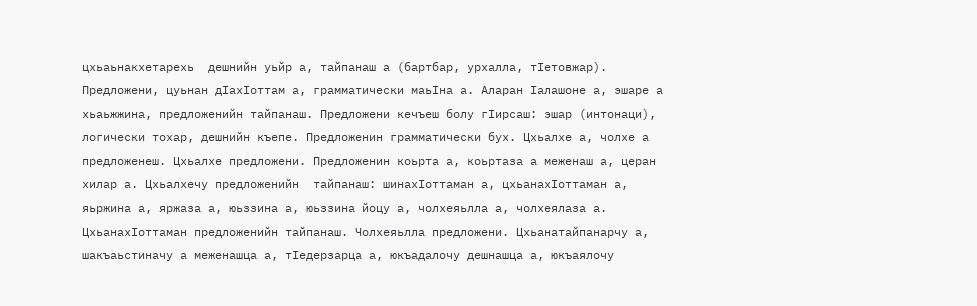цхьаьнакхетарехь  дешнийн уьйр а, тайпанаш а (бартбар, урхалла, тIетовжар). Предложени, цуьнан дIахIоттам а, грамматически маьIна а. Аларан Iалашоне а, эшаре а хьаьжжина, предложенийн тайпанаш. Предложени кечъеш болу гIирсаш: эшар (интонаци), логически тохар, дешнийн къепе. Предложенин грамматически бух. Цхьалхе а, чолхе а предложенеш. Цхьалхе предложени. Предложенин коьрта а, коьртаза а меженаш а, церан хилар а. Цхьалхечу предложенийн  тайпанаш: шинахIоттаман а, цхьанахIоттаман а, яьржина а, яржаза а, юьззина а, юьззина йоцу а, чолхеяьлла а, чолхеялаза а. ЦхьанахIоттаман предложенийн тайпанаш. Чолхеяьлла предложени. Цхьанатайпанарчу а, шакъаьстиначу а меженашца а, тIедерзарца а, юкъадалочу дешнашца а, юкъаялочу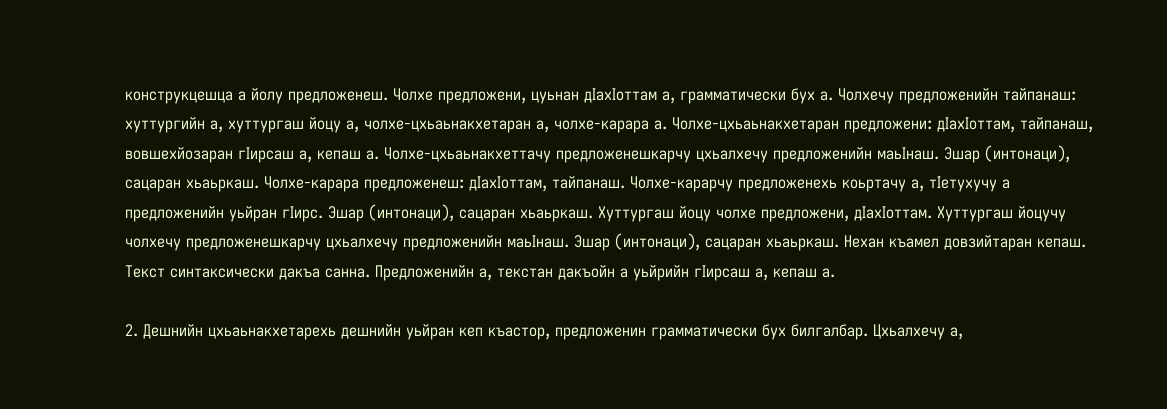конструкцешца а йолу предложенеш. Чолхе предложени, цуьнан дIахIоттам а, грамматически бух а. Чолхечу предложенийн тайпанаш: хуттургийн а, хуттургаш йоцу а, чолхе-цхьаьнакхетаран а, чолхе-карара а. Чолхе-цхьаьнакхетаран предложени: дIахIоттам, тайпанаш, вовшехйозаран гIирсаш а, кепаш а. Чолхе-цхьаьнакхеттачу предложенешкарчу цхьалхечу предложенийн маьIнаш. Эшар (интонаци), сацаран хьаьркаш. Чолхе-карара предложенеш: дIахIоттам, тайпанаш. Чолхе-карарчу предложенехь коьртачу а, тIетухучу а предложенийн уьйран гIирс. Эшар (интонаци), сацаран хьаьркаш. Хуттургаш йоцу чолхе предложени, дIахIоттам. Хуттургаш йоцучу чолхечу предложенешкарчу цхьалхечу предложенийн маьIнаш. Эшар (интонаци), сацаран хьаьркаш. Нехан къамел довзийтаран кепаш. Текст синтаксически дакъа санна. Предложенийн а, текстан дакъойн а уьйрийн гIирсаш а, кепаш а.

2. Дешнийн цхьаьнакхетарехь дешнийн уьйран кеп къастор, предложенин грамматически бух билгалбар. Цхьалхечу а,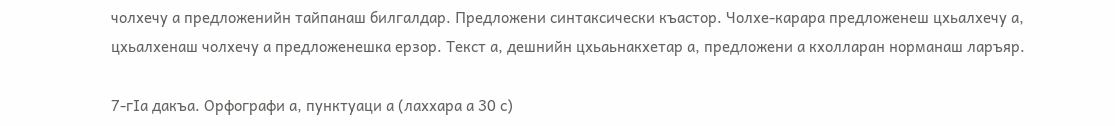чолхечу а предложенийн тайпанаш билгалдар. Предложени синтаксически къастор. Чолхе-карара предложенеш цхьалхечу а, цхьалхенаш чолхечу а предложенешка ерзор. Текст а, дешнийн цхьаьнакхетар а, предложени а кхолларан норманаш ларъяр.

7-гIа дакъа. Орфографи а, пунктуаци а (лаххара а 30 с)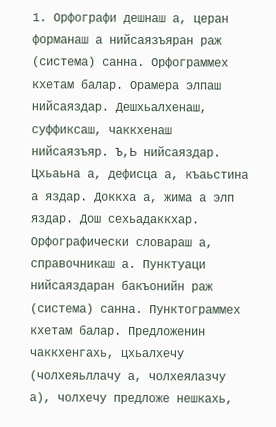1. Орфографи дешнаш а, церан форманаш а нийсаязъяран раж (система) санна. Орфограммех кхетам балар. Орамера элпаш нийсаяздар. Дешхьалхенаш, суффиксаш, чаккхенаш нийсаязъяр. Ъ,Ь нийсаяздар. Цхьаьна а, дефисца а, къаьстина а яздар. Доккха а, жима а элп яздар. Дош сехьадаккхар. Орфографически словараш а, справочникаш а. Пунктуаци нийсаяздаран бакъонийн раж (система) санна. Пунктограммех кхетам балар. Предложенин чаккхенгахь, цхьалхечу (чолхеяьллачу а, чолхеялазчу а), чолхечу предложе нешкахь,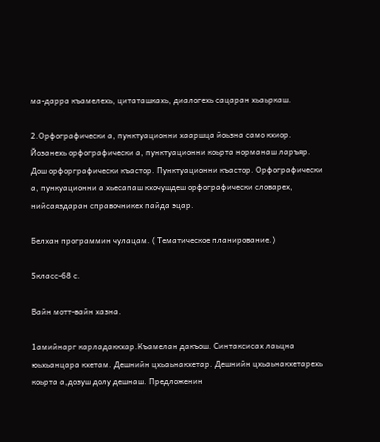ма-дарра къамелехь, цитаташкахь, диалогехь сацаран хьаьркаш.

2.Орфографически а, пунктуационни хааршца йоьзна само кхиор. Йозанехь орфографически а, пунктуационни коьрта норманаш ларъяр. Дош орфорграфически къастор. Пунктуационни къастор. Орфографически а, пункуационни а хьесапаш кхочушдеш орфографически словарех, нийсаяздаран справочникех пайда эцар.

Белхан программин чулацам. ( Тематическое планирование.)

5класс-68 с.

Вайн мотт-вайн хазна.

1амийнарг карладаккхар.Къамелан дакъош. Синтаксисах лаьцна юьхьанцара кхетам. Дешнийн цхьаьнакхетар. Дешнийн цхьаьнакхетарехь коьрта а,дозуш долу дешнаш. Предложенин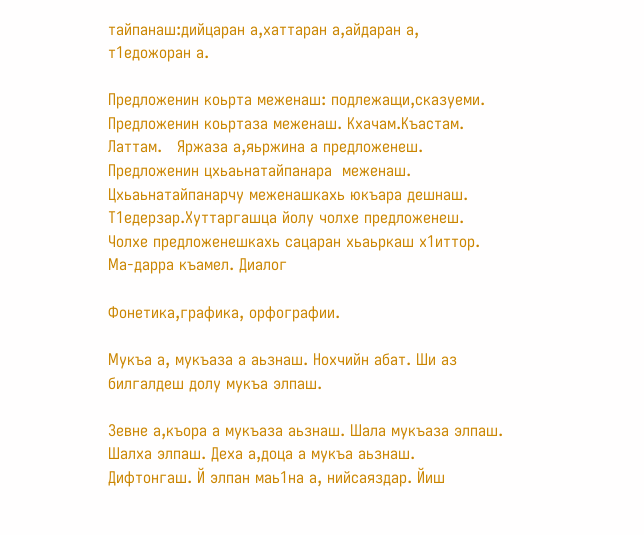тайпанаш:дийцаран а,хаттаран а,айдаран а, т1едожоран а.

Предложенин коьрта меженаш: подлежащи,сказуеми. Предложенин коьртаза меженаш. Кхачам.Къастам.   Латтам.   Яржаза а,яьржина а предложенеш. Предложенин цхьаьнатайпанара  меженаш. Цхьаьнатайпанарчу меженашкахь юкъара дешнаш. Т1едерзар.Хуттаргашца йолу чолхе предложенеш. Чолхе предложенешкахь сацаран хьаьркаш х1иттор. Ма-дарра къамел. Диалог

Фонетика,графика, орфографии.

Мукъа а, мукъаза а аьзнаш. Нохчийн абат. Ши аз билгалдеш долу мукъа элпаш.

Зевне а,къора а мукъаза аьзнаш. Шала мукъаза элпаш. Шалха элпаш. Деха а,доца а мукъа аьзнаш. Дифтонгаш. Й элпан маь1на а, нийсаяздар. Йиш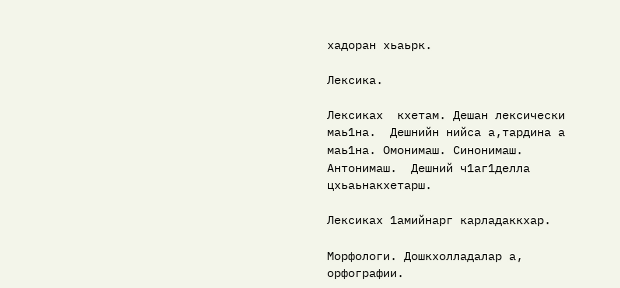хадоран хьаьрк.

Лексика.

Лексиках  кхетам. Дешан лексически маь1на.  Дешнийн нийса а,тардина а маь1на. Омонимаш. Синонимаш. Антонимаш.  Дешний ч1аг1делла цхьаьнакхетарш.

Лексиках 1амийнарг карладаккхар.

Морфологи. Дошкхолладалар а, орфографии.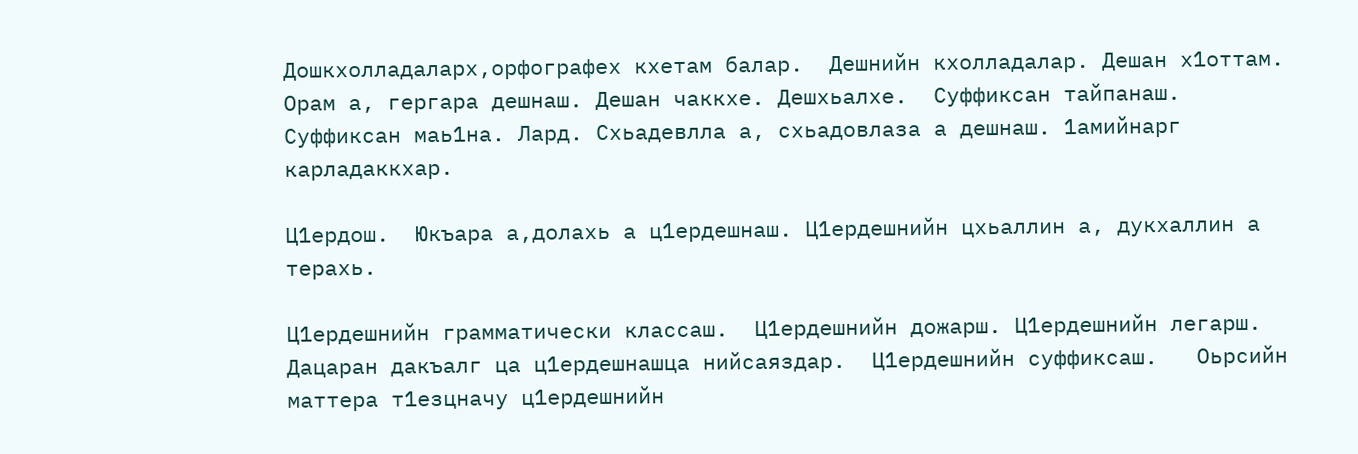Дошкхолладаларх,орфографех кхетам балар.  Дешнийн кхолладалар. Дешан х1оттам. Орам а, гергара дешнаш. Дешан чаккхе. Дешхьалхе.  Суффиксан тайпанаш.   Суффиксан маь1на. Лард. Схьадевлла а, схьадовлаза а дешнаш. 1амийнарг карладаккхар.

Ц1ердош.  Юкъара а,долахь а ц1ердешнаш. Ц1ердешнийн цхьаллин а, дукхаллин а терахь.

Ц1ердешнийн грамматически классаш.  Ц1ердешнийн дожарш. Ц1ердешнийн легарш. Дацаран дакъалг ца ц1ердешнашца нийсаяздар.  Ц1ердешнийн суффиксаш.   Оьрсийн маттера т1езцначу ц1ердешнийн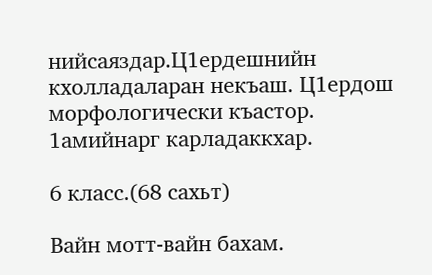нийсаяздар.Ц1ердешнийн кхолладаларан некъаш. Ц1ердош морфологически къастор.  1амийнарг карладаккхар.

6 класс.(68 сахьт)

Вайн мотт-вайн бахам.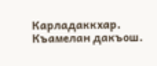Карладаккхар. Къамелан дакъош.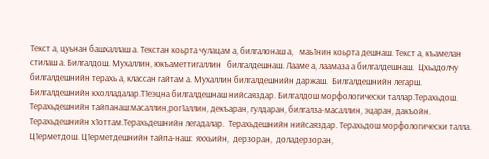Текст а, цуьнан башхаллаш а. Текстан коьрта чулацам а, билгалонаш а,   маь1нин коьрта дешнаш. Текст а, къамелан стилаш а. Билгалдош. Мухаллин, юкъаметтигаллин   билгалдешнаш. Лааме а, лаамаза а билгалдешнаш.  Цхьадолчу билгалдешнийн терахь а, классан гайтам а. Мухаллин билгалдешнийн даржаш.  Билгалдешнийн легарш. Билгалдешнийн кхолладалар.Т1еэцна билгалдешнаш нийсаяздар. Билгалдош морфологически таллар.Терахьдош. Терахьдешнийн тайпанаш:масаллин,рог1аллин, декъаран, гулдаран, билгалза-масаллин, эцаран, дакъойн. Терахьдешнийн х1оттам.Терахьдешнийн легадалар.  Терахьдешнийн нийсаяздар. Терахьдош морфологически талла. Ц1ерметдош. Ц1ерметдешнийн тайпа-наш:  яххьийн,  дерзоран,  доладерзоран,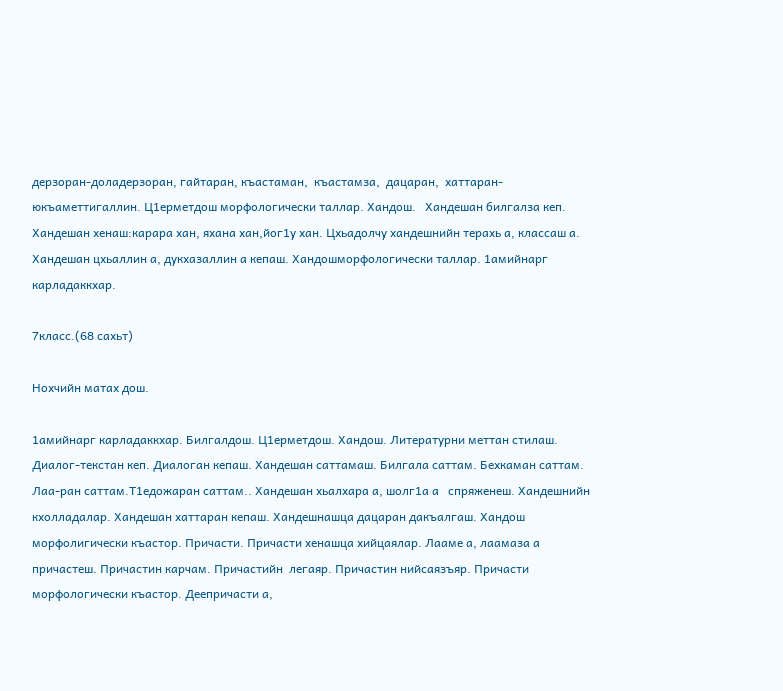дерзоран-доладерзоран, гайтаран, къастаман,  къастамза,  дацаран,  хаттаран-юкъаметтигаллин. Ц1ерметдош морфологически таллар. Хандош.   Хандешан билгалза кеп.  Хандешан хенаш:карара хан, яхана хан,йог1у хан. Цхьадолчу хандешнийн терахь а, классаш а. Хандешан цхьаллин а, дукхазаллин а кепаш. Хандошморфологически таллар. 1амийнарг карладаккхар.

7класс.(68 сахьт)

Нохчийн матах дош.

1амийнарг карладаккхар. Билгалдош. Ц1ерметдош. Хандош. Литературни меттан стилаш. Диалог-текстан кеп. Диалоган кепаш. Хандешан саттамаш. Билгала саттам. Бехкаман саттам. Лаа-ран саттам.Т1едожаран саттам.. Хандешан хьалхара а, шолг1а а   спряженеш. Хандешнийн кхолладалар. Хандешан хаттаран кепаш. Хандешнашца дацаран дакъалгаш. Хандош морфолигически къастор. Причасти. Причасти хенашца хийцаялар. Лааме а, лаамаза а причастеш. Причастин карчам. Причастийн  легаяр. Причастин нийсаязъяр. Причасти морфологически къастор. Деепричасти а,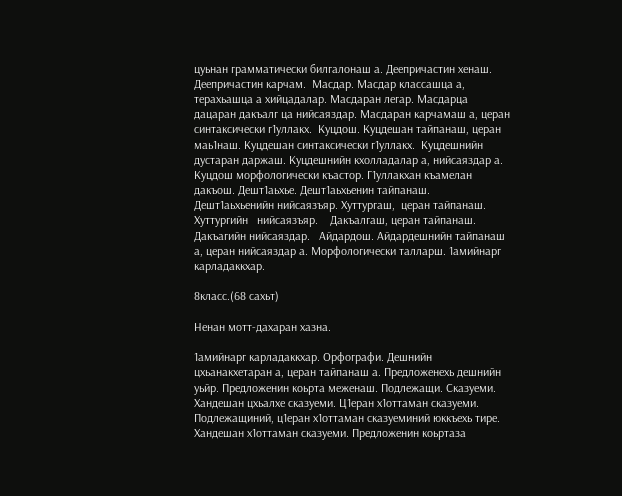цуьнан грамматически билгалонаш а. Деепричастин хенаш.   Деепричастин карчам.  Масдар. Масдар классашца а, терахьашца а хийцадалар. Масдаран легар. Масдарца дацаран дакъалг ца нийсаяздар. Масдаран карчамаш а, церан синтаксически г1уллакх.  Куцдош. Куцдешан тайпанаш, церан маь1наш. Куцдешан синтаксически г1уллакх.  Куцдешнийн дустаран даржаш. Куцдешнийн кхолладалар а, нийсаяздар а.  Куцдош морфологически къастор. Г1уллакхан къамелан дакъош. Дешт1аьхье. Дешт1аьхьенин тайпанаш. Дешт1аьхьенийн нийсаязъяр. Хуттургаш,  церан тайпанаш.   Хуттургийн   нийсаязъяр.    Дакъалгаш, церан тайпанаш. Дакъагийн нийсаяздар.   Айдардош. Айдардешнийн тайпанаш а, церан нийсаяздар а. Морфологически талларш. 1амийнарг карладаккхар.

8класс.(68 сахьт)

Ненан мотт-дахаран хазна.

1амийнарг карладаккхар. Орфографи. Дешнийн цхьанакхетаран а, церан тайпанаш а. Предложенехь дешнийн уьйр. Предложенин коьрта меженаш. Подлежащи. Сказуеми. Хандешан цхьалхе сказуеми. Ц1еран х1оттаман сказуеми. Подлежащиний, ц1еран х1оттаман сказуеминий юккъехь тире. Хандешан х1оттаман сказуеми. Предложенин коьртаза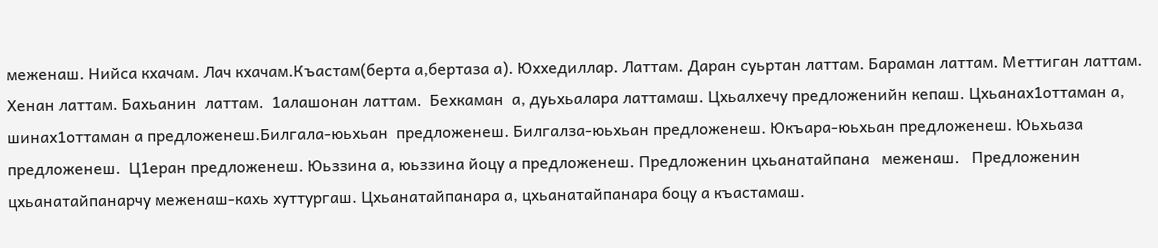меженаш. Нийса кхачам. Лач кхачам.Къастам(берта а,бертаза а). Юххедиллар. Латтам. Даран суьртан латтам. Бараман латтам. Меттиган латтам.  Хенан латтам. Бахьанин  латтам.  1алашонан латтам.  Бехкаман  а, дуьхьалара латтамаш. Цхьалхечу предложенийн кепаш. Цхьанах1оттаман а, шинах1оттаман а предложенеш.Билгала-юьхьан  предложенеш. Билгалза-юьхьан предложенеш. Юкъара-юьхьан предложенеш. Юьхьаза предложенеш.  Ц1еран предложенеш. Юьззина а, юьззина йоцу а предложенеш. Предложенин цхьанатайпана   меженаш.   Предложенин цхьанатайпанарчу меженаш-кахь хуттургаш. Цхьанатайпанара а, цхьанатайпанара боцу а къастамаш.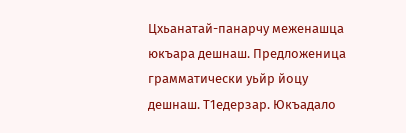Цхьанатай-панарчу меженашца юкъара дешнаш. Предложеница грамматически уьйр йоцу дешнаш. Т1едерзар. Юкъадало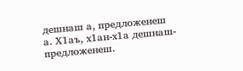дешнаш а, предложенеш а. Х1аъ, х1ан-х1а дешнаш-предложенеш.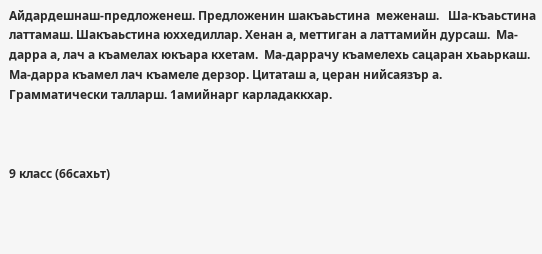Айдардешнаш-предложенеш. Предложенин шакъаьстина  меженаш.   Ша-къаьстина латтамаш. Шакъаьстина юххедиллар. Хенан а, меттиган а латтамийн дурсаш.  Ма-дарра а, лач а къамелах юкъара кхетам.  Ма-даррачу къамелехь сацаран хьаьркаш. Ма-дарра къамел лач къамеле дерзор. Цитаташ а, церан нийсаязър а. Грамматически талларш. 1амийнарг карладаккхар.



9 класс (66сахьт)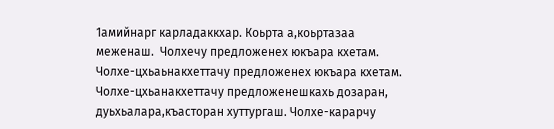1амийнарг карладаккхар. Коьрта а,коьртазаа меженаш.  Чолхечу предложенех юкъара кхетам. Чолхе-цхьаьнакхеттачу предложенех юкъара кхетам.  Чолхе-цхьанакхеттачу предложенешкахь дозаран, дуьхьалара,къасторан хуттургаш. Чолхе-карарчу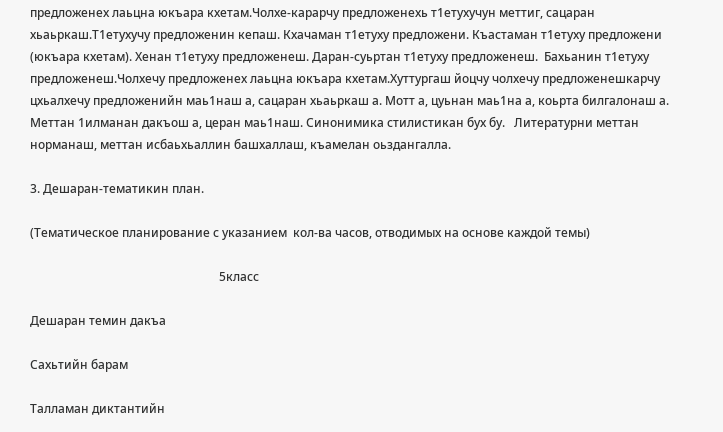предложенех лаьцна юкъара кхетам.Чолхе-карарчу предложенехь т1етухучун меттиг, сацаран хьаьркаш.Т1етухучу предложенин кепаш. Кхачаман т1етуху предложени. Къастаман т1етуху предложени (юкъара кхетам). Хенан т1етуху предложенеш. Даран-суьртан т1етуху предложенеш.  Бахьанин т1етуху предложенеш.Чолхечу предложенех лаьцна юкъара кхетам.Хуттургаш йоцчу чолхечу предложенешкарчу цхьалхечу предложенийн маь1наш а, сацаран хьаьркаш а. Мотт а, цуьнан маь1на а, коьрта билгалонаш а. Меттан 1илманан дакъош а, церан маь1наш. Синонимика стилистикан бух бу.   Литературни меттан норманаш, меттан исбаьхьаллин башхаллаш, къамелан оьздангалла.

3. Дешаран-тематикин план.

(Тематическое планирование с указанием  кол-ва часов, отводимых на основе каждой темы)

                                                               5класс

Дешаран темин дакъа

Сахьтийн барам

Талламан диктантийн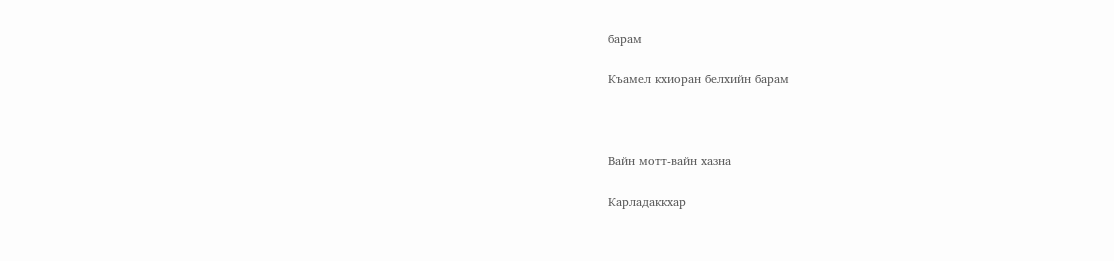барам

Къамел кхиоран белхийн барам



Вайн мотт-вайн хазна

Карладаккхар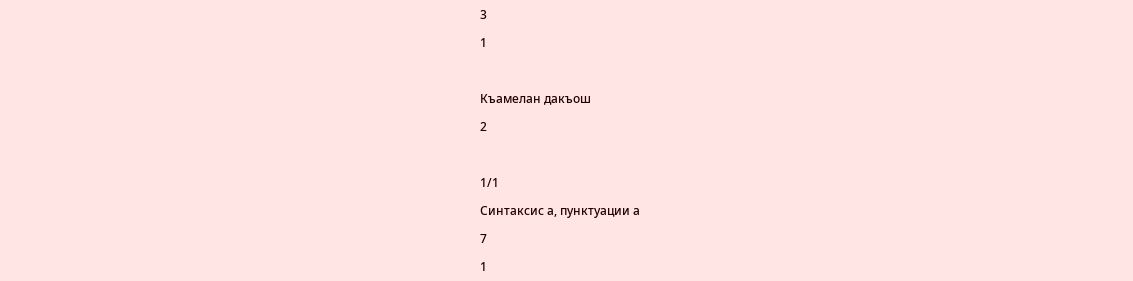3

1



Къамелан дакъош

2



1/1

Синтаксис а, пунктуации а

7

1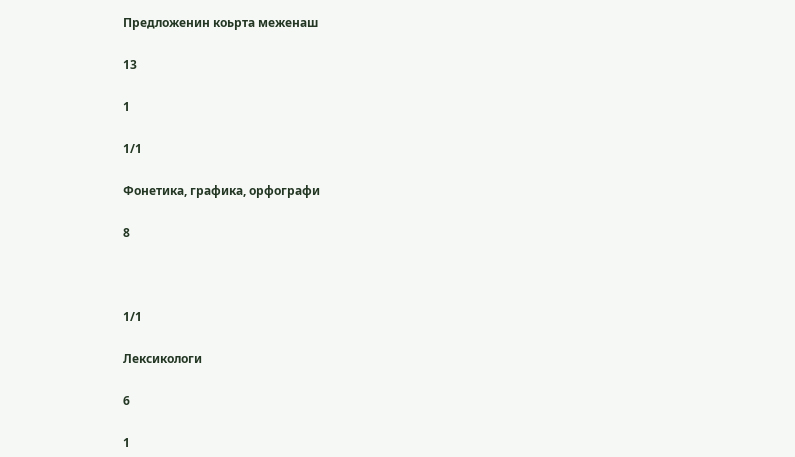Предложенин коьрта меженаш

13

1

1/1

Фонетика, графика, орфографи

8



1/1

Лексикологи

6

1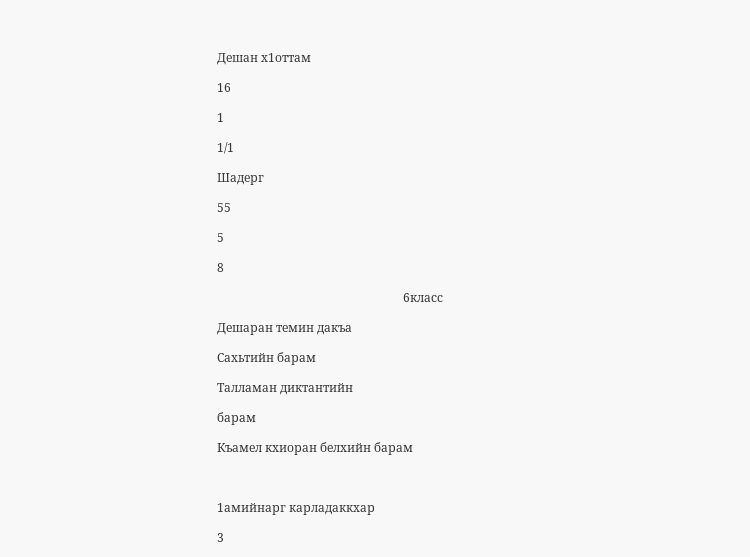Дешан х1оттам

16

1

1/1

Шадерг

55

5

8

                                                              6класс

Дешаран темин дакъа

Сахьтийн барам

Талламан диктантийн

барам

Къамел кхиоран белхийн барам



1амийнарг карладаккхар

3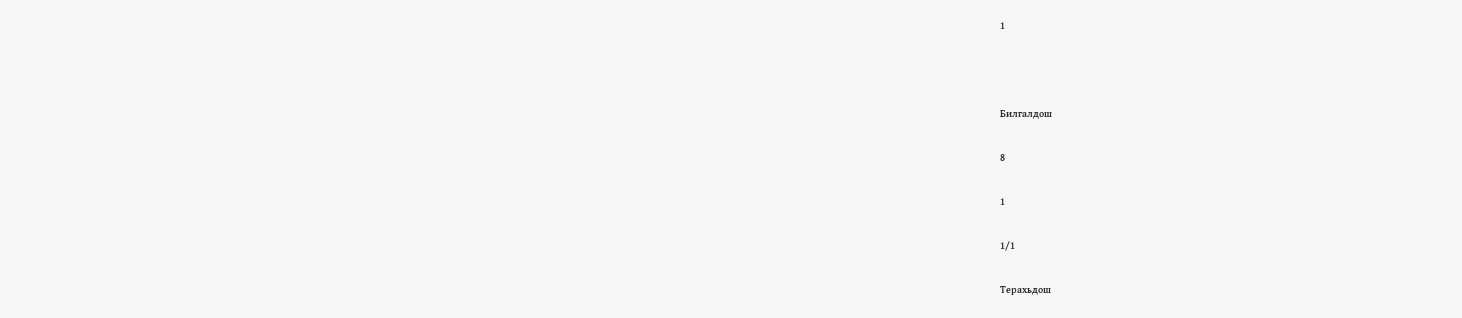1



Билгалдош

8

1

1/1

Терахьдош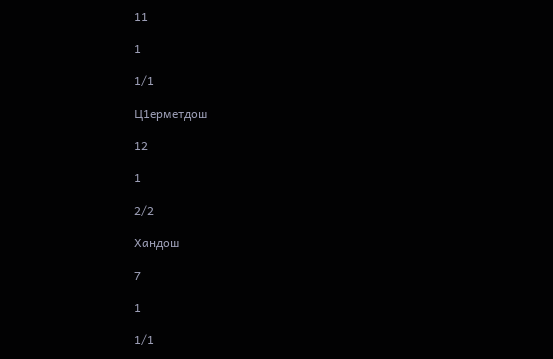11

1

1/1

Ц1ерметдош

12

1

2/2

Хандош

7

1

1/1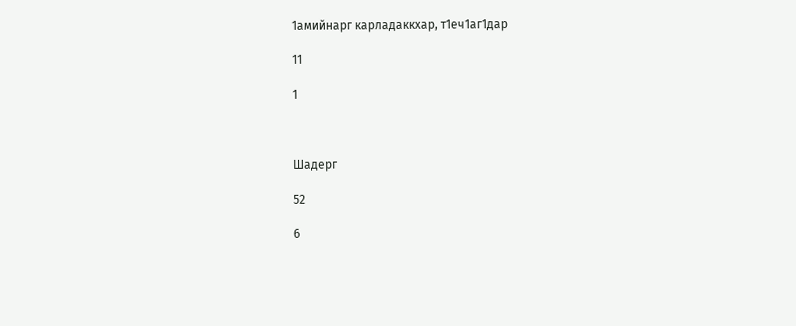1амийнарг карладаккхар, т1еч1аг1дар

11

1



Шадерг

52

6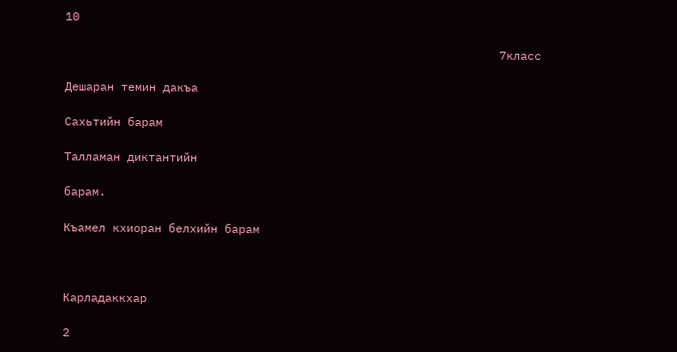10

                                                              7класс

Дешаран темин дакъа

Сахьтийн барам

Талламан диктантийн

барам.

Къамел кхиоран белхийн барам



Карладаккхар

2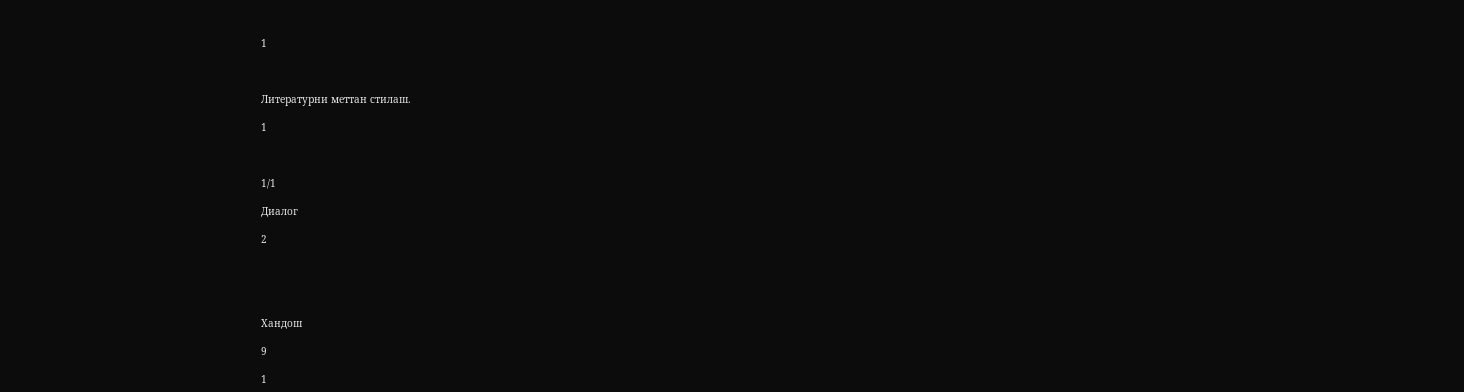1



Литературни меттан стилаш.

1



1/1

Диалог

2





Хандош

9

1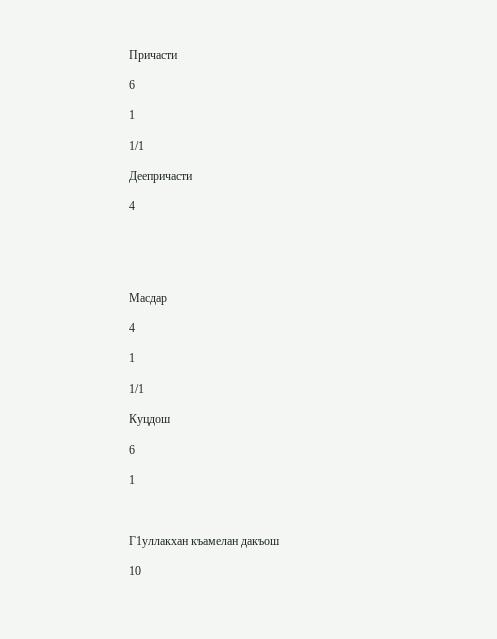Причасти

6

1

1/1

Деепричасти

4





Масдар

4

1

1/1

Куцдош

6

1



Г1уллакхан къамелан дакъош

10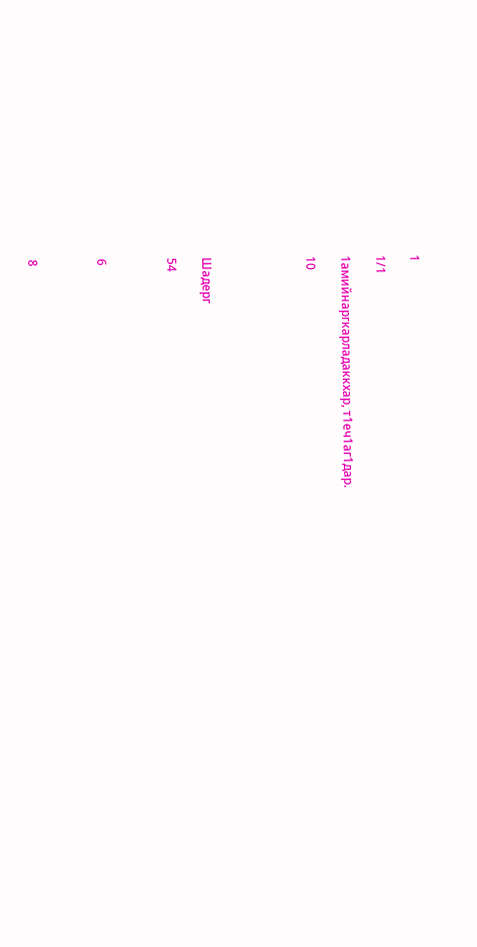1

1/1

1амийнаргкарладаккхар, т1еч1аг1дар.

10





Шадерг

54



6



8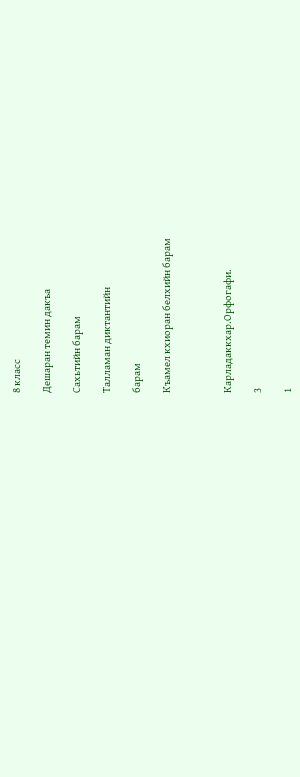8 класс

Дешаран темин дакъа

Сахьтийн барам

Талламан диктантийн

барам

Къамел кхиоран белхийн барам



Карладаккхар.Орфогафи.

3

1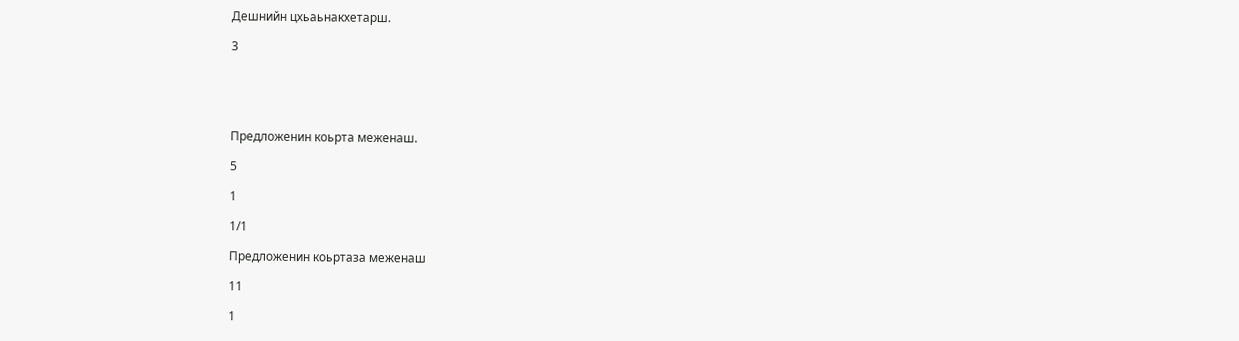Дешнийн цхьаьнакхетарш.

3





Предложенин коьрта меженаш.

5

1

1/1

Предложенин коьртаза меженаш

11

1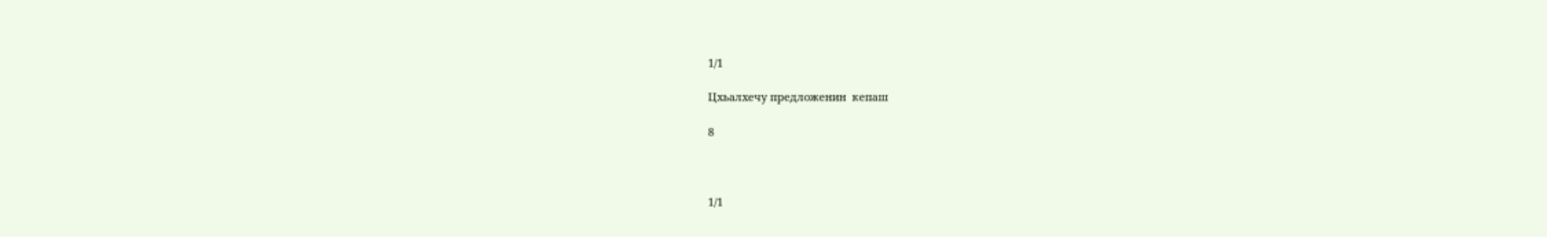1/1

Цхьалхечу предложенин  кепаш

8



1/1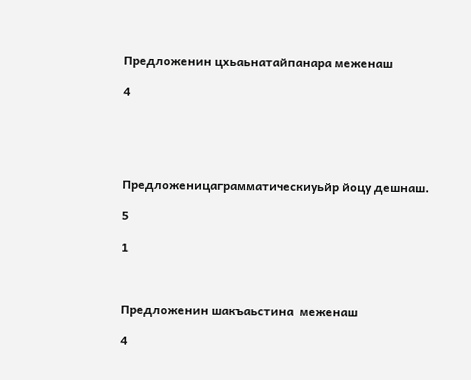Предложенин цхьаьнатайпанара меженаш

4





Предложеницаграмматическиуьйр йоцу дешнаш.

5

1



Предложенин шакъаьстина  меженаш

4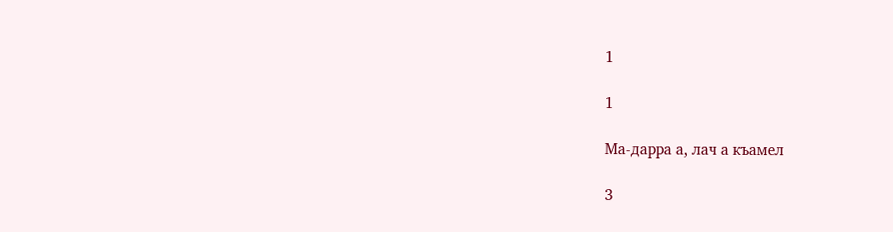1

1

Ма-дарра а, лач а къамел

3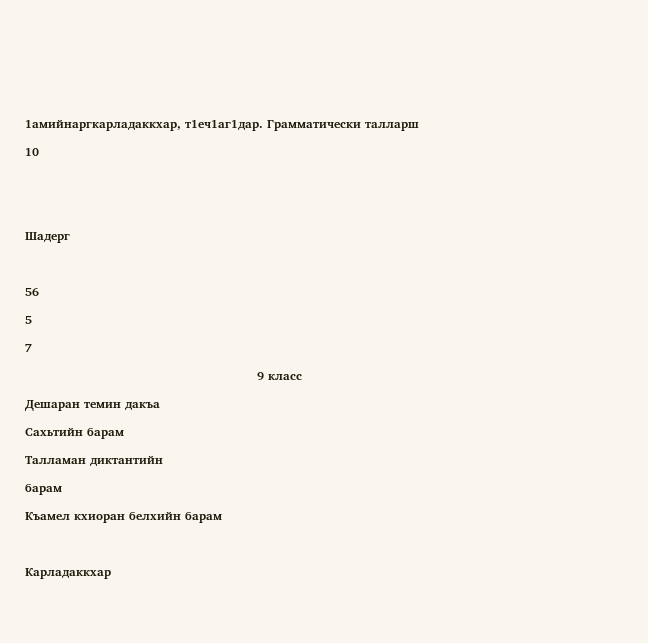1амийнаргкарладаккхар, т1еч1аг1дар. Грамматически талларш

10





Шадерг



56

5

7

                                                          9 класс

Дешаран темин дакъа

Сахьтийн барам

Талламан диктантийн

барам

Къамел кхиоран белхийн барам



Карладаккхар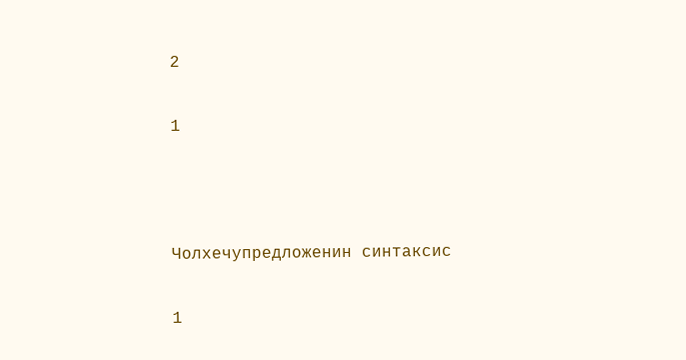2

1



Чолхечупредложенин синтаксис

1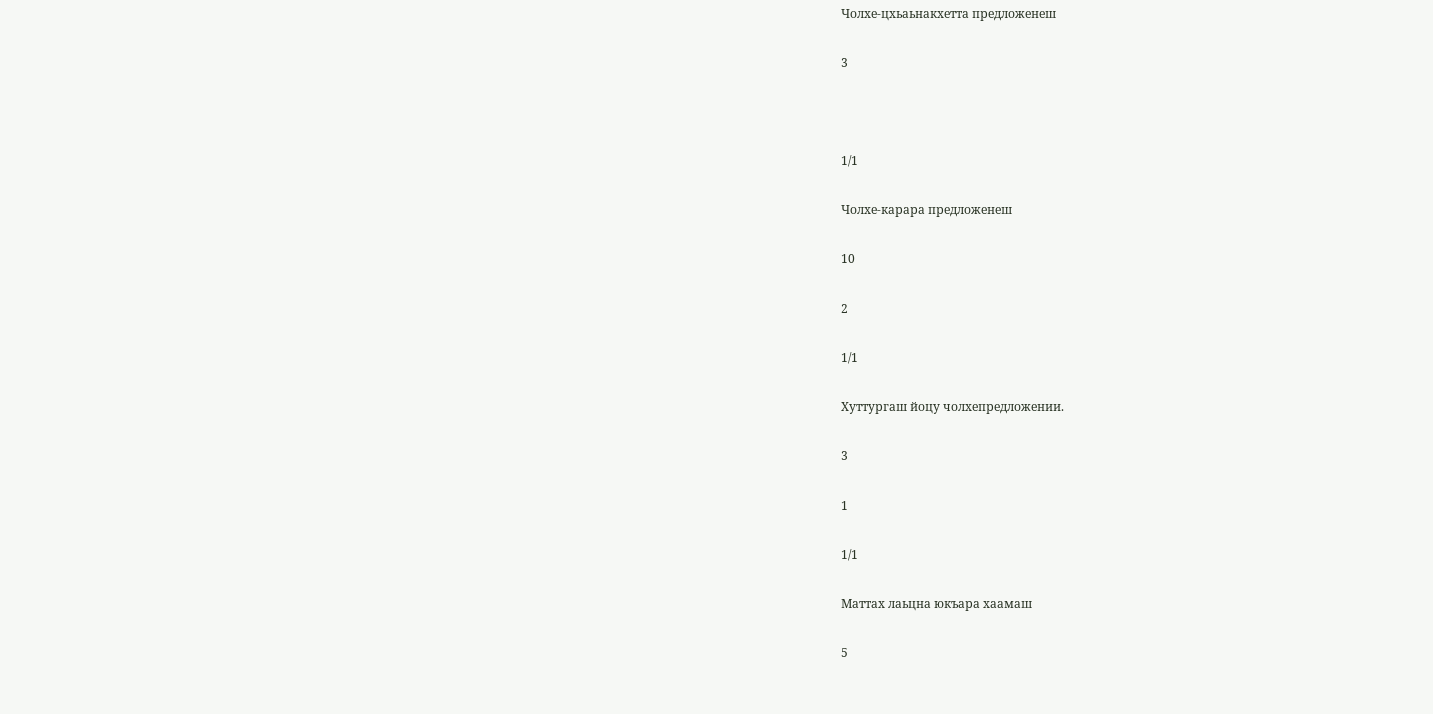Чолхе-цхьаьнакхетта предложенеш

3



1/1

Чолхе-карара предложенеш

10

2

1/1

Хуттургаш йоцу чолхепредложении.

3

1

1/1

Маттах лаьцна юкъара хаамаш

5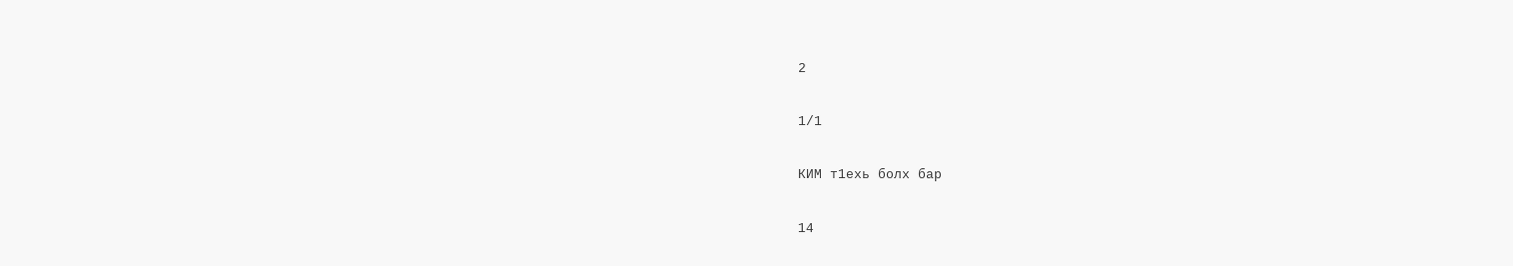2

1/1

КИМ т1ехь болх бар

14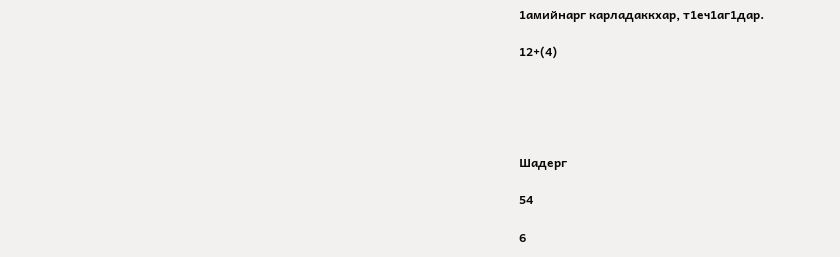1амийнарг карладаккхар, т1еч1аг1дар.

12+(4)





Шадерг

54

6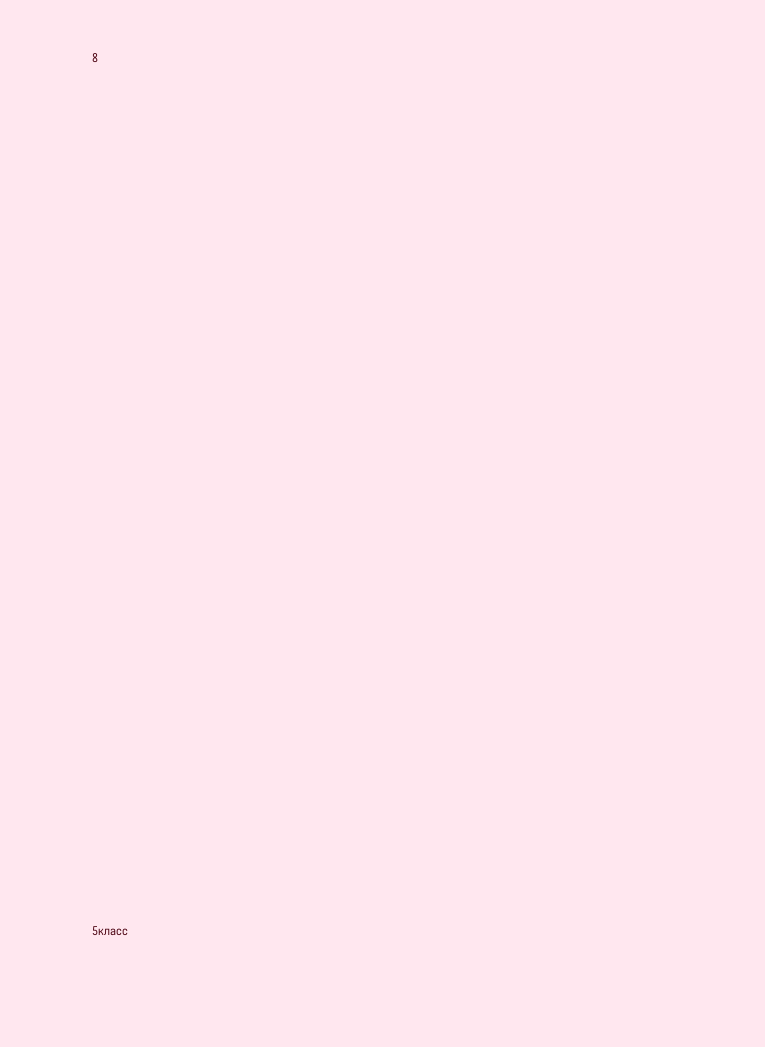8























































5класс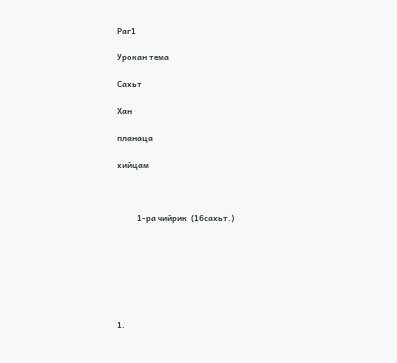Раг1

Урокан тема

Сахьт

Хан

планаца

хийцам



          1-ра чийрик  (16сахьт.)







1.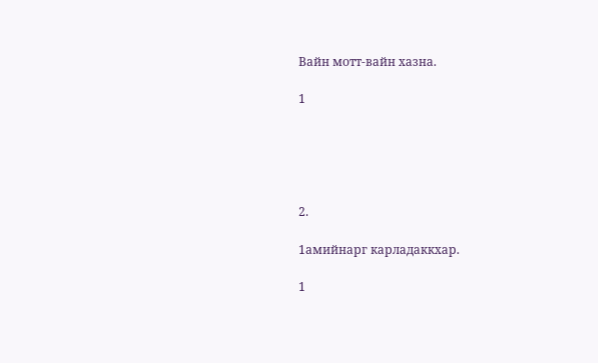Вайн мотт-вайн хазна.

1





2.

1амийнарг карладаккхар.

1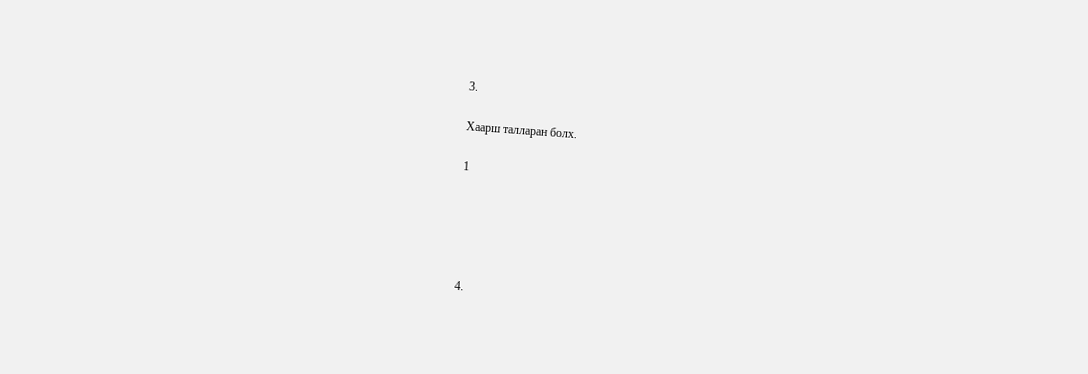3.

Хаарш талларан болх.

1





4.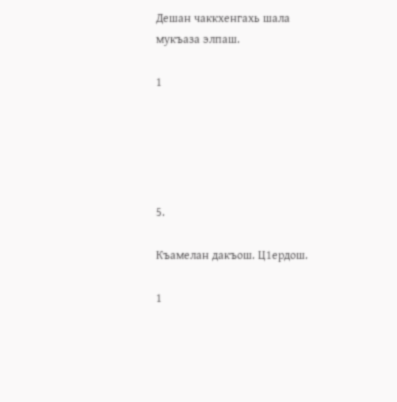Дешан чаккхенгахь шала мукъаза элпаш.

1





5.

Къамелан дакъош. Ц1ердош.

1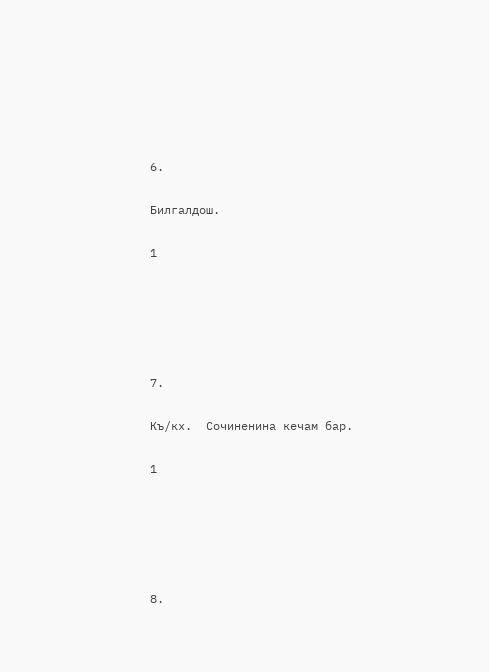6.

Билгалдош.

1





7.

Къ/кх.  Сочиненина кечам бар.

1





8.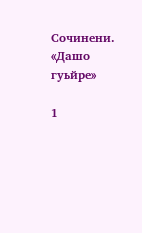Сочинени. «Дашо гуьйре»

1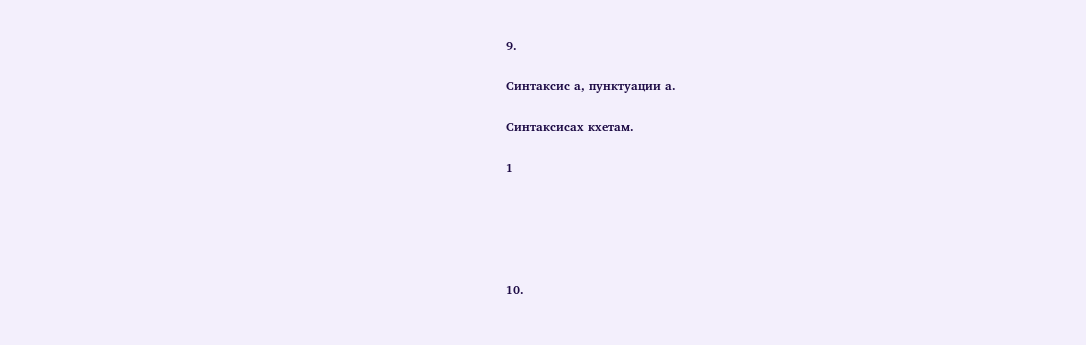9.

Синтаксис а, пунктуации а.

Синтаксисах кхетам.

1





10.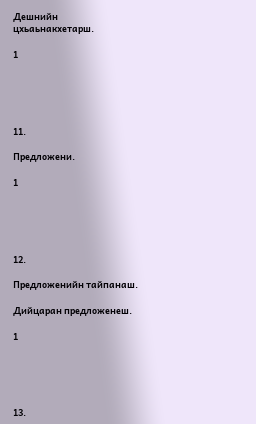Дешнийн цхьаьнакхетарш.

1





11.

Предложени.

1





12.

Предложенийн тайпанаш.

Дийцаран предложенеш.

1





13.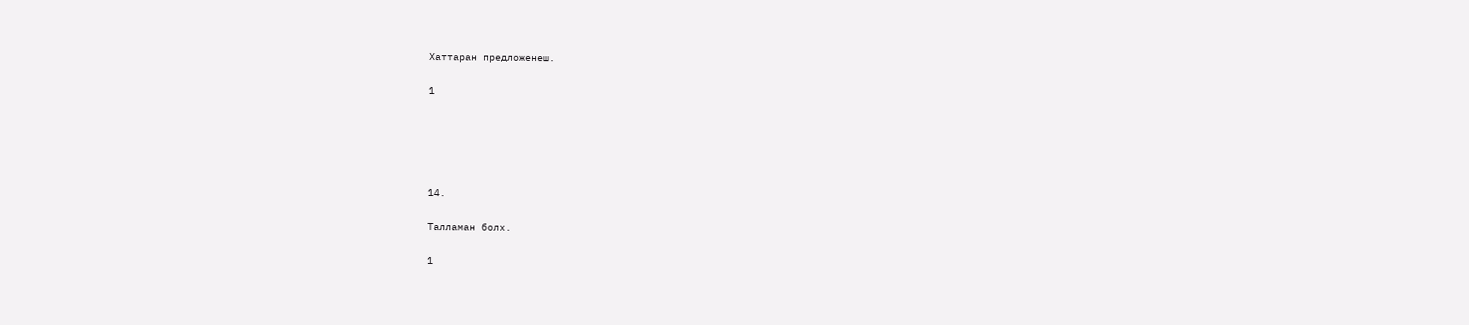Хаттаран предложенеш.

1





14.

Талламан болх.

1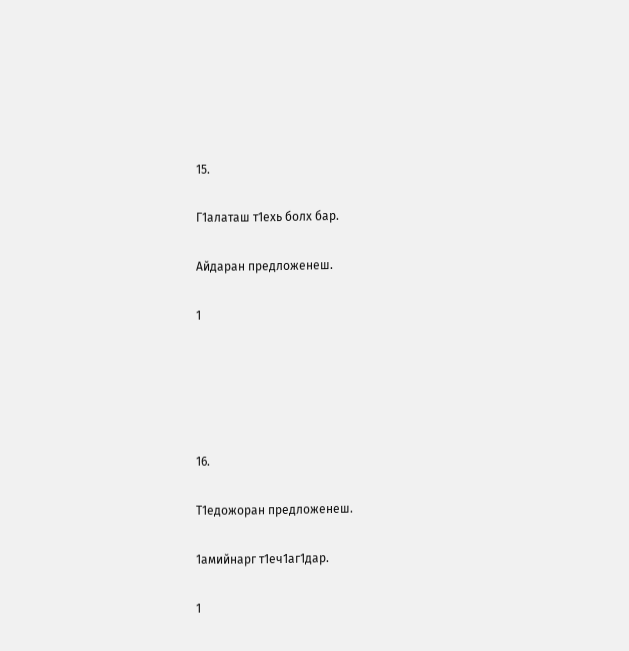15.

Г1алаташ т1ехь болх бар.

Айдаран предложенеш.

1





16.

Т1едожоран предложенеш.

1амийнарг т1еч1аг1дар.

1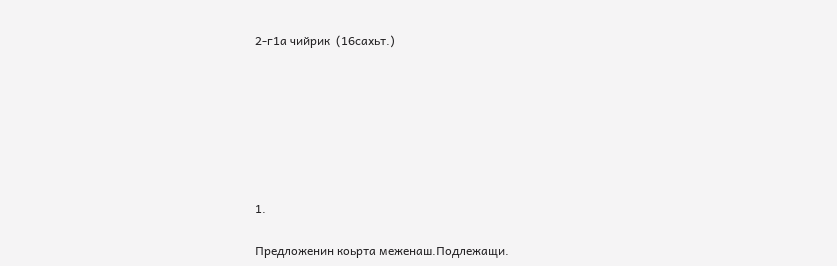2-г1а чийрик  (16сахьт.)







1.

Предложенин коьрта меженаш.Подлежащи.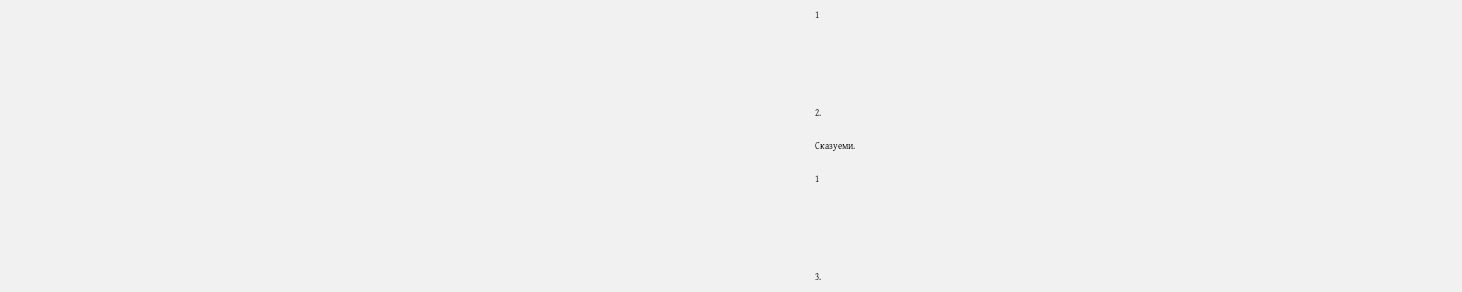1





2.

Сказуеми.

1





3.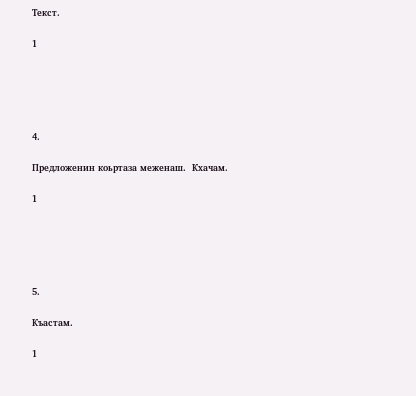Текст.

1





4.

Предложенин коьртаза меженаш.  Кхачам.

1





5.

Къастам.

1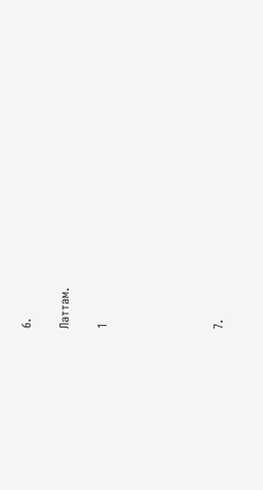6.

Латтам.

1





7.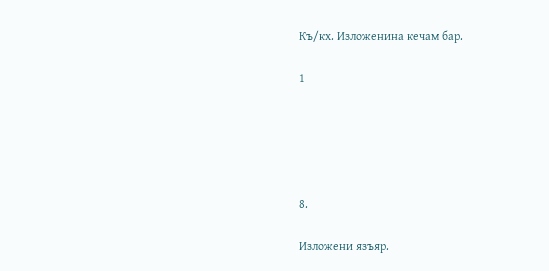Къ/кх. Изложенина кечам бар.

1





8.

Изложени язъяр.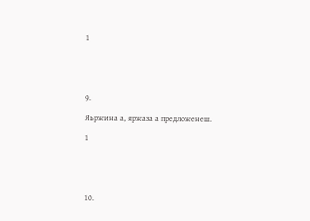1





9.

Яьржина а, яржаза а предложенеш.

1





10.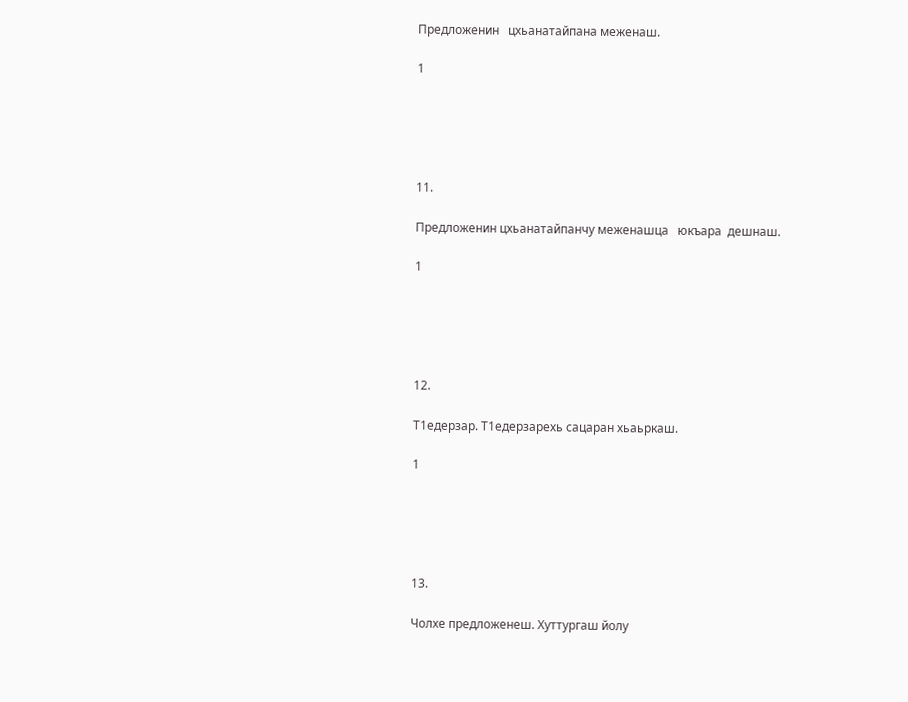Предложенин   цхьанатайпана меженаш.

1





11.

Предложенин цхьанатайпанчу меженашца   юкъара  дешнаш.

1





12.

Т1едерзар. Т1едерзарехь сацаран хьаьркаш.

1





13.

Чолхе предложенеш. Хуттургаш йолу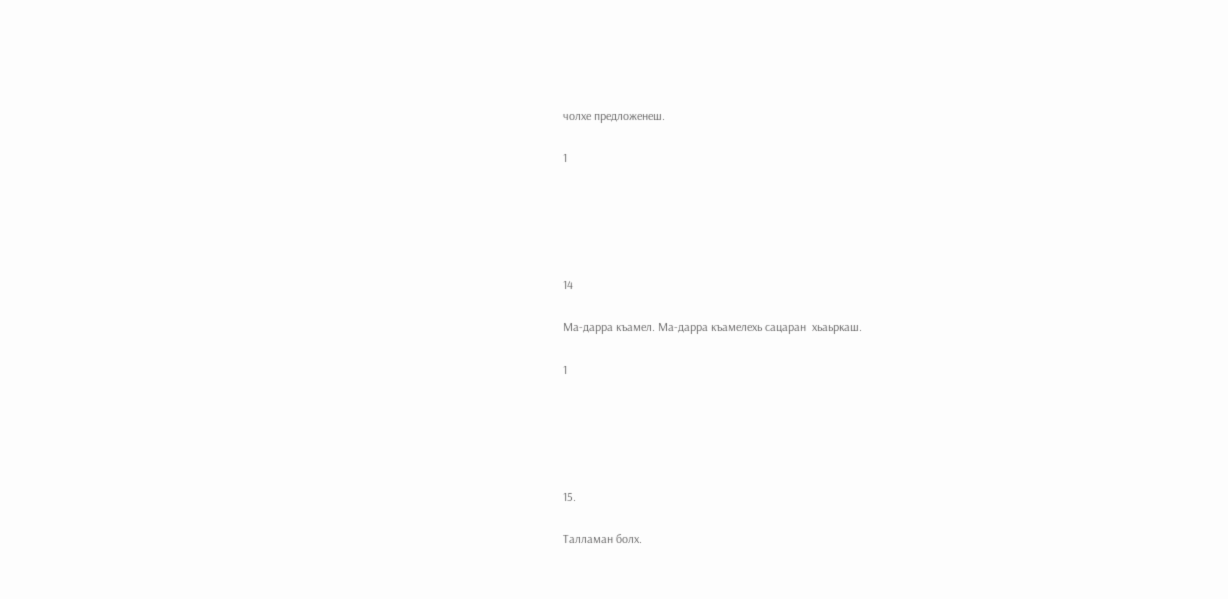чолхе предложенеш.

1





14

Ма-дарра къамел. Ма-дарра къамелехь сацаран  хьаьркаш.

1





15.

Талламан болх.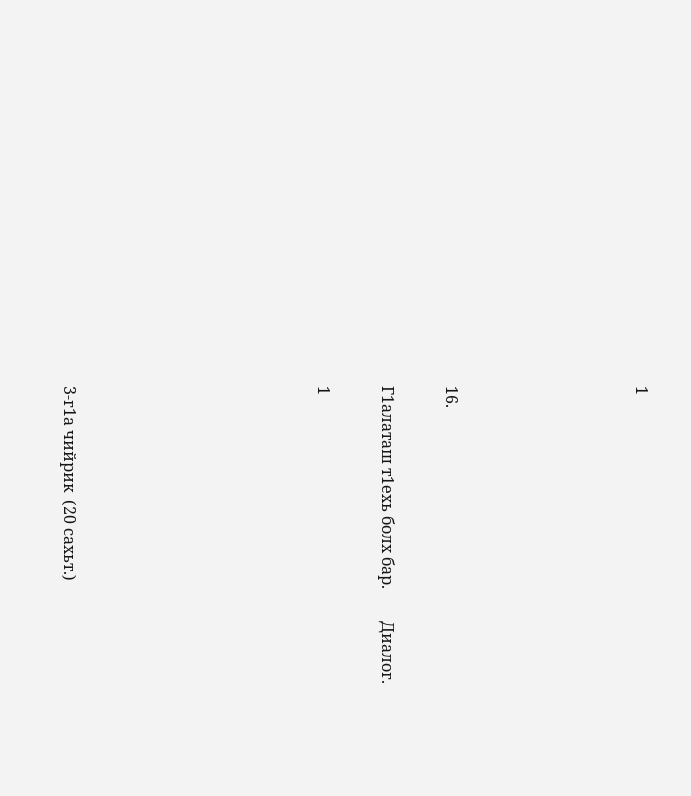1





16.

Г1алаташ т1ехь болх бар.        Диалог.

1







3-г1а чийрик  (20 сахьт.)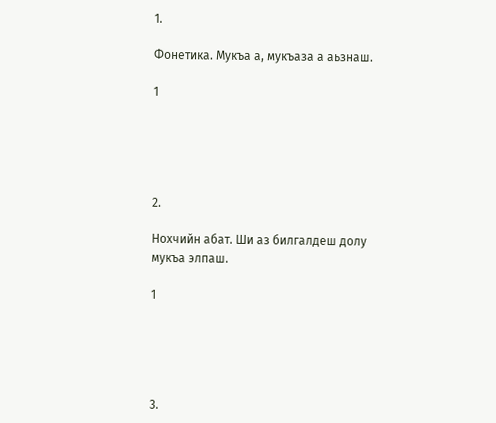1.

Фонетика. Мукъа а, мукъаза а аьзнаш.

1





2.

Нохчийн абат. Ши аз билгалдеш долу мукъа элпаш.

1





3.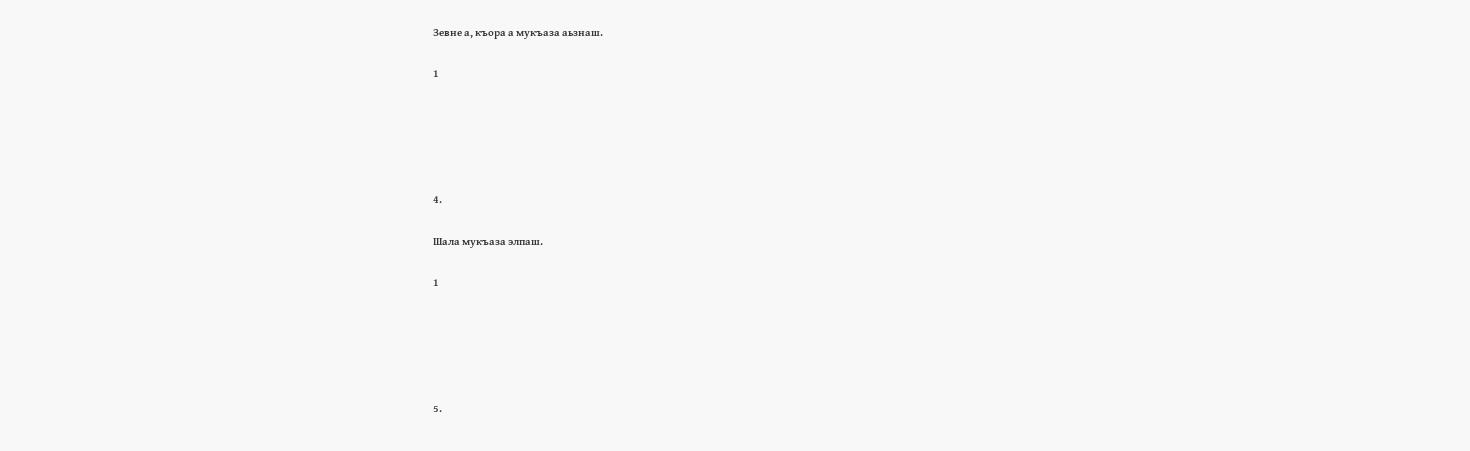Зевне а, къора а мукъаза аьзнаш.

1





4.

Шала мукъаза элпаш.

1





5.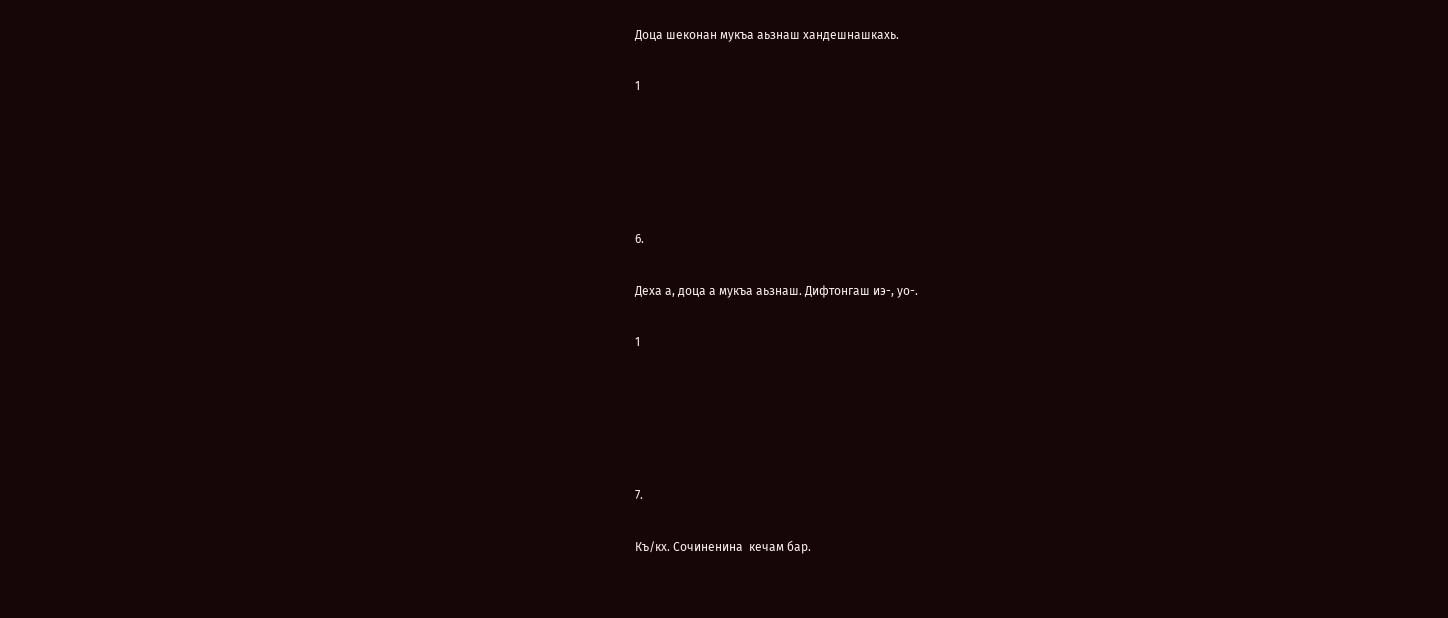Доца шеконан мукъа аьзнаш хандешнашкахь.

1





6.

Деха а, доца а мукъа аьзнаш. Дифтонгаш иэ-, уо-.

1





7.

Къ/кх. Сочиненина  кечам бар.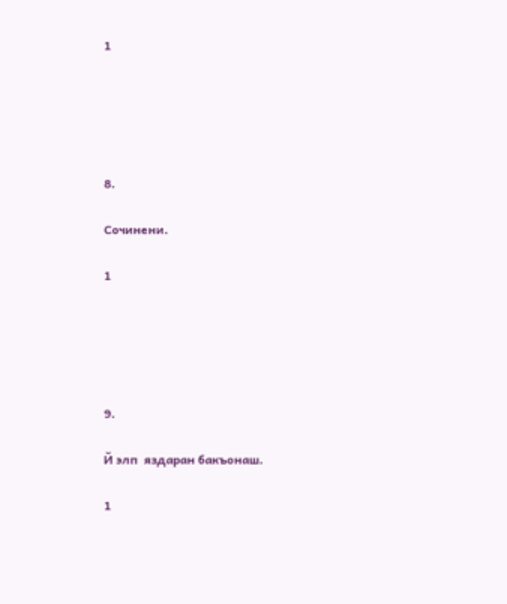1





8.

Сочинени.

1





9.

Й элп  яздаран бакъонаш.

1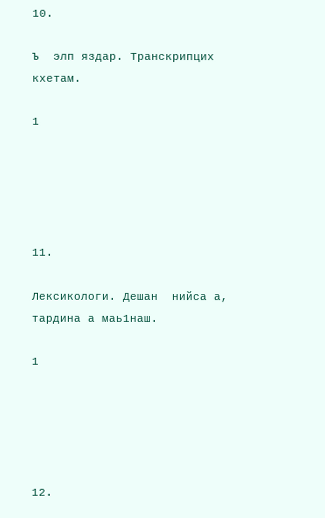10.

Ъ  элп яздар. Транскрипцих кхетам.

1





11.

Лексикологи. Дешан  нийса а, тардина а маь1наш.

1





12.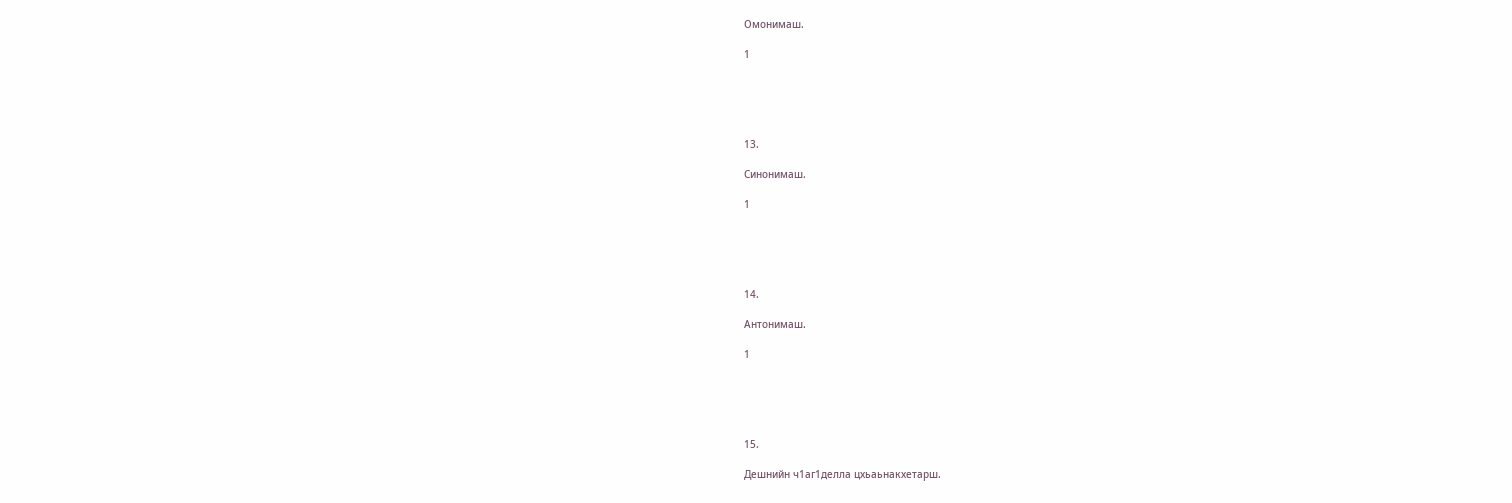Омонимаш.

1





13.

Синонимаш.

1





14.

Антонимаш.

1





15.

Дешнийн ч1аг1делла цхьаьнакхетарш.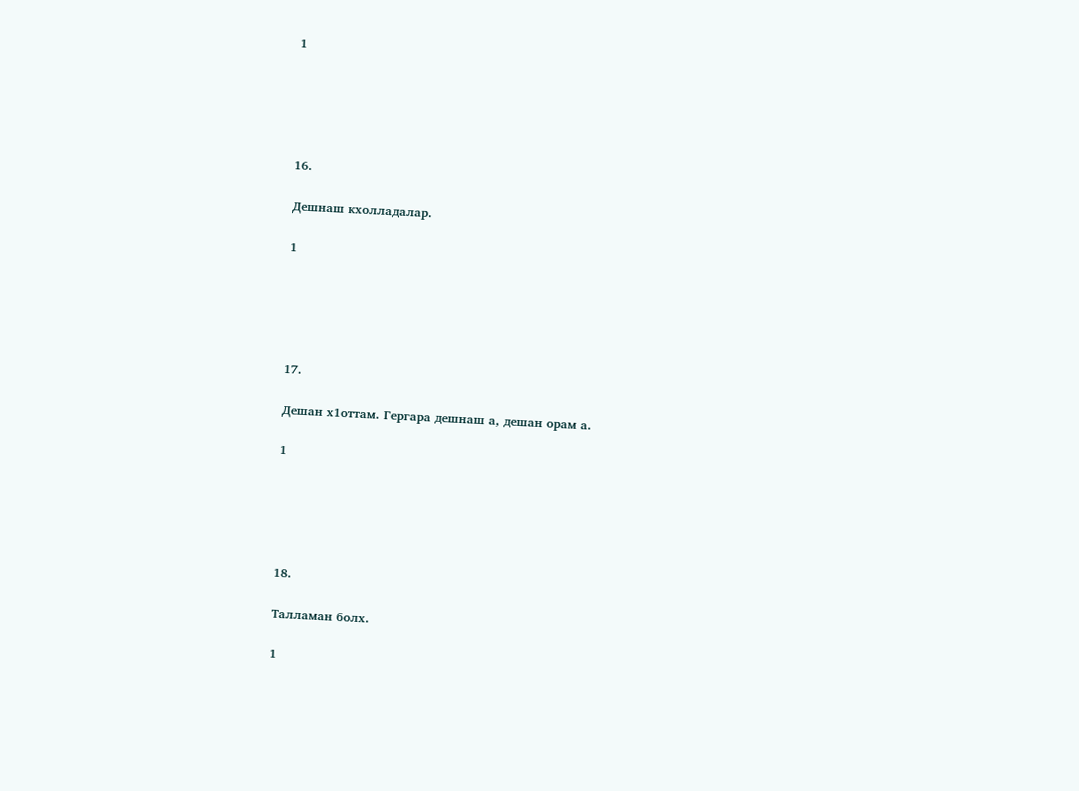1





16.

Дешнаш кхолладалар.

1





17.

Дешан х1оттам. Гергара дешнаш а, дешан орам а.

1





18.

Талламан болх.

1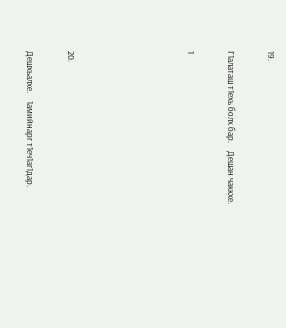19.

Г1алаташ т1ехь болх бар.    Дешан чаккхе.

1





20.

Дешхьалхе.    1амийнарг т1еч1аг1дар.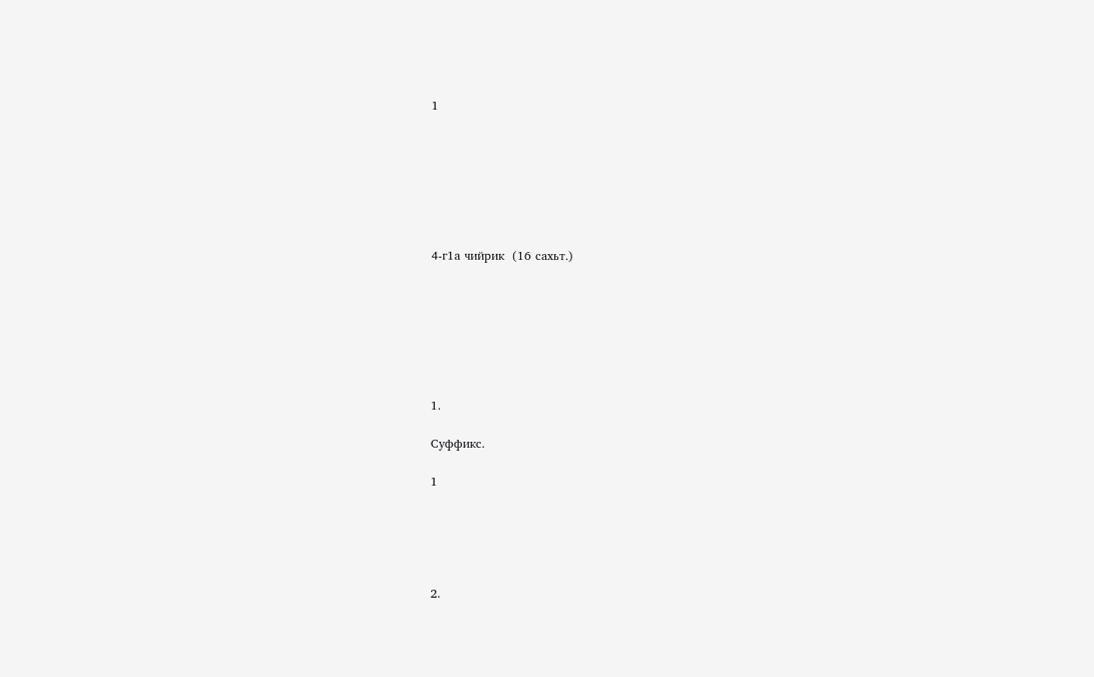1







4-г1а чийрик  (16 сахьт.)







1.

Суффикс.

1





2.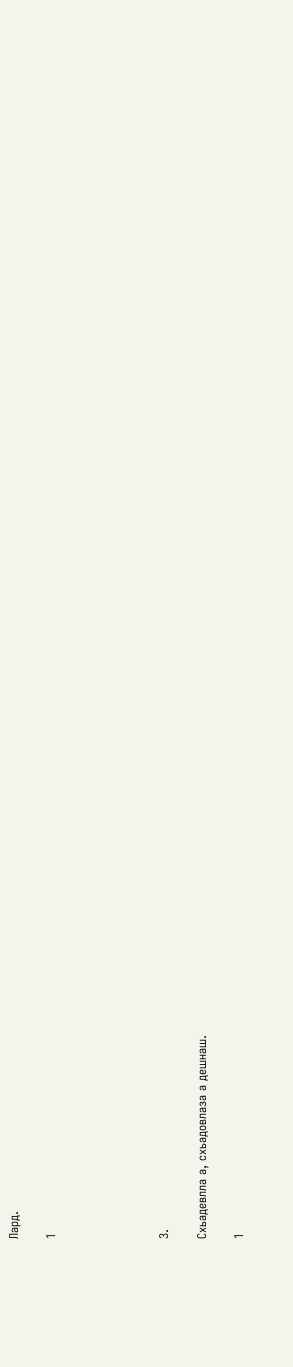Лард.

1





3.

Схьадевлла а, схьадовлаза а дешнаш.

1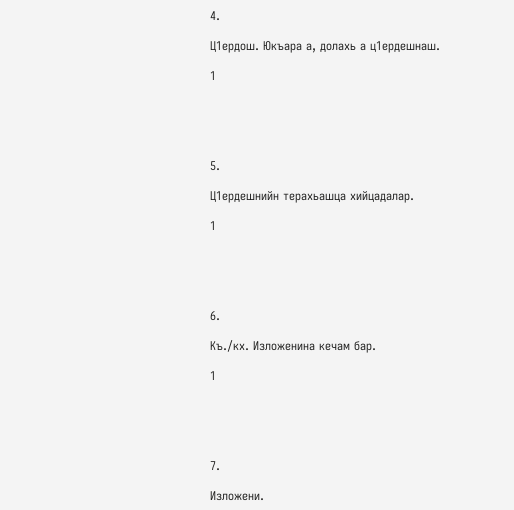4.

Ц1ердош. Юкъара а, долахь а ц1ердешнаш.

1





5.

Ц1ердешнийн терахьашца хийцадалар.

1





6.

Къ./кх. Изложенина кечам бар.

1





7.

Изложени.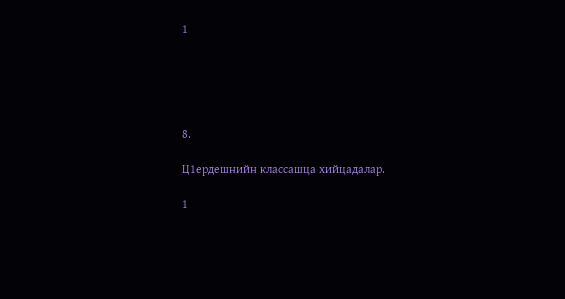1





8.

Ц1ердешнийн классашца хийцадалар.

1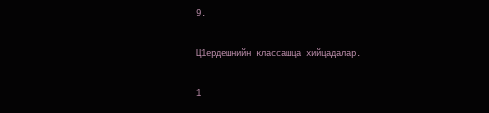9.

Ц1ердешнийн классашца хийцадалар.

1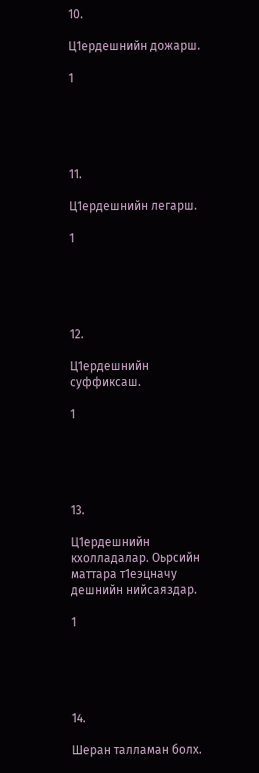10.

Ц1ердешнийн дожарш.

1





11.

Ц1ердешнийн легарш.

1





12.

Ц1ердешнийн суффиксаш.

1





13.

Ц1ердешнийн  кхолладалар. Оьрсийн маттара т1еэцначу дешнийн нийсаяздар.

1





14.

Шеран талламан болх.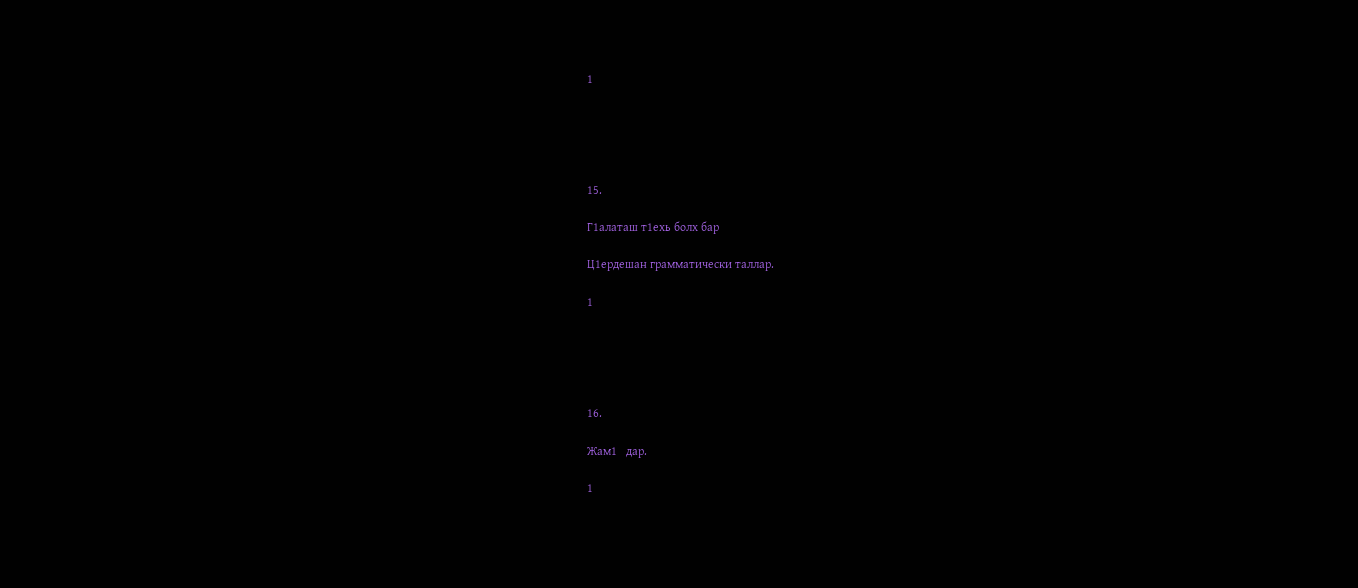1





15.

Г1алаташ т1ехь болх бар

Ц1ердешан грамматически таллар.

1





16.

Жам1   дар.

1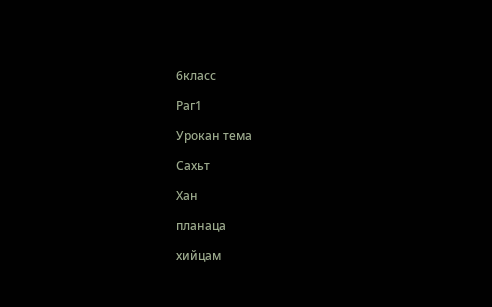6класс

Раг1

Урокан тема

Сахьт

Хан

планаца

хийцам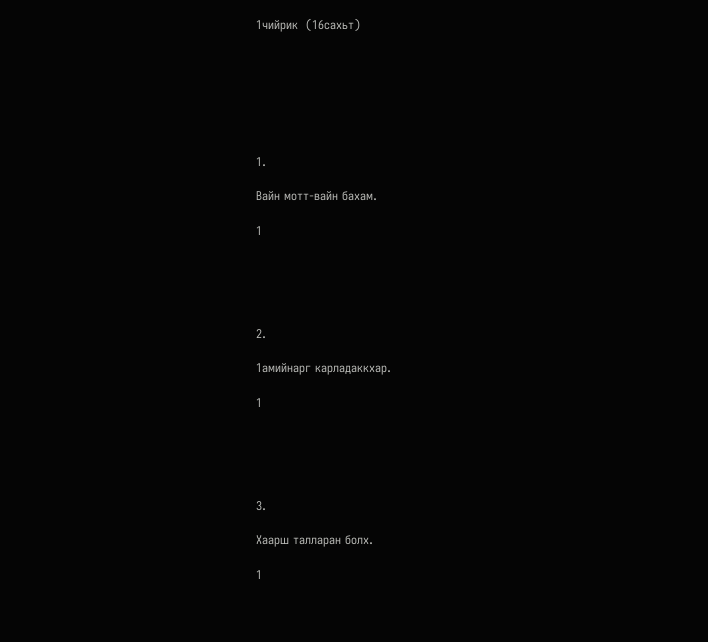1чийрик  (16сахьт)







1.

Вайн мотт-вайн бахам.

1





2.

1амийнарг карладаккхар.

1





3.

Хаарш талларан болх.

1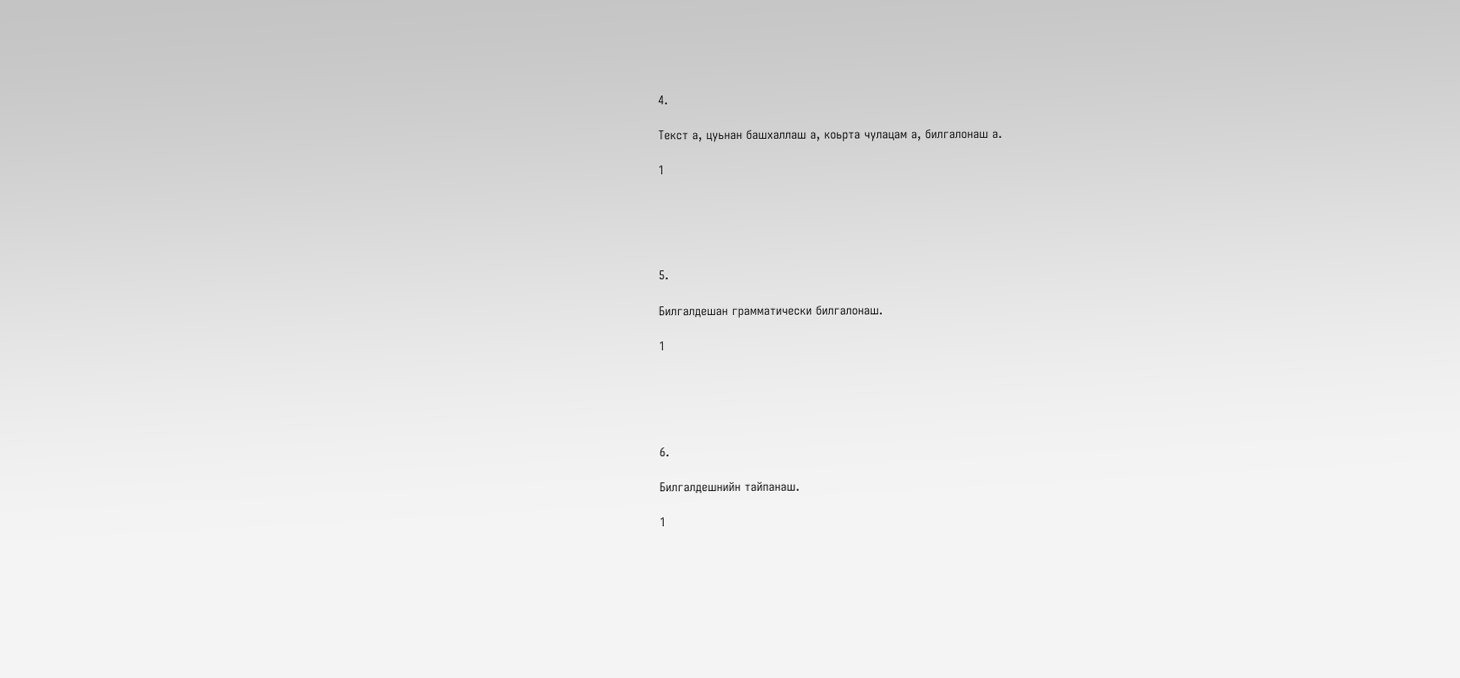4.

Текст а, цуьнан башхаллаш а, коьрта чулацам а, билгалонаш а.

1





5.

Билгалдешан грамматически билгалонаш.

1





6.

Билгалдешнийн тайпанаш.

1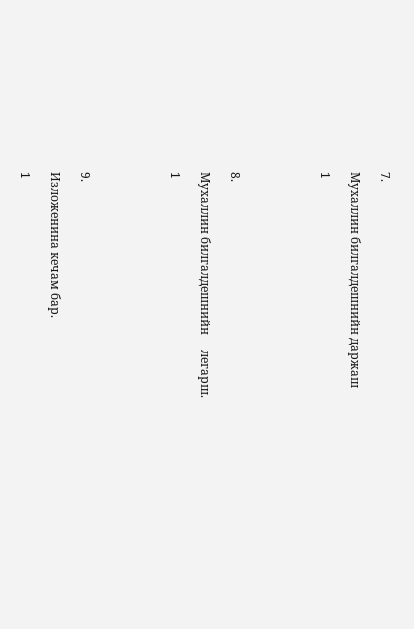7.

Мухаллин билгалдешнийн даржаш

1





8.

Мухаллин билгалдешнийн     легарш.

1





9.

Изложенина кечам бар.

1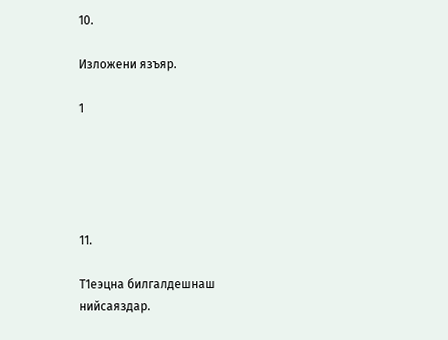10.

Изложени язъяр.

1





11.

Т1еэцна билгалдешнаш нийсаяздар.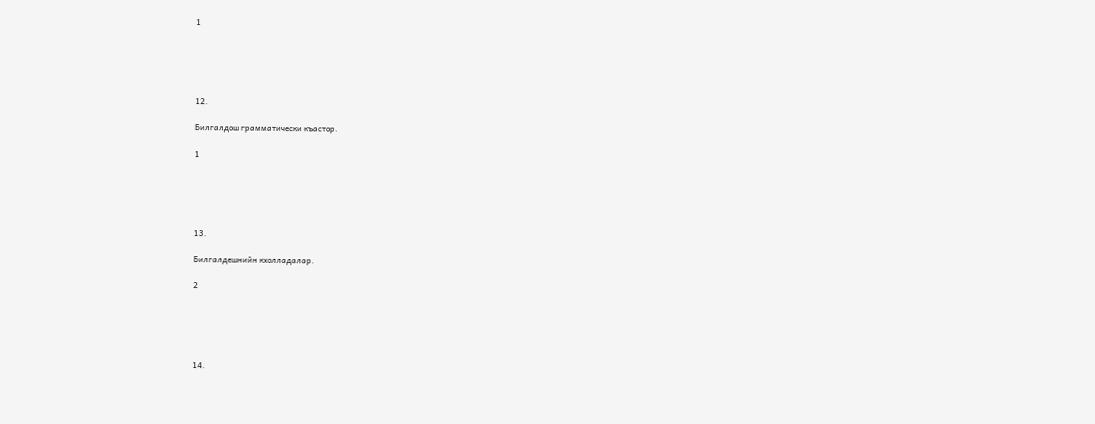1





12.

Билгалдош грамматически къастор.

1





13.

Билгалдешнийн кхолладалар.

2





14.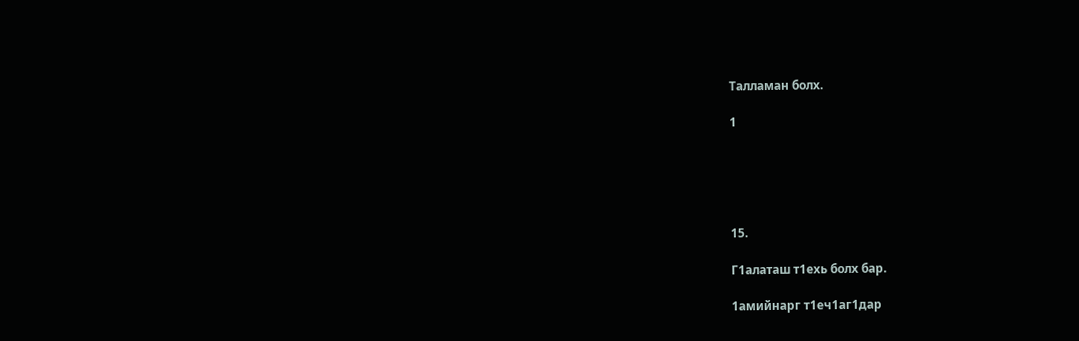Талламан болх.

1





15.

Г1алаташ т1ехь болх бар.

1амийнарг т1еч1аг1дар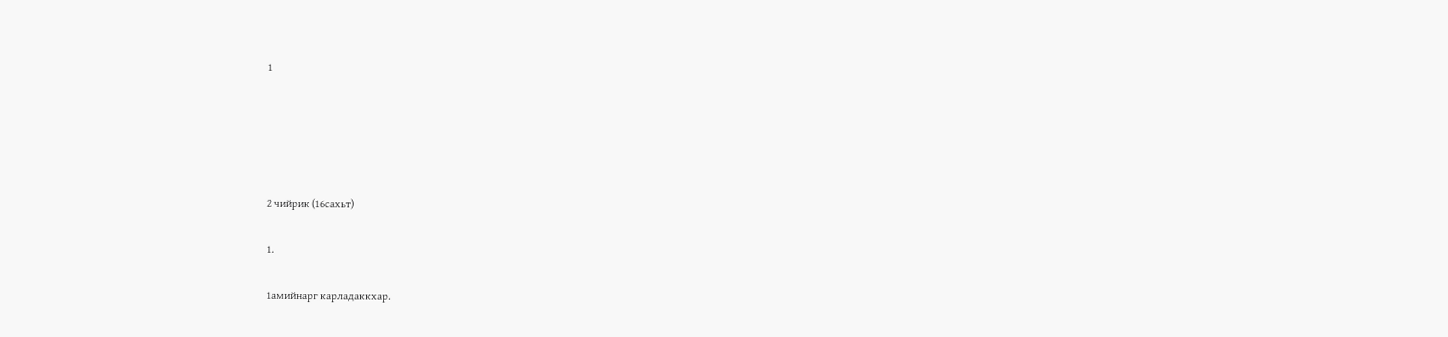1





2 чийрик (16сахьт)

1.

1амийнарг карладаккхар.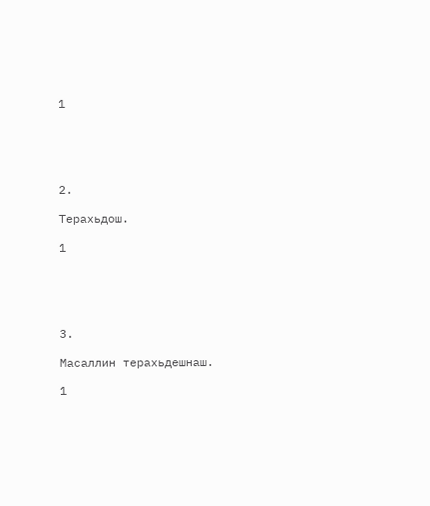1





2.

Терахьдош.

1





3.

Масаллин терахьдешнаш.

1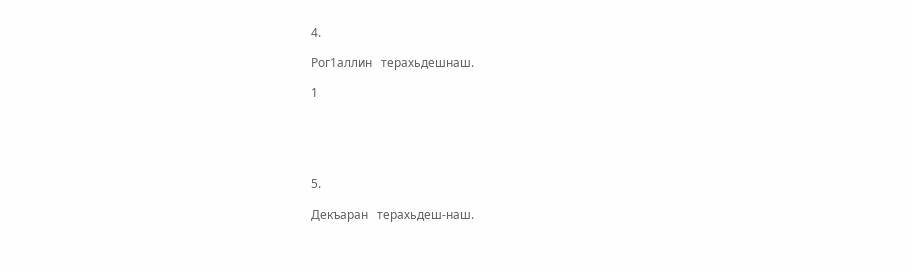4.

Рог1аллин   терахьдешнаш.

1





5.

Декъаран   терахьдеш-наш.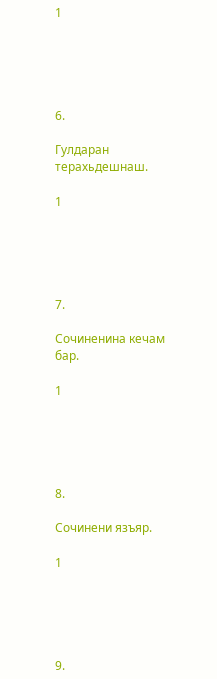1





6.

Гулдаран терахьдешнаш.

1





7.

Сочиненина кечам бар.

1





8.

Сочинени язъяр.

1





9.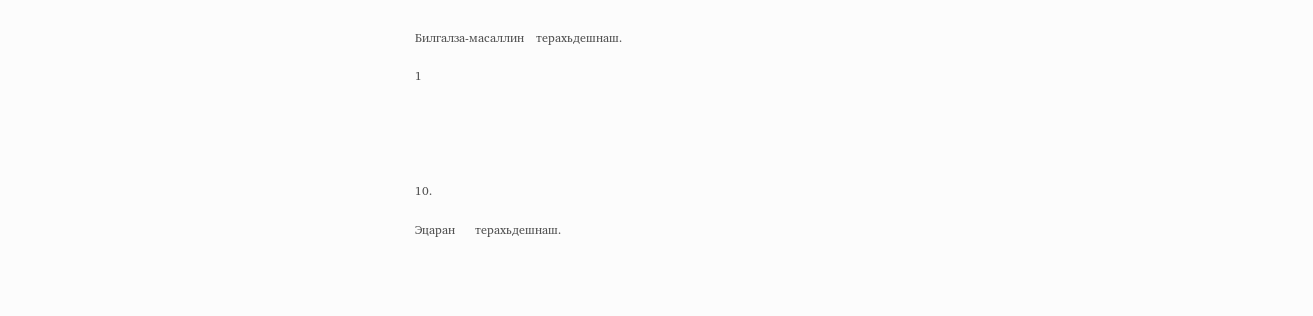Билгалза-масаллин   терахьдешнаш.

1





10.

Эцаран     терахьдешнаш.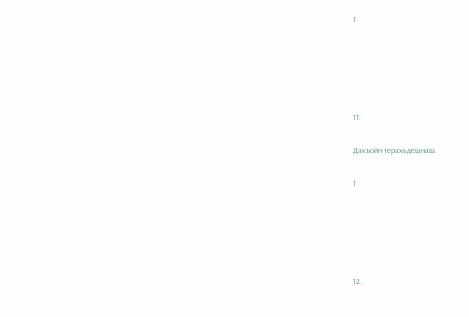1





11.

Дакъойн терахьдешнаш.

1





12.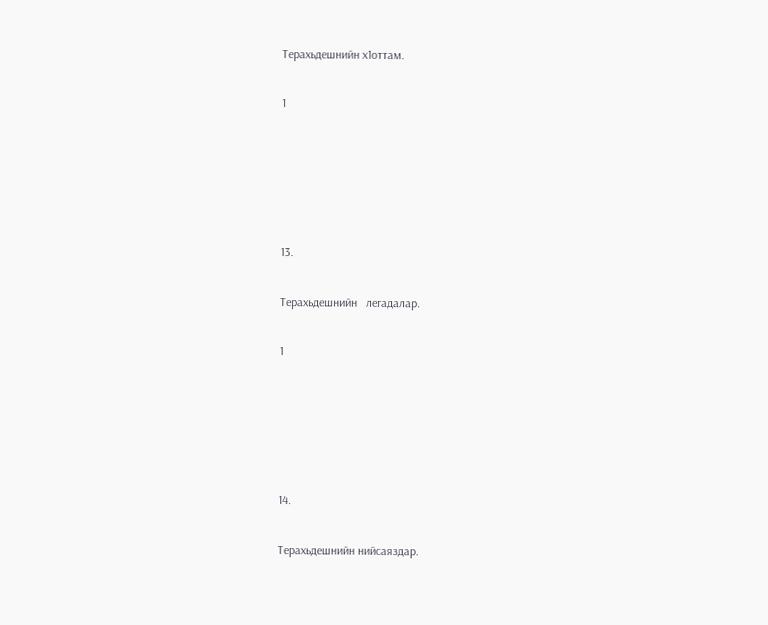Терахьдешнийн х1оттам.

1





13.

Терахьдешнийн   легадалар.

1





14.

Терахьдешнийн нийсаяздар.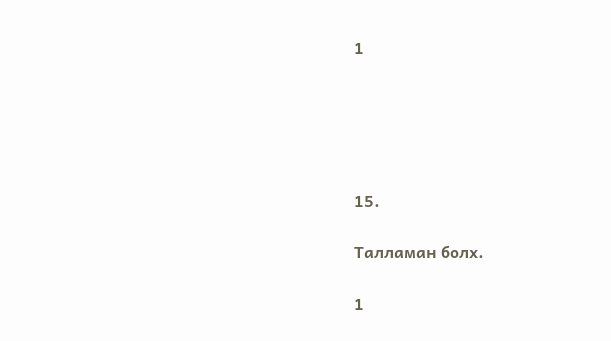1





15.

Талламан болх.

1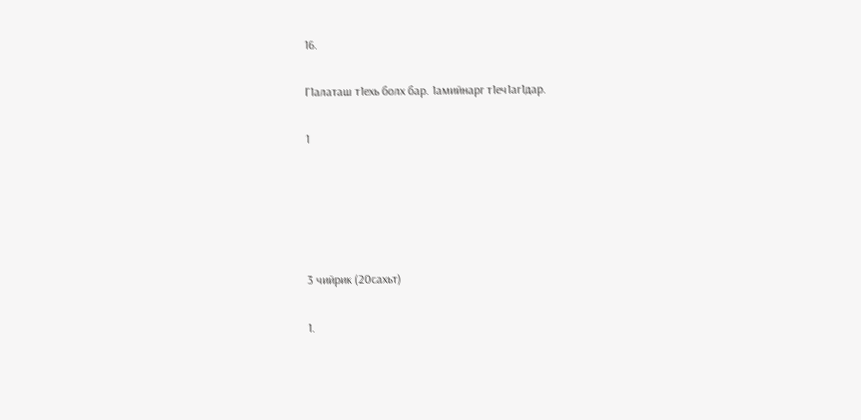16.

Г1алаташ т1ехь болх бар. 1амийнарг т1еч1аг1дар.

1





3 чийрик (20сахьт)

1.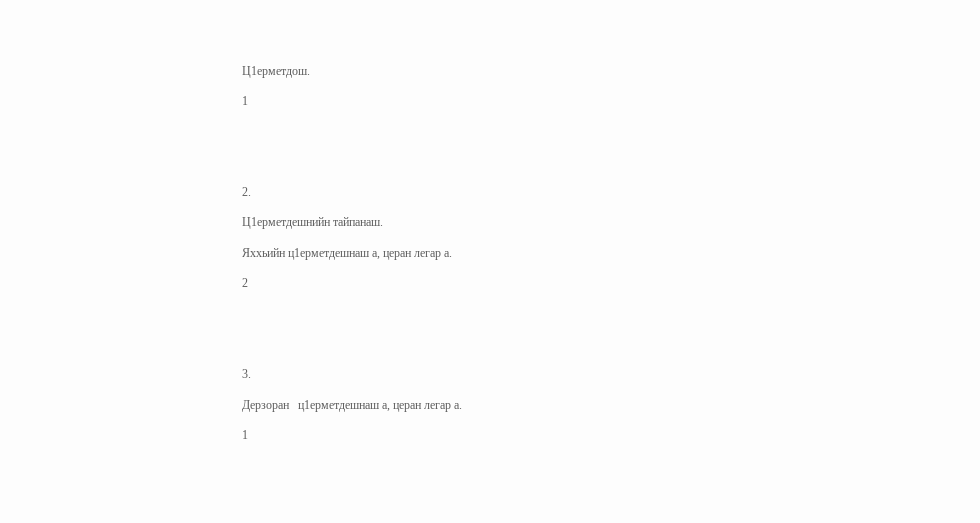Ц1ерметдош.

1





2.

Ц1ерметдешнийн тайпанаш.

Яххьийн ц1ерметдешнаш а, церан легар а.

2





3.

Дерзоран   ц1ерметдешнаш а, церан легар а.

1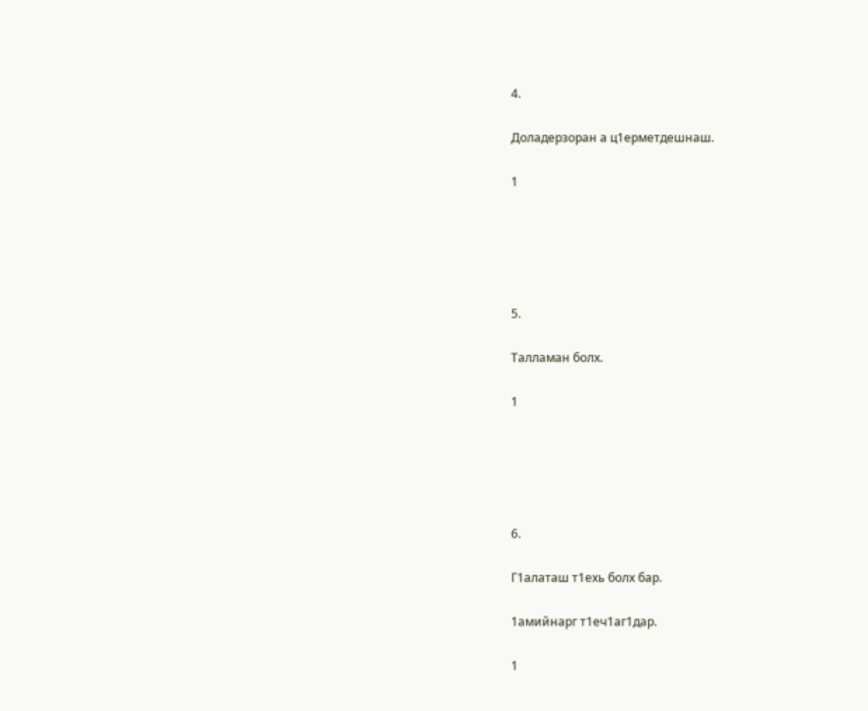4.

Доладерзоран а ц1ерметдешнаш.

1





5.

Талламан болх.

1





6.

Г1алаташ т1ехь болх бар.

1амийнарг т1еч1аг1дар.

1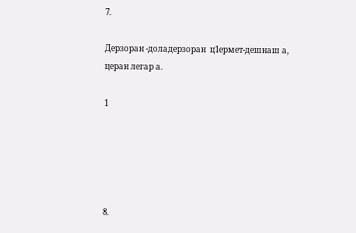7.

Дерзоран -доладерзоран  ц1ермет-дешнаш а, церан легар а.

1





8.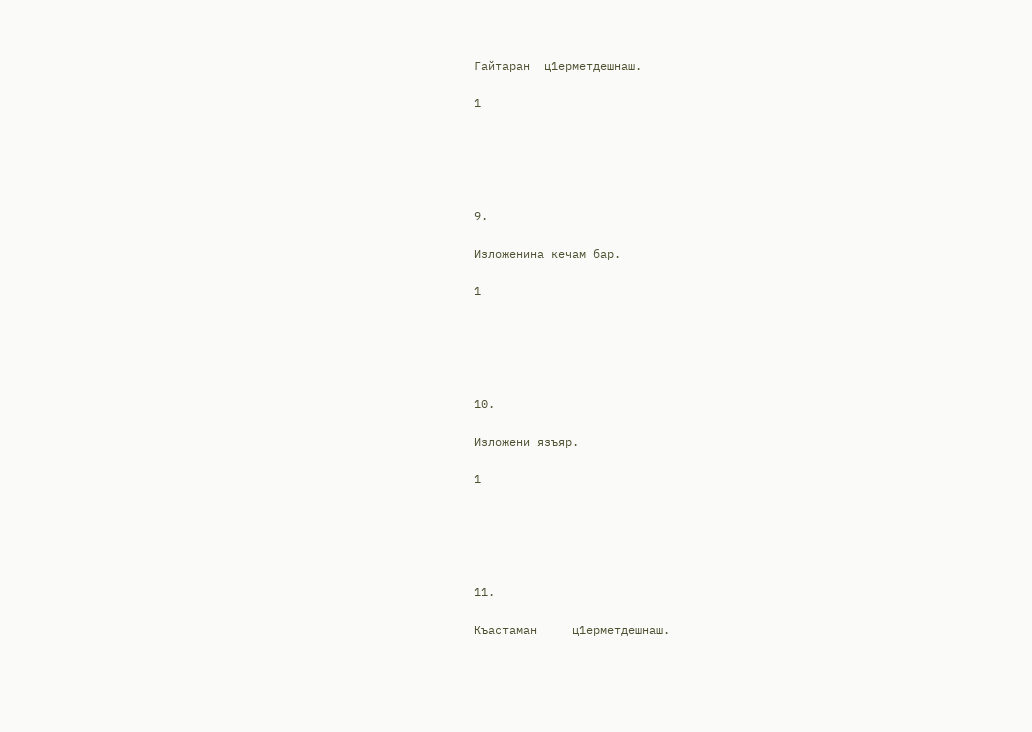Гайтаран  ц1ерметдешнаш.

1





9.

Изложенина кечам бар.

1





10.

Изложени язъяр.

1





11.

Къастаман     ц1ерметдешнаш.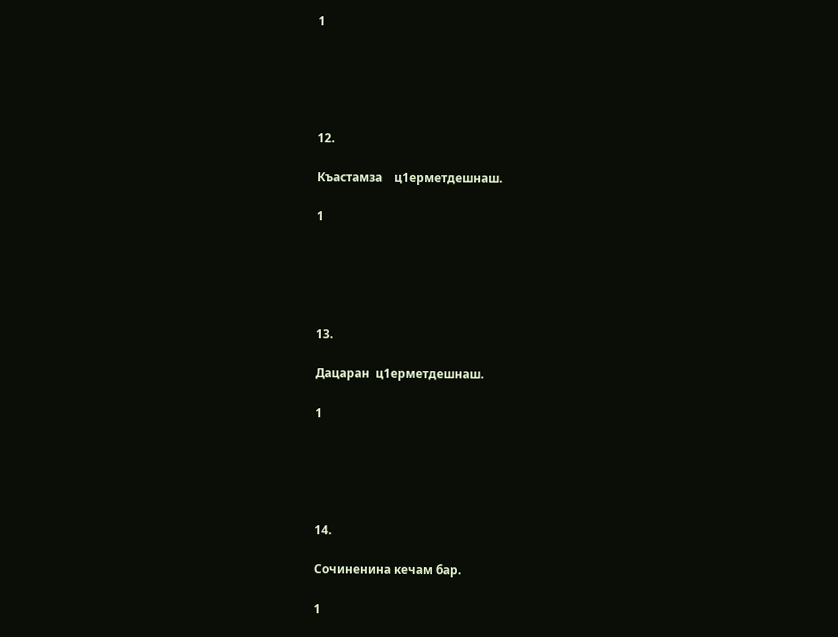1





12.

Къастамза    ц1ерметдешнаш.

1





13.

Дацаран  ц1ерметдешнаш.

1





14.

Сочиненина кечам бар.

1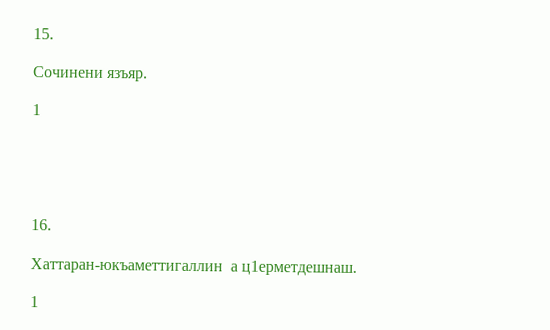15.

Сочинени язъяр.

1





16.

Хаттаран-юкъаметтигаллин  а ц1ерметдешнаш.

1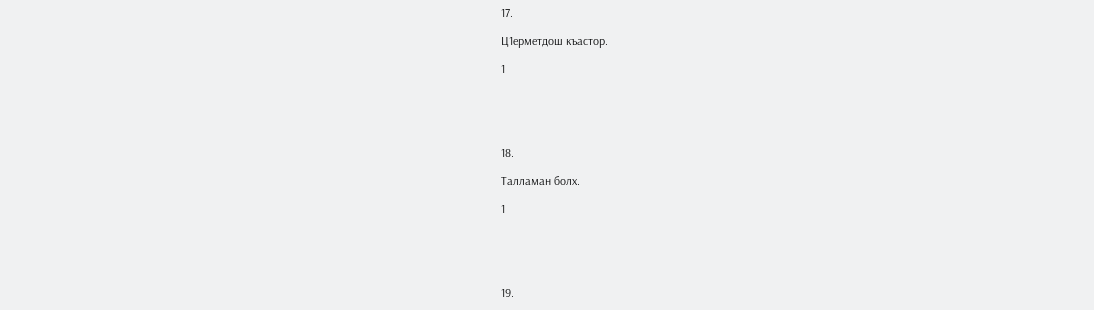17.

Ц1ерметдош къастор.

1





18.

Талламан болх.

1





19.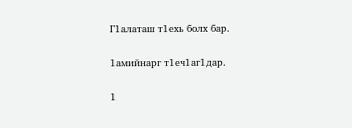Г1алаташ т1ехь болх бар.

1амийнарг т1еч1аг1дар.

1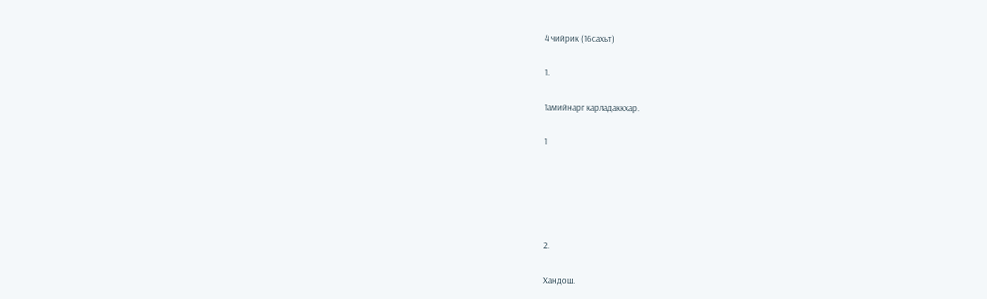4 чийрик (16сахьт)

1.

1амийнарг карладаккхар.

1





2.

Хандош.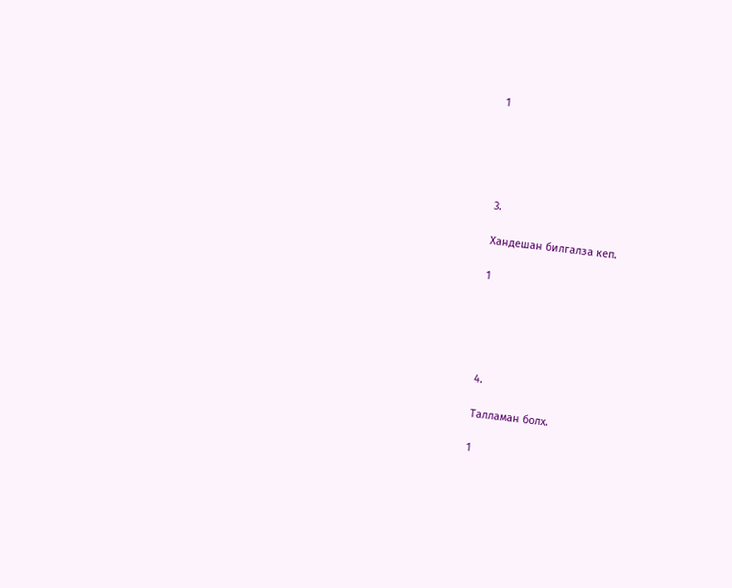1





3.

Хандешан билгалза кеп.

1





4.

Талламан болх.

1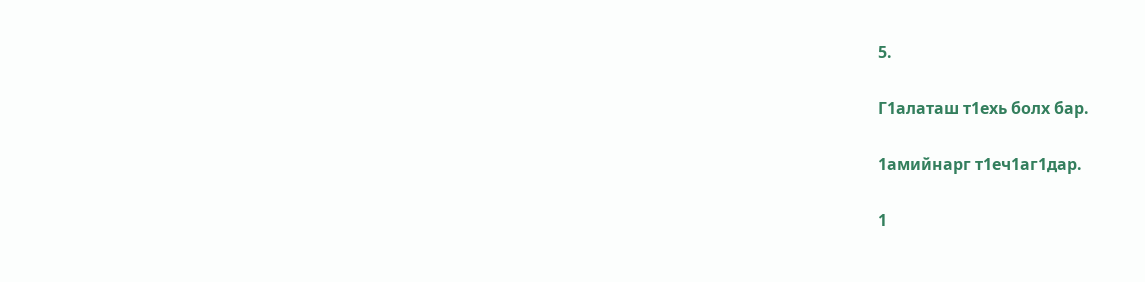5.

Г1алаташ т1ехь болх бар.

1амийнарг т1еч1аг1дар.

1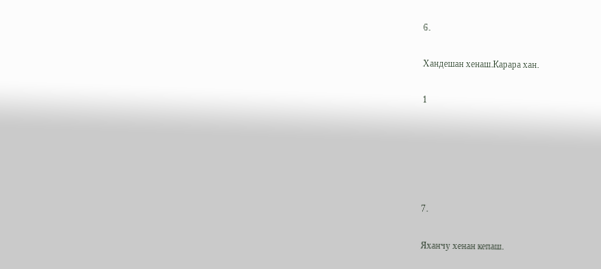6.

Хандешан хенаш.Карара хан.

1





7.

Яханчу хенан кепаш.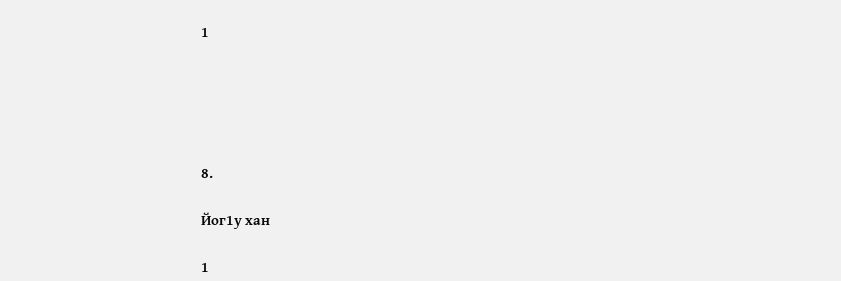1





8.

Йог1у хан

1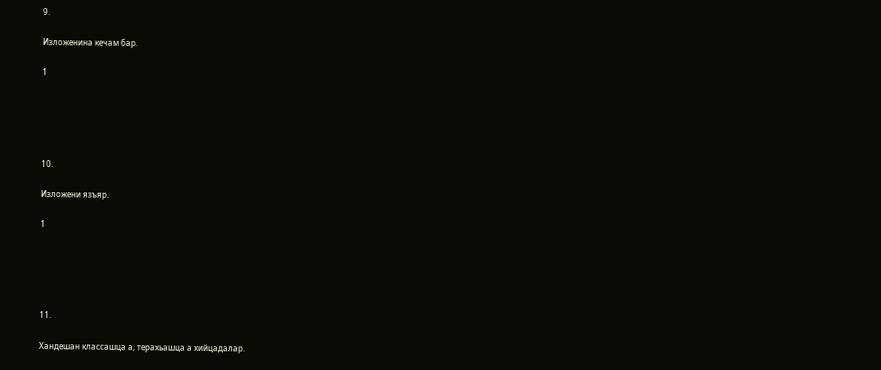9.

Изложенина кечам бар.

1





10.

Изложени язъяр.

1





11.

Хандешан классашца а, терахьашца а хийцадалар.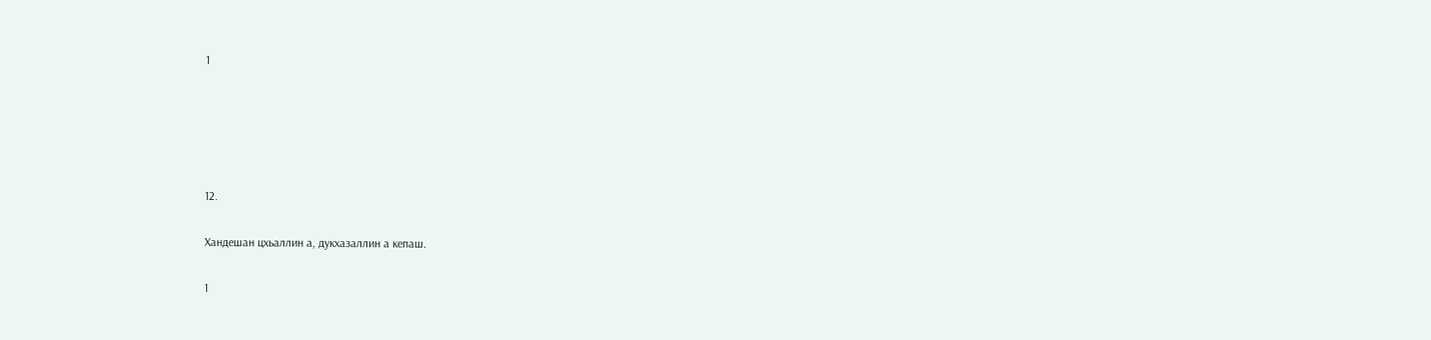1





12.

Хандешан цхьаллин а, дукхазаллин а кепаш.

1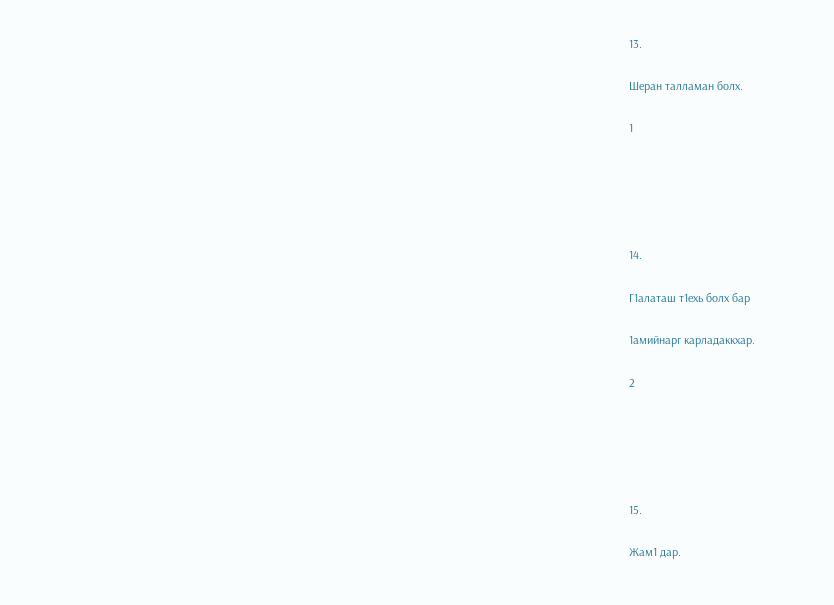13.

Шеран талламан болх.

1





14.

Г1алаташ т1ехь болх бар

1амийнарг карладаккхар.

2





15.

Жам1 дар.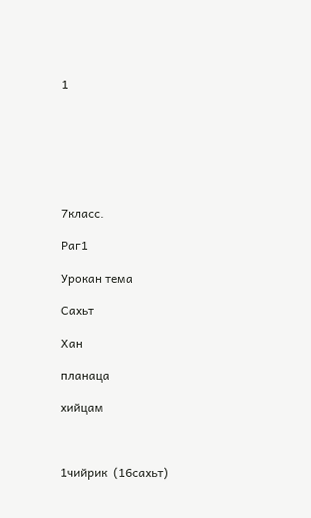1







7класс.

Раг1

Урокан тема

Сахьт

Хан

планаца

хийцам



1чийрик  (16сахьт)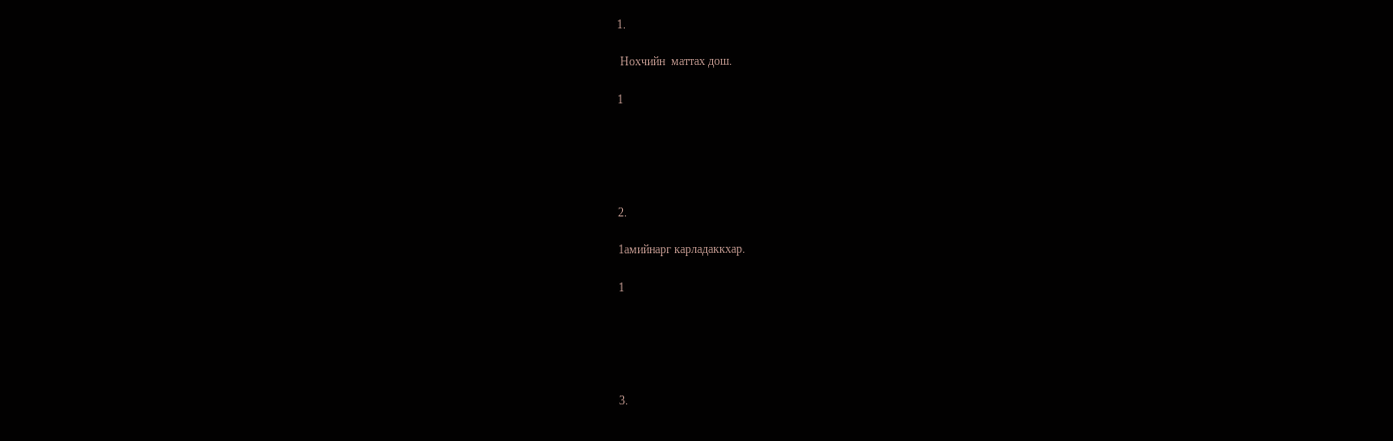1.

 Нохчийн  маттах дош.

1





2.

1амийнарг карладаккхар.

1





3.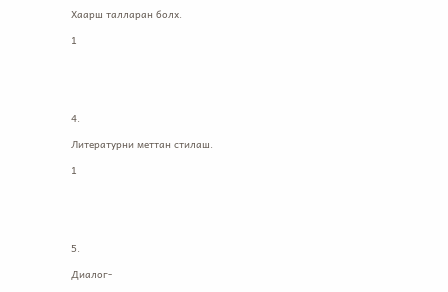Хаарш талларан болх.

1





4.

Литературни меттан стилаш.

1





5.

Диалог-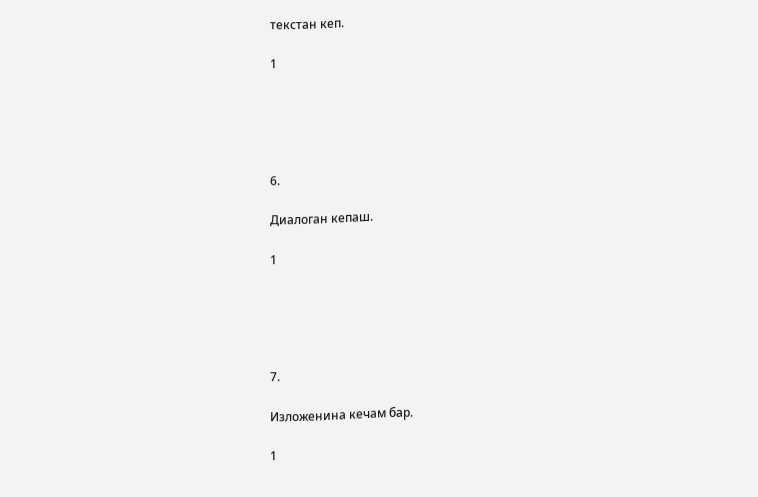текстан кеп.

1





6.

Диалоган кепаш.

1





7.

Изложенина кечам бар.

1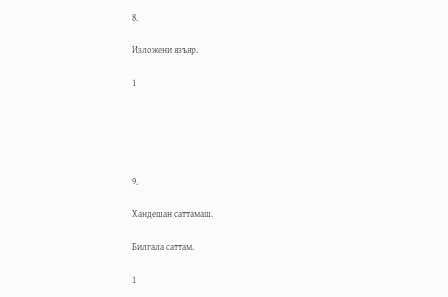8.

Изложени язъяр.

1





9.

Хандешан саттамаш.

Билгала саттам.

1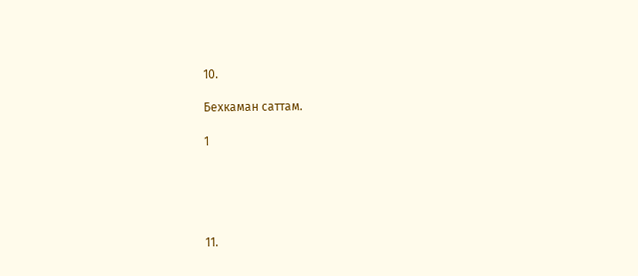10.

Бехкаман саттам.

1





11.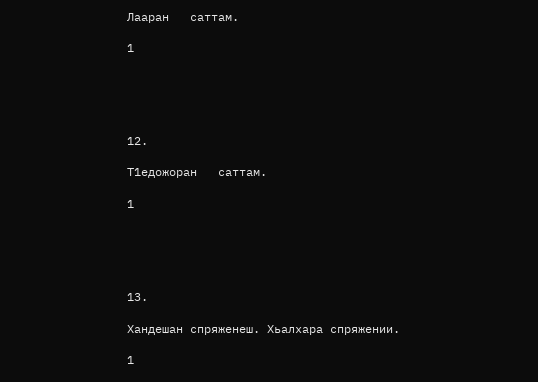Лааран   саттам.

1





12.

Т1едожоран   саттам.

1





13.

Хандешан спряженеш. Хьалхара спряжении.

1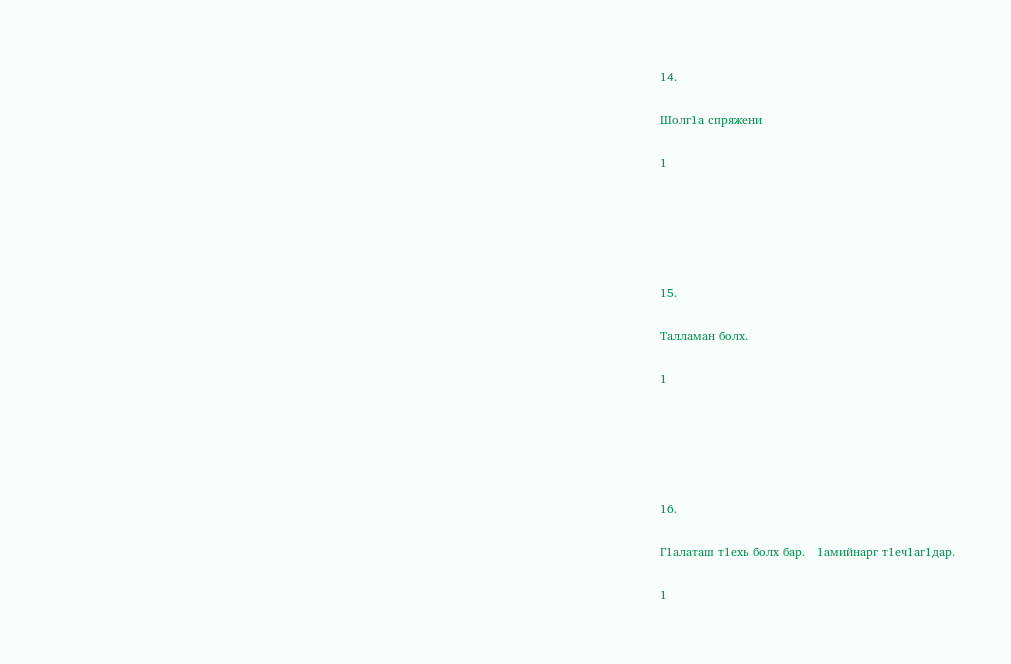14.

Шолг1а спряжени

1





15.

Талламан болх.

1





16.

Г1алаташ т1ехь болх бар.   1амийнарг т1еч1аг1дар.

1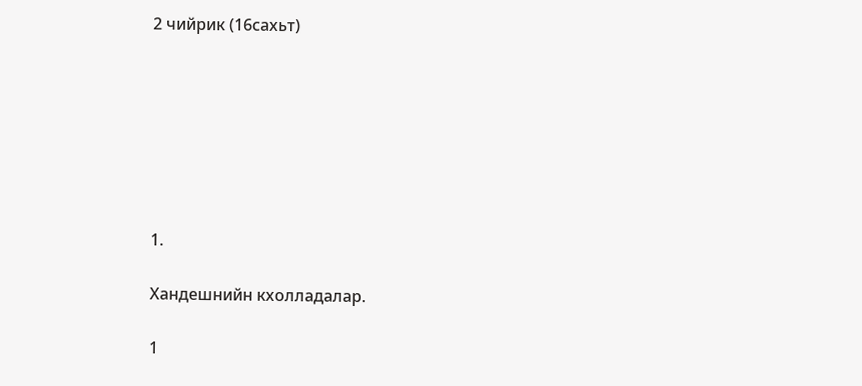2 чийрик (16сахьт)







1.

Хандешнийн кхолладалар.

1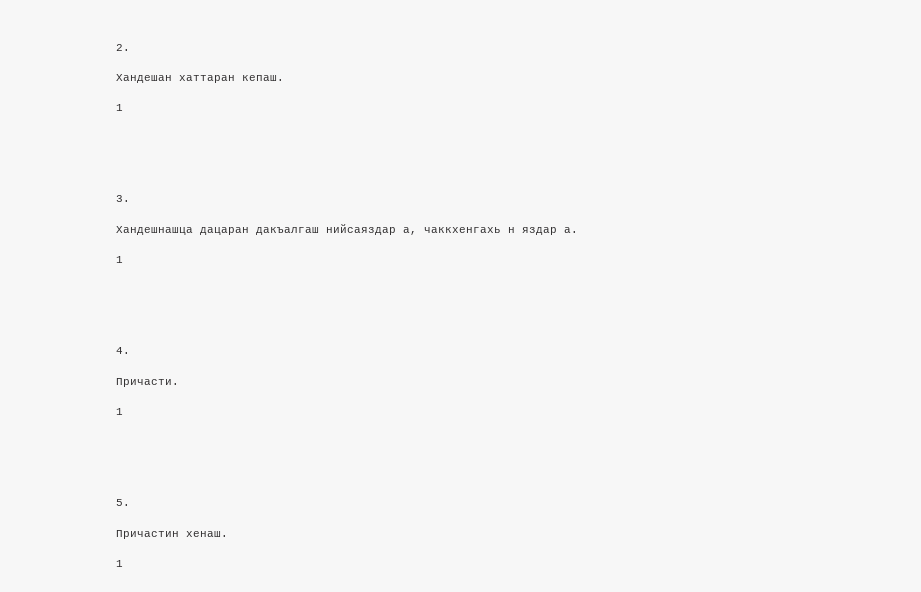2.

Хандешан хаттаран кепаш.

1





3.

Хандешнашца дацаран дакъалгаш нийсаяздар а, чаккхенгахь н яздар а.

1





4.

Причасти.

1





5.

Причастин хенаш.

1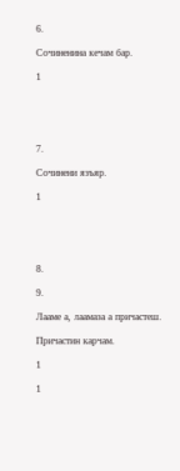6.

Сочиненина кечам бар.

1





7.

Сочинени язъяр.

1





8.

9.

Лааме а, лаамаза а причастеш.

Причастин карчам.

1

1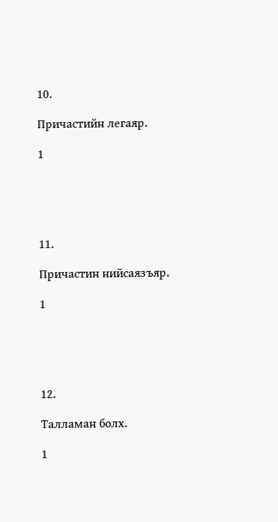10.

Причастийн легаяр.

1





11.

Причастин нийсаязъяр.

1





12.

Талламан болх.

1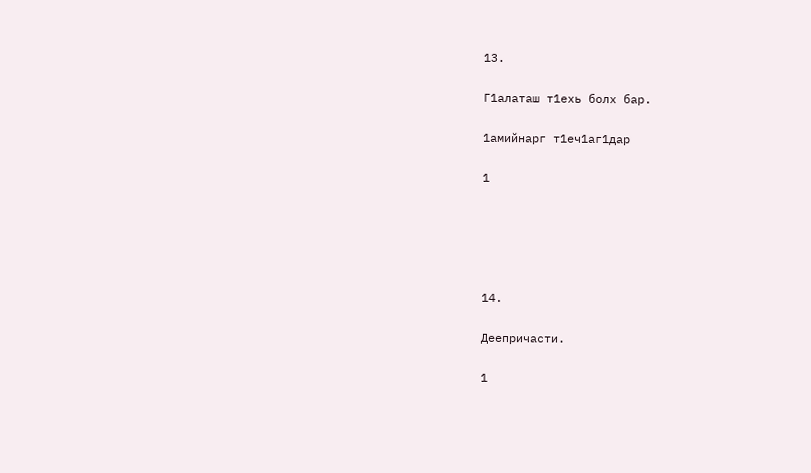13.

Г1алаташ т1ехь болх бар.

1амийнарг т1еч1аг1дар

1





14.

Деепричасти.

1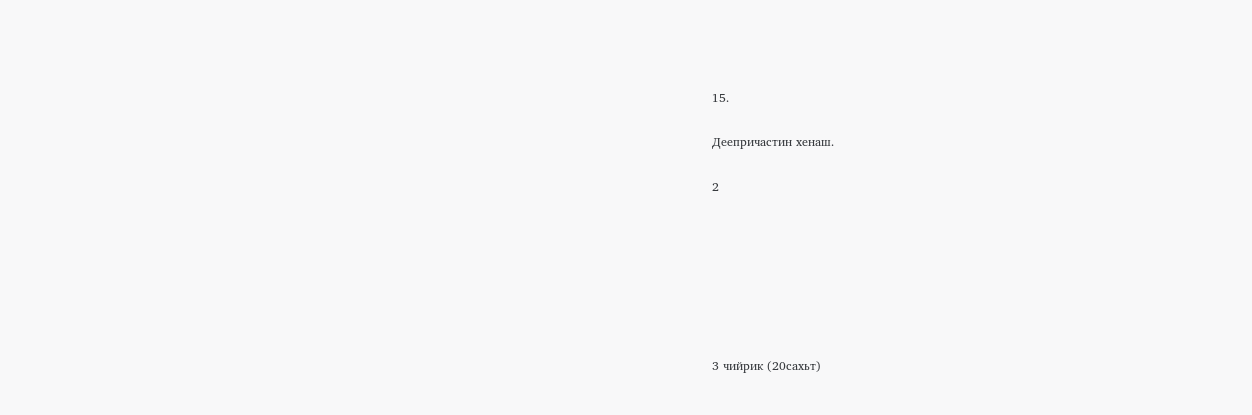15.

Деепричастин хенаш.

2







3 чийрик (20сахьт)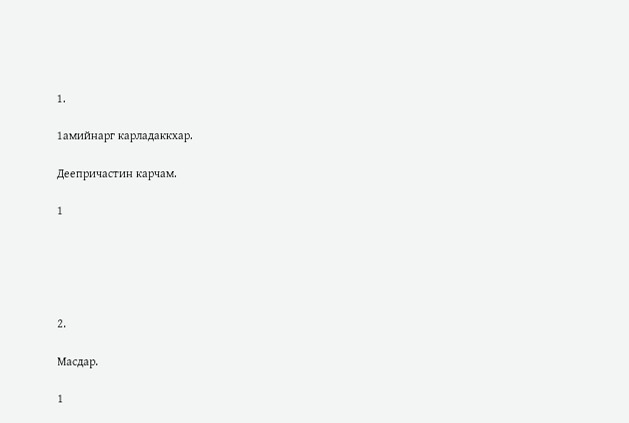1.

1амийнарг карладаккхар.

Деепричастин карчам.

1





2.

Масдар.

1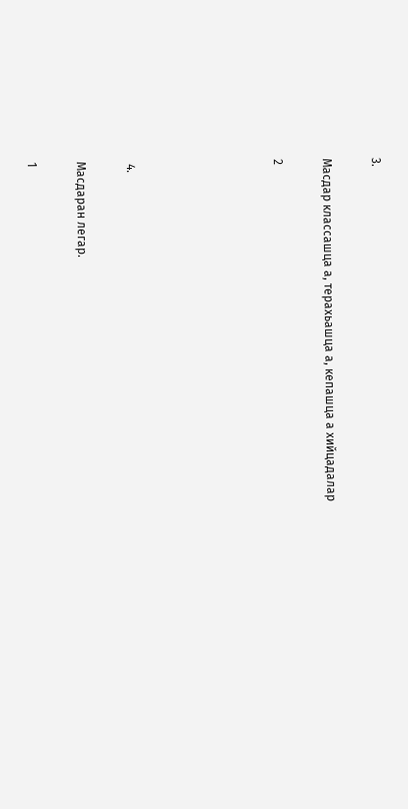3.

Масдар классашца а, терахьашца а, кепашца а хийцадалар

2





 4.

Масдаран легар.

1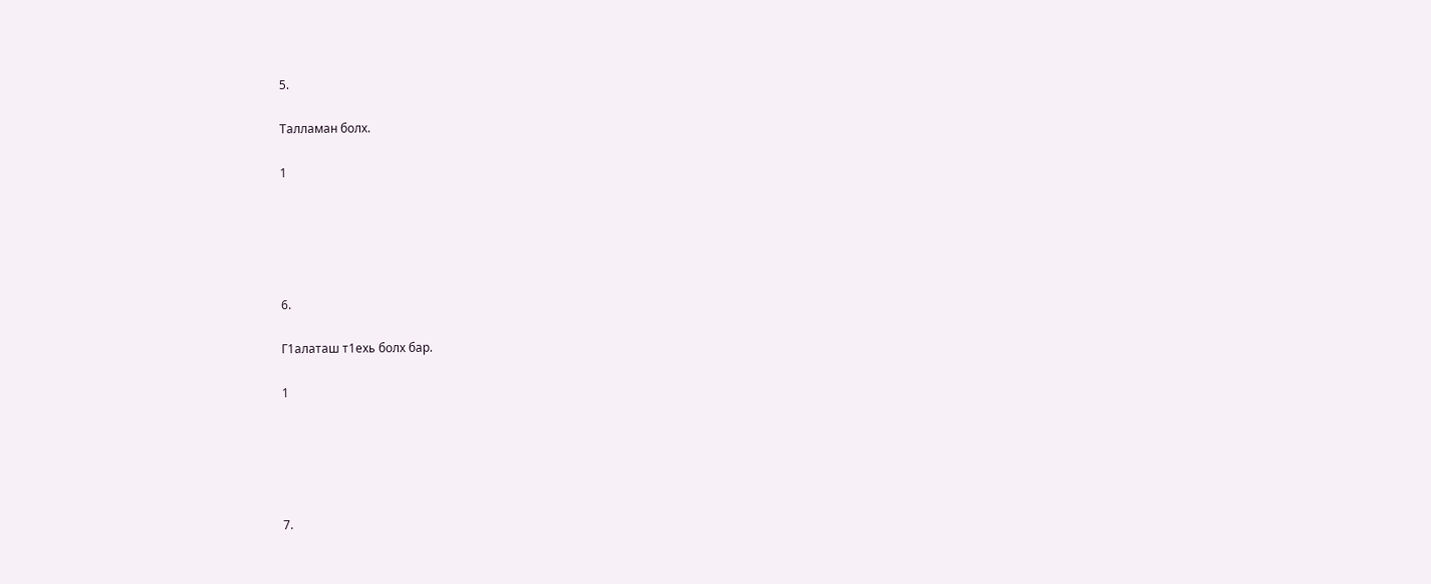5.

Талламан болх.

1





6.

Г1алаташ т1ехь болх бар.

1





7.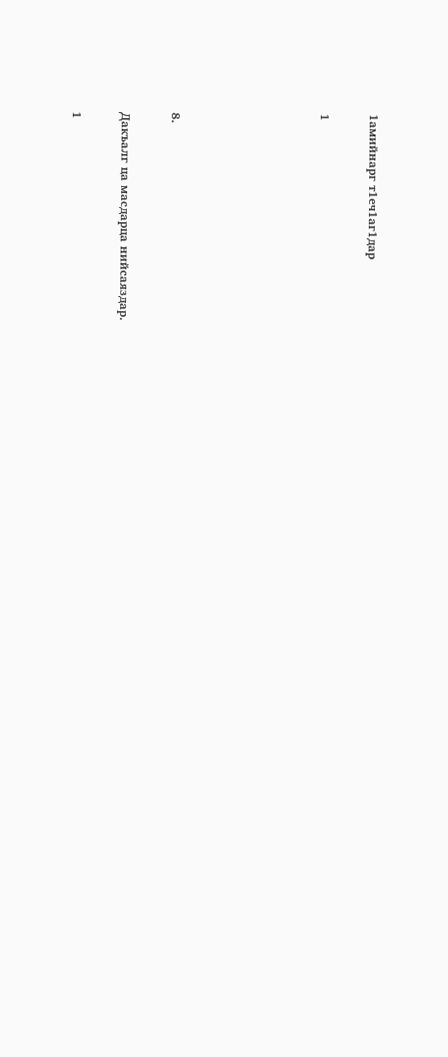1амийнарг т1еч1аг1дар

1





8.

Дакъалг ца масдарца нийсаяздар.

1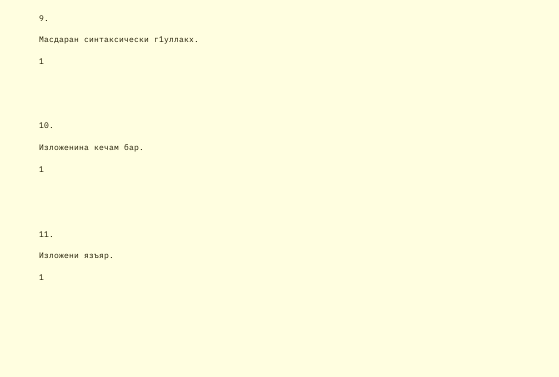9.

Масдаран синтаксически г1уллакх.

1





10.

Изложенина кечам бар.

1





11.

Изложени язъяр.

1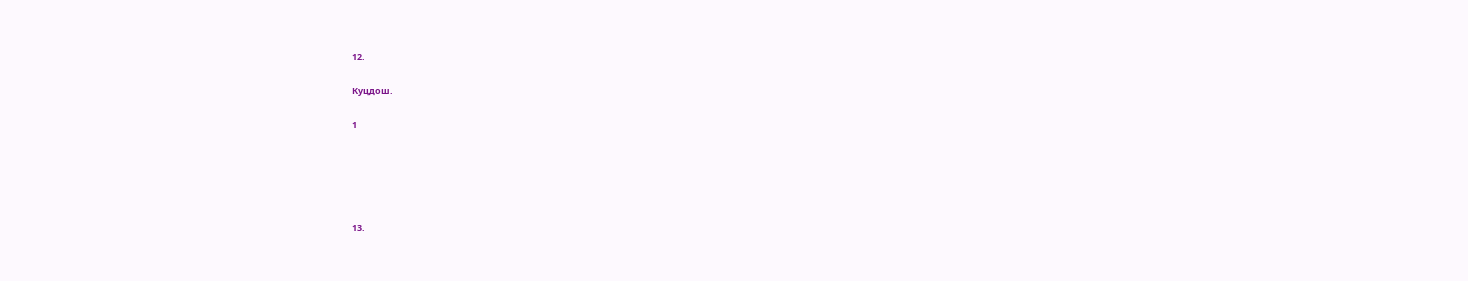12.

Куцдош.

1





13.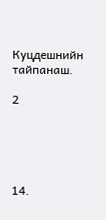Куцдешнийн тайпанаш.

2





14.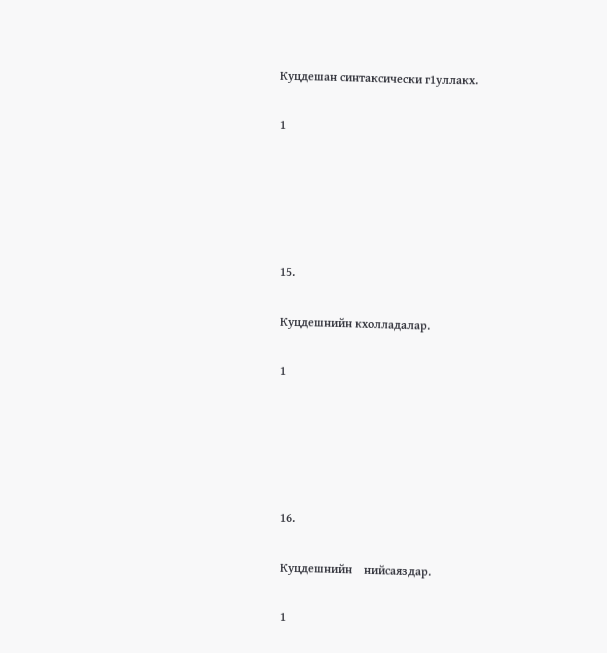Куцдешан синтаксически г1уллакх.

1





15.

Куцдешнийн кхолладалар.

1





16.

Куцдешнийн    нийсаяздар.

1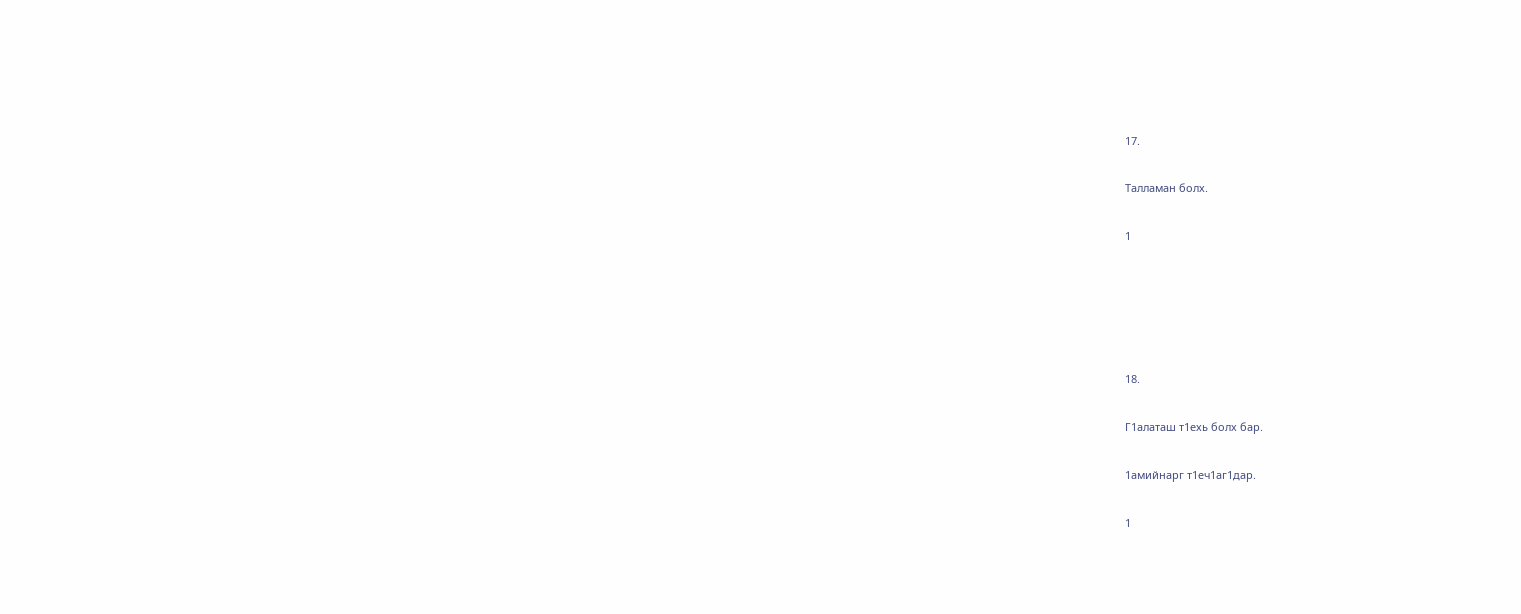17.

Талламан болх.

1





18.

Г1алаташ т1ехь болх бар.

1амийнарг т1еч1аг1дар.

1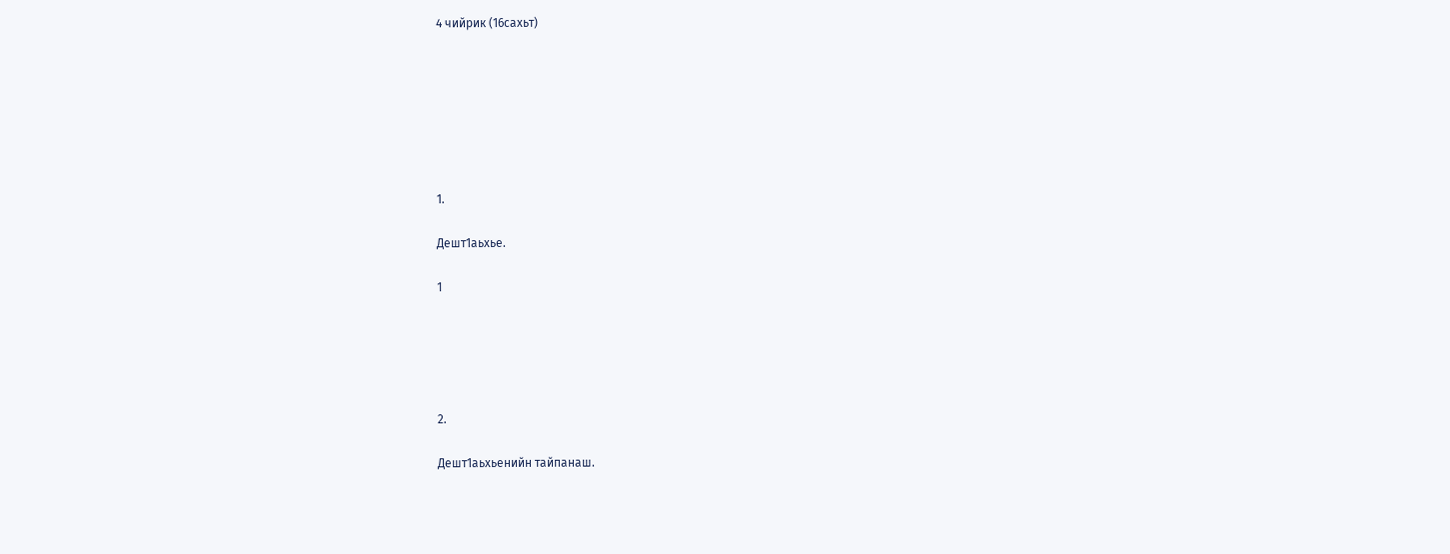4 чийрик (16сахьт)







1.

Дешт1аьхье.

1





2.

Дешт1аьхьенийн тайпанаш.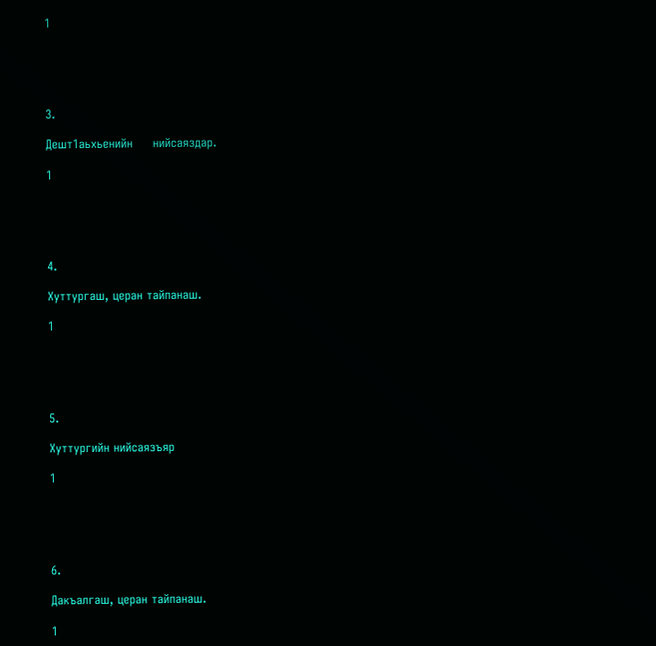1





3.

Дешт1аьхьенийн     нийсаяздар.

1





4.

Хуттургаш, церан тайпанаш.

1





5.

Хуттургийн нийсаязъяр

1





6.

Дакъалгаш, церан тайпанаш.

1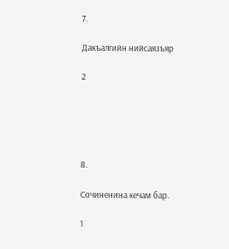7.

Дакъалгийн нийсаязъяр

2





8.

Сочиненина кечам бар.

1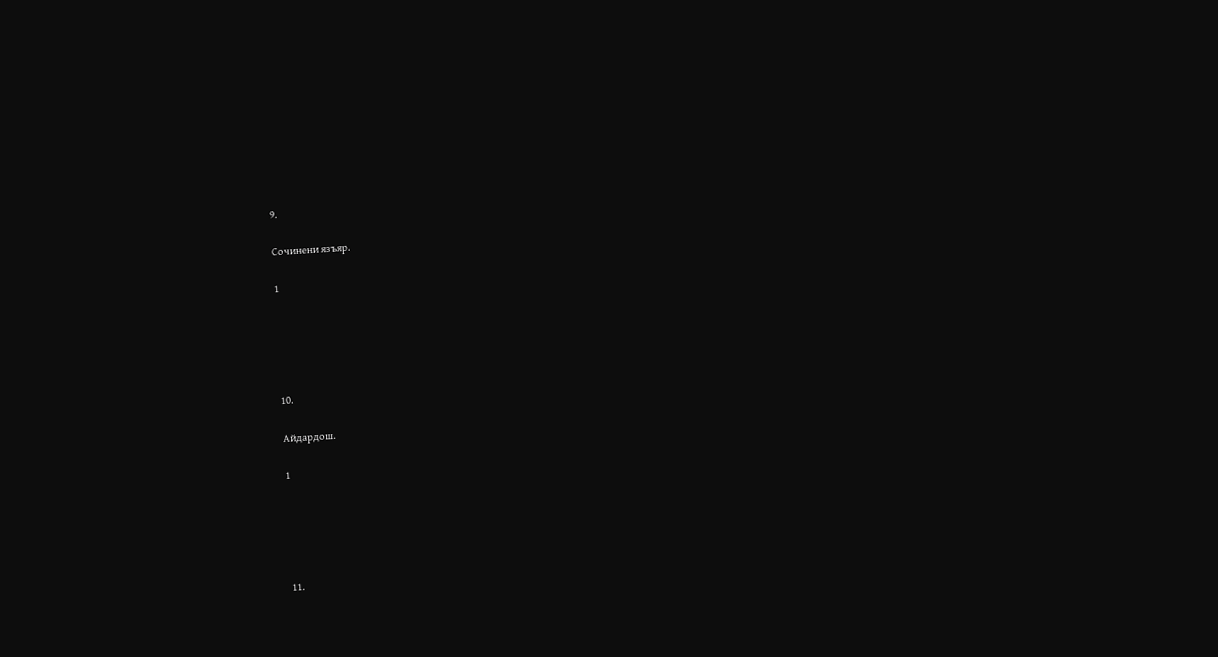9.

Сочинени язъяр.

1





10.

Айдардош.

1





11.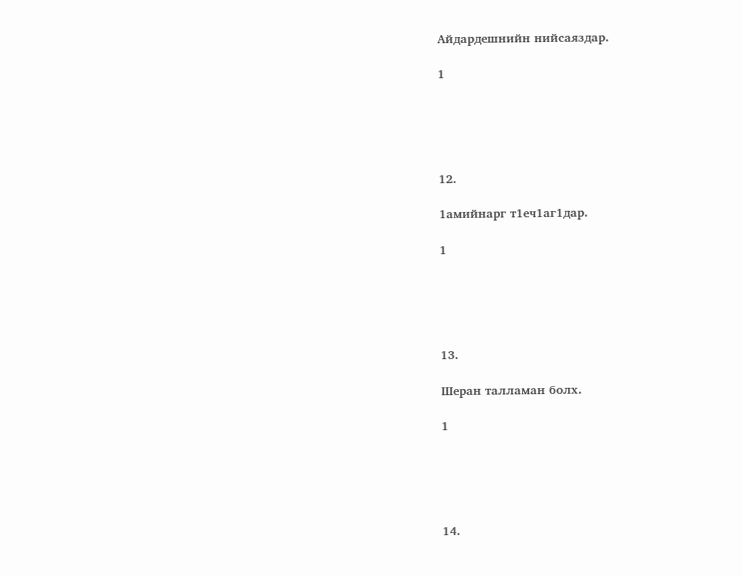Айдардешнийн нийсаяздар.

1





12.

1амийнарг т1еч1аг1дар.

1





13.

Шеран талламан болх.

1





14.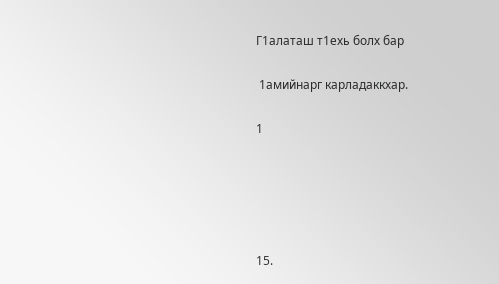Г1алаташ т1ехь болх бар

 1амийнарг карладаккхар.

1





15.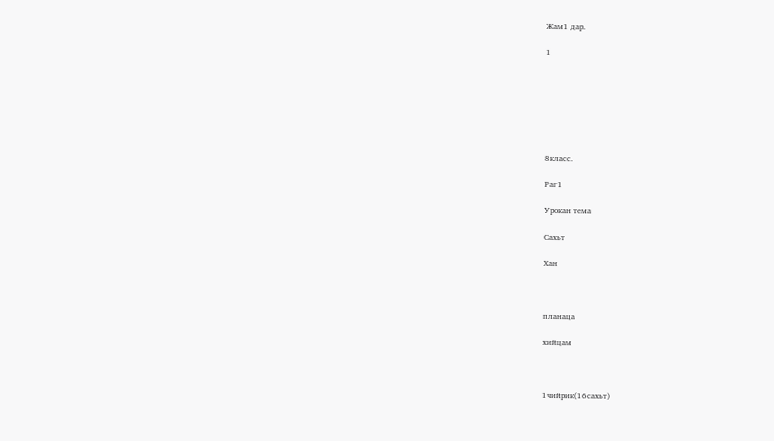Жам1 дар.

1







8класс.

Раг1

Урокан тема

Сахьт

Хан



планаца

хийцам



1чийрик(16сахьт)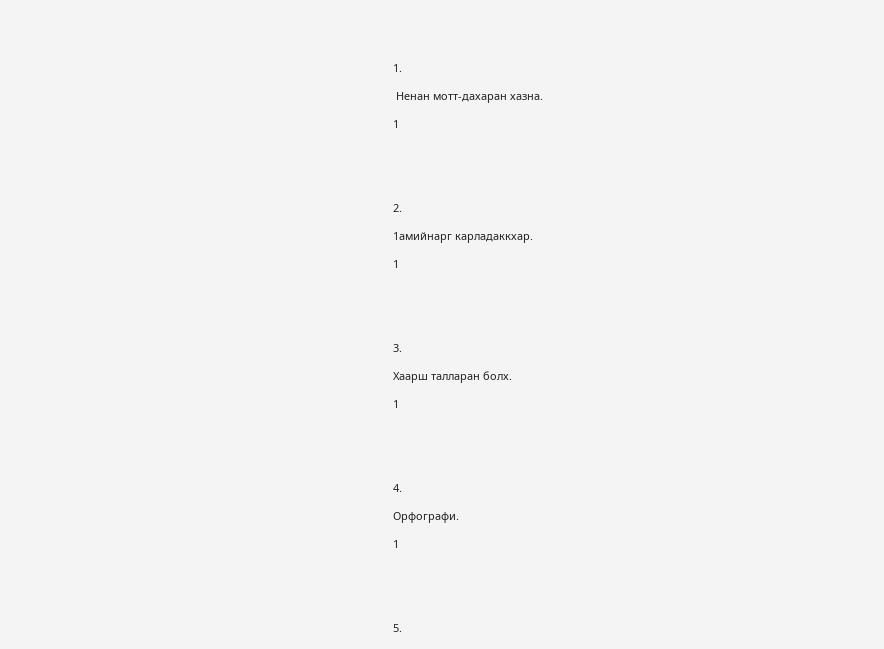1.

 Ненан мотт-дахаран хазна.

1





2.

1амийнарг карладаккхар.

1





3.

Хаарш талларан болх.

1





4.

Орфографи.

1





5.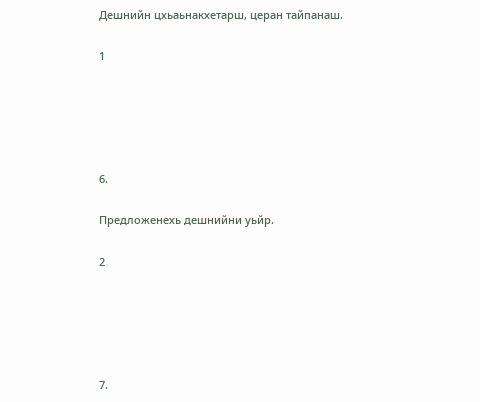Дешнийн цхьаьнакхетарш, церан тайпанаш.

1





6.

Предложенехь дешнийни уьйр.

2





7.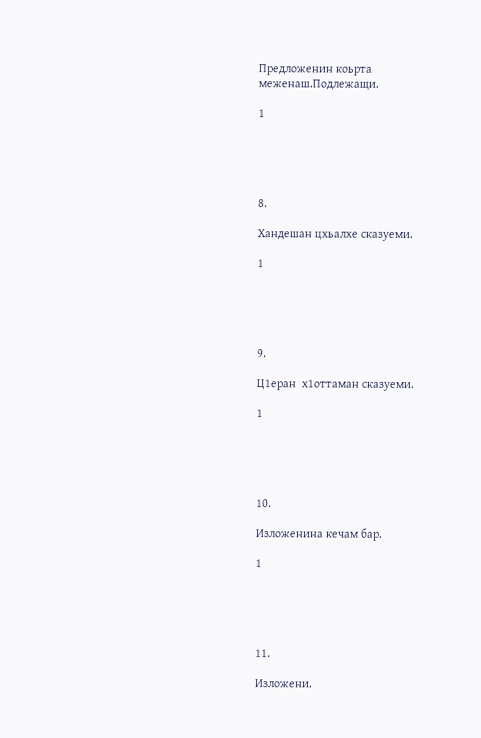Предложенин коьрта меженаш.Подлежащи.

1





8.

Хандешан цхьалхе сказуеми.

1





9.

Ц1еран  х1оттаман сказуеми.

1





10.

Изложенина кечам бар.

1





11.

Изложени.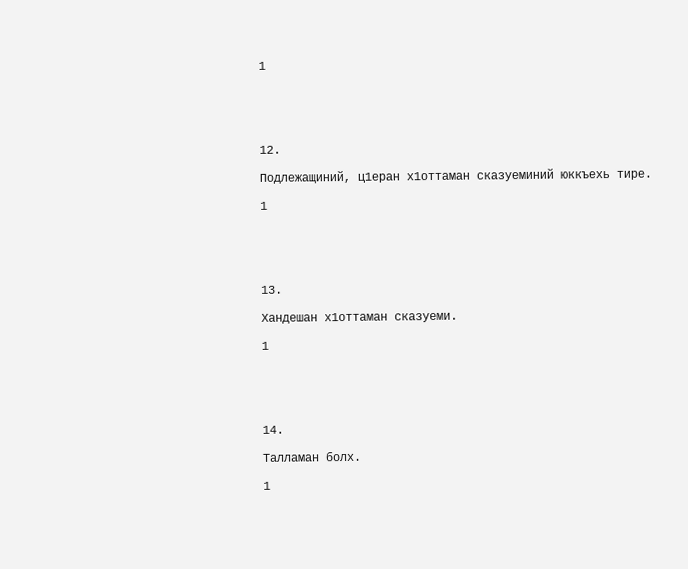1





12.

Подлежащиний, ц1еран х1оттаман сказуеминий юккъехь тире.

1





13.

Хандешан х1оттаман сказуеми.

1





14.

Талламан болх.

1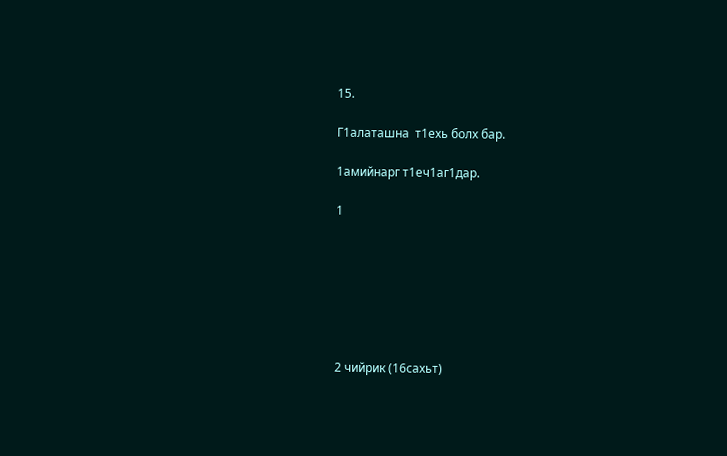15.

Г1алаташна  т1ехь болх бар.

1амийнарг т1еч1аг1дар.

1







2 чийрик (16сахьт)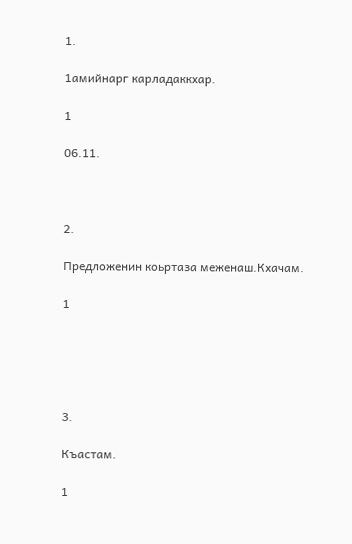1.

1амийнарг карладаккхар.

1

06.11.



2.

Предложенин коьртаза меженаш.Кхачам.

1





3.

Къастам.

1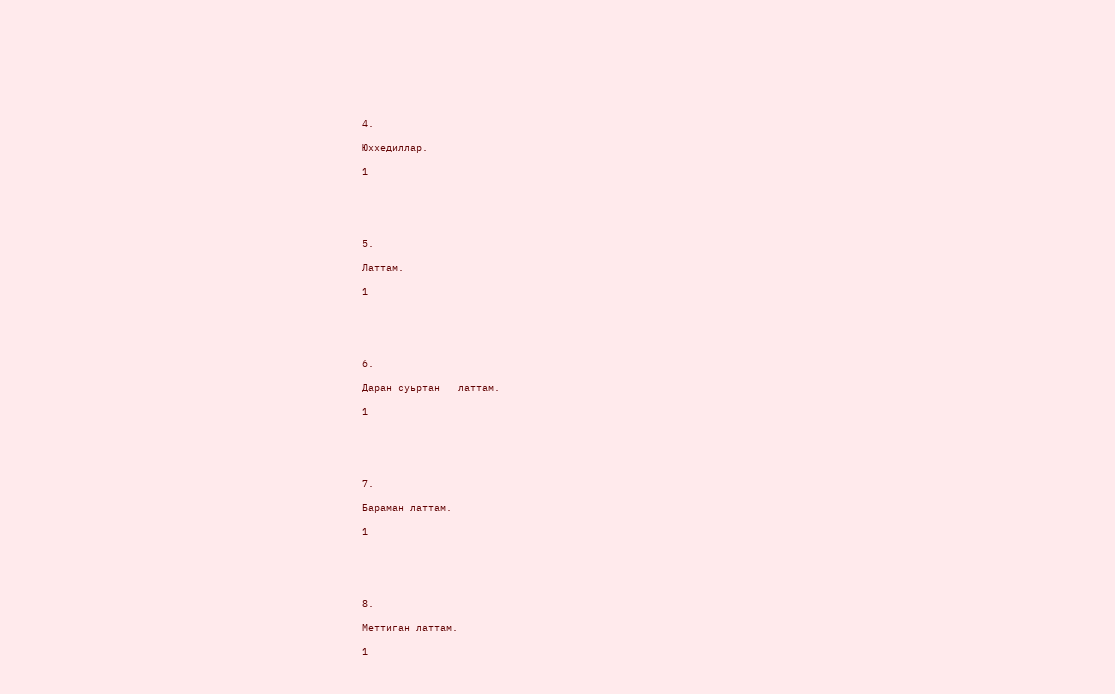4.

Юххедиллар.

1





5.

Латтам.

1





6.

Даран суьртан   латтам.

1





7.

Бараман латтам.

1





8.

Меттиган латтам.

1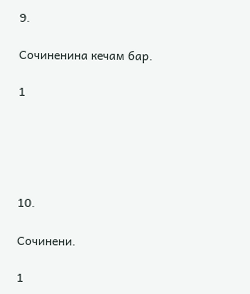9.

Сочиненина кечам бар.

1





10.

Сочинени.

1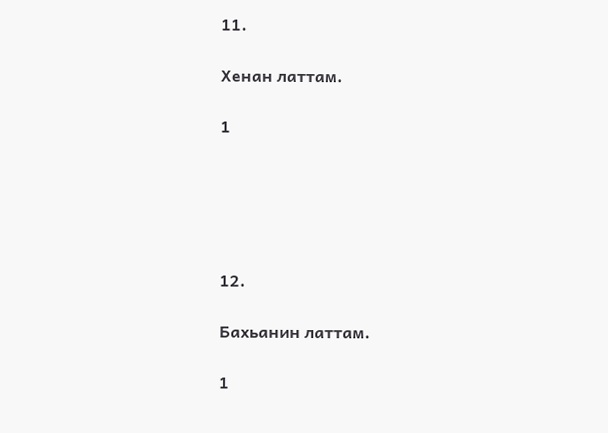11.

Хенан латтам.

1





12.

Бахьанин латтам.

1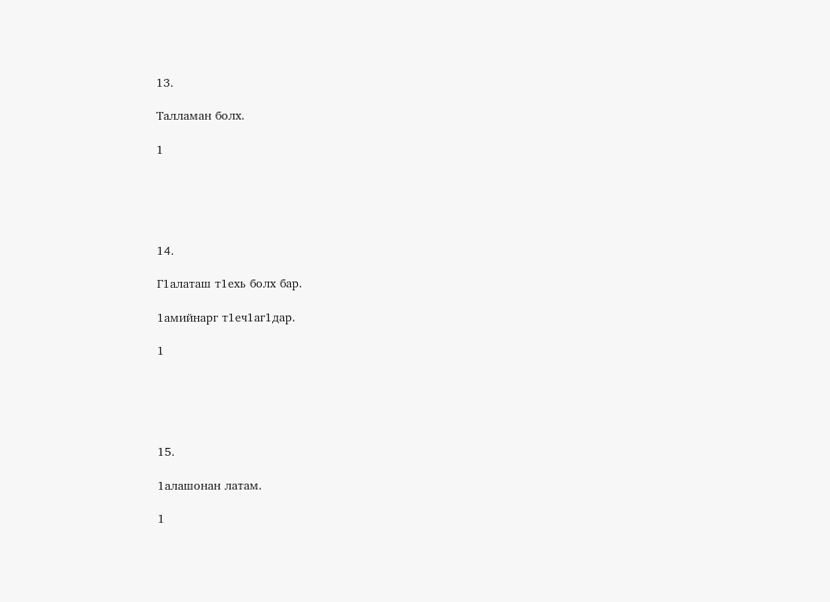13.

Талламан болх.

1





14.

Г1алаташ т1ехь болх бар.

1амийнарг т1еч1аг1дар.

1





15.

1алашонан латам.

1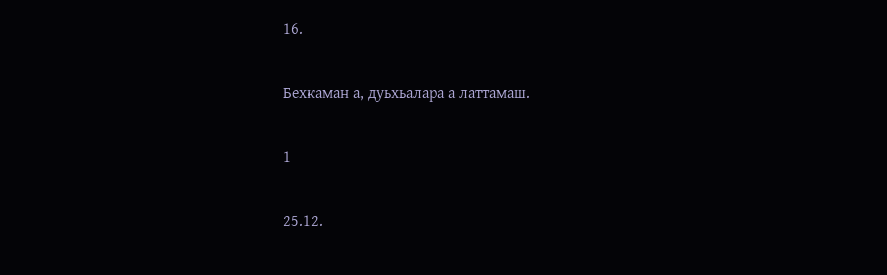16.

Бехкаман а, дуьхьалара а латтамаш.

1

25.12.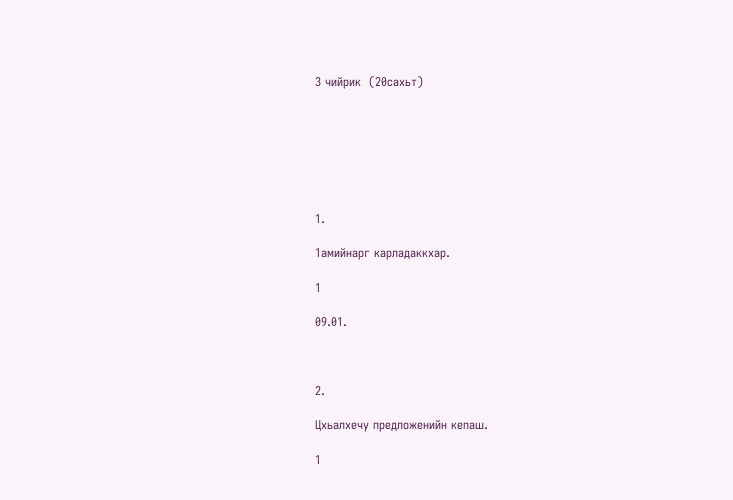3 чийрик  (20сахьт)







1.

1амийнарг карладаккхар.

1

09.01.



2.

Цхьалхечу предложенийн кепаш.

1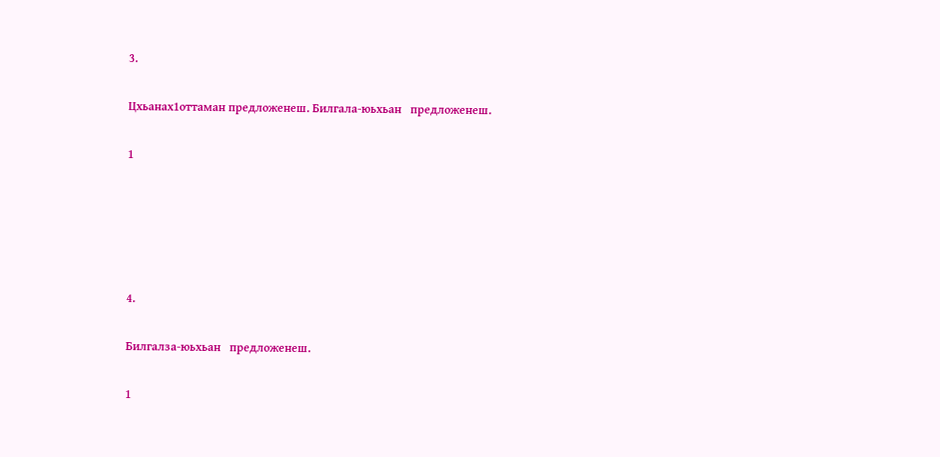3.

Цхьанах1оттаман предложенеш. Билгала-юьхьан   предложенеш.

1





4.

Билгалза-юьхьан   предложенеш.

1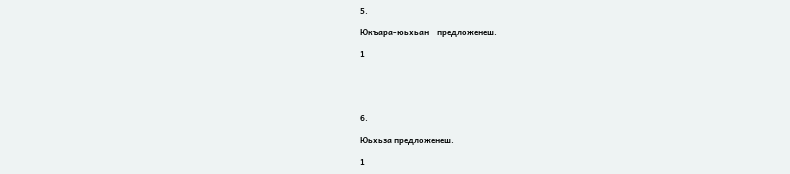5.

Юкъара-юьхьан    предложенеш.

1





6.

Юьхьза предложенеш.

1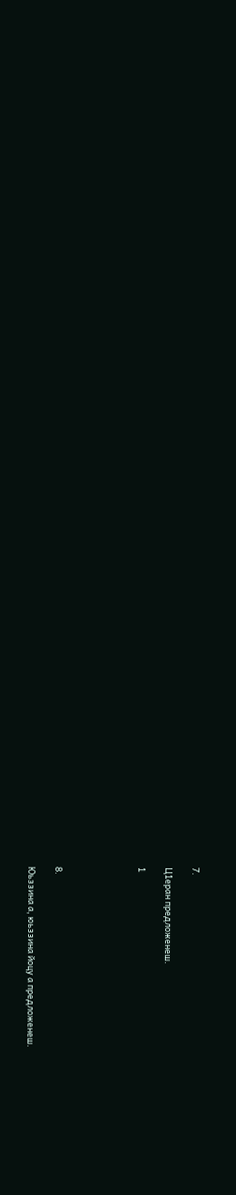7.

Ц1еран предложенеш.

1





8.

Юьззина а, юьззина йоцу а предложенеш.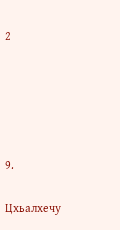2





9.

Цхьалхечу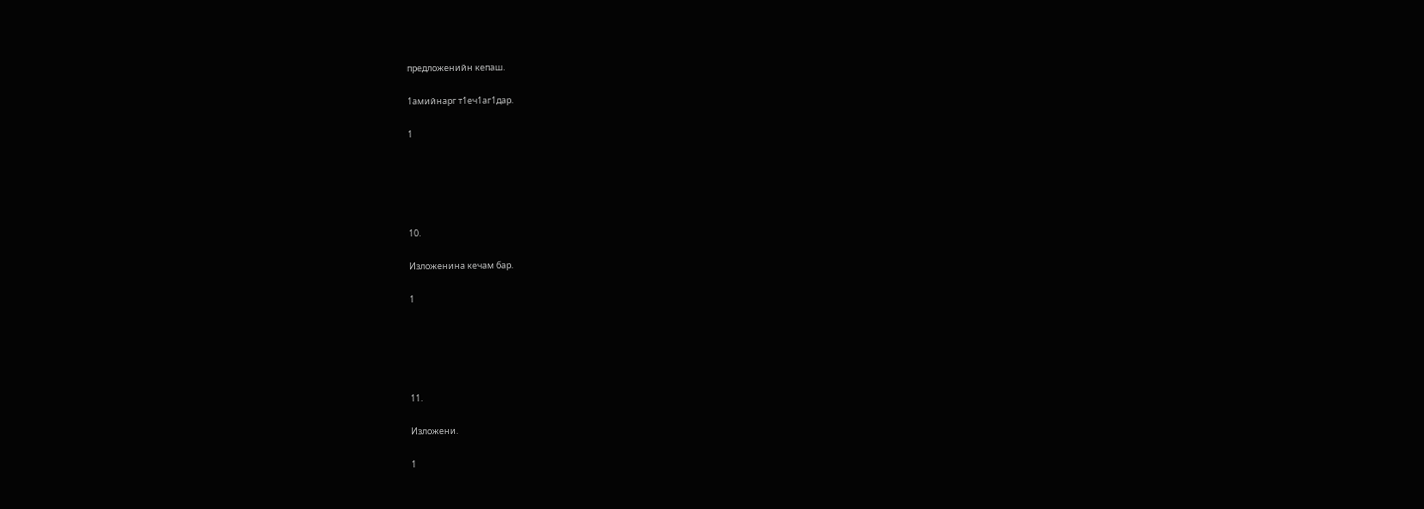предложенийн кепаш.

1амийнарг т1еч1аг1дар.

1





10.

Изложенина кечам бар.

1





11.

Изложени.

1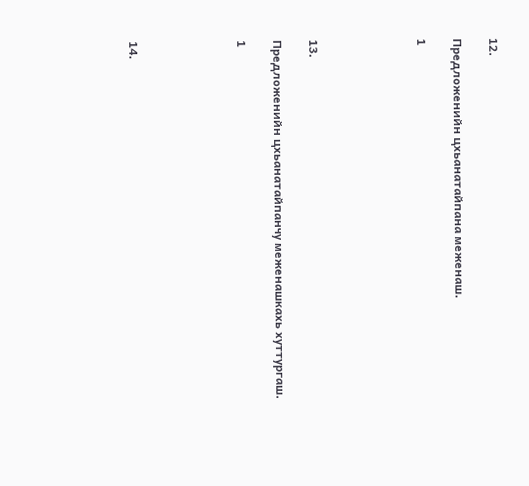12.

Предложенийн цхьанатайпана меженаш.

1





13.

Предложенийн цхьанатайпанчу меженашкахь хуттургаш.

1





14.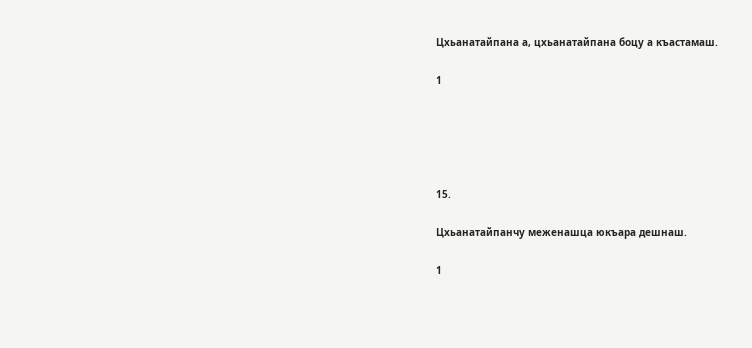Цхьанатайпана а, цхьанатайпана боцу а къастамаш.

1





15.

Цхьанатайпанчу меженашца юкъара дешнаш.

1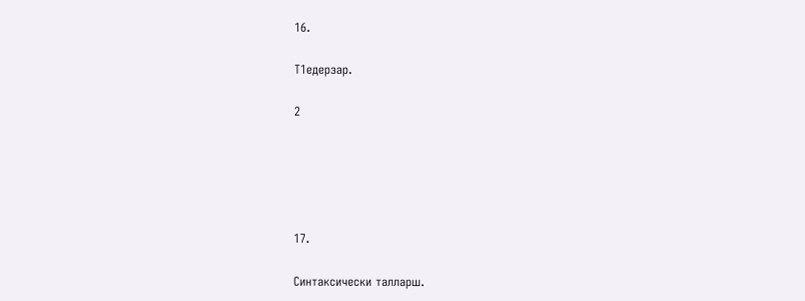16.

Т1едерзар.

2





17.

Синтаксически талларш.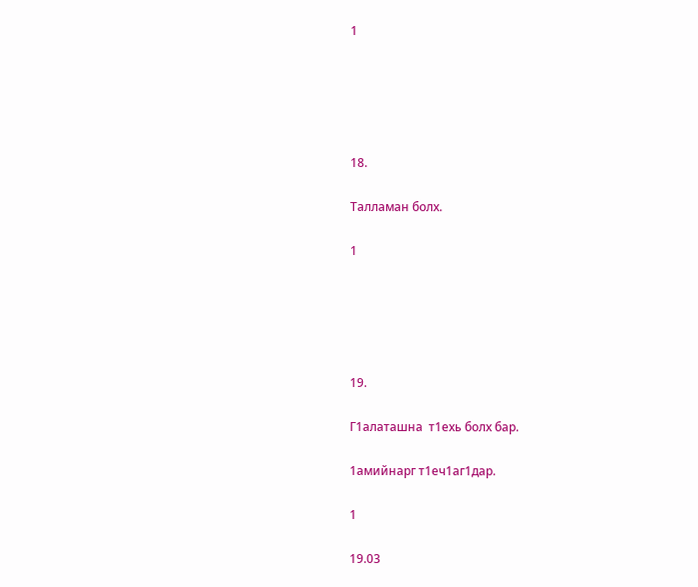1





18.

Талламан болх.

1





19.

Г1алаташна  т1ехь болх бар.

1амийнарг т1еч1аг1дар.

1

19.03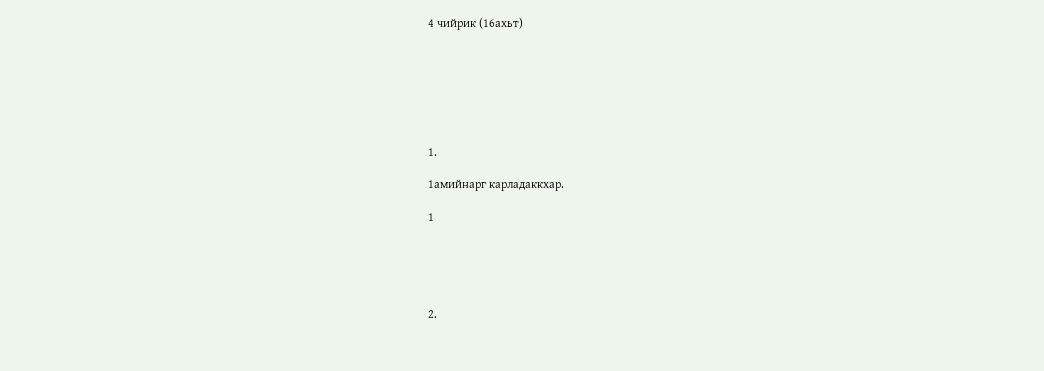4 чийрик (16ахьт)







1.

1амийнарг карладаккхар.

1





2.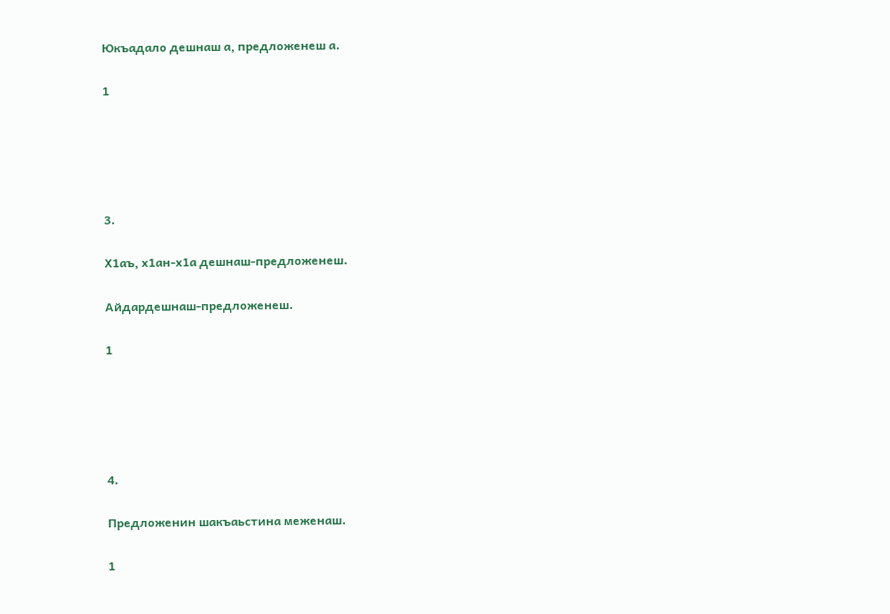Юкъадало дешнаш а, предложенеш а.

1





3.

Х1аъ, х1ан-х1а дешнаш-предложенеш.

Айдардешнаш-предложенеш.

1





4.

Предложенин шакъаьстина меженаш.

1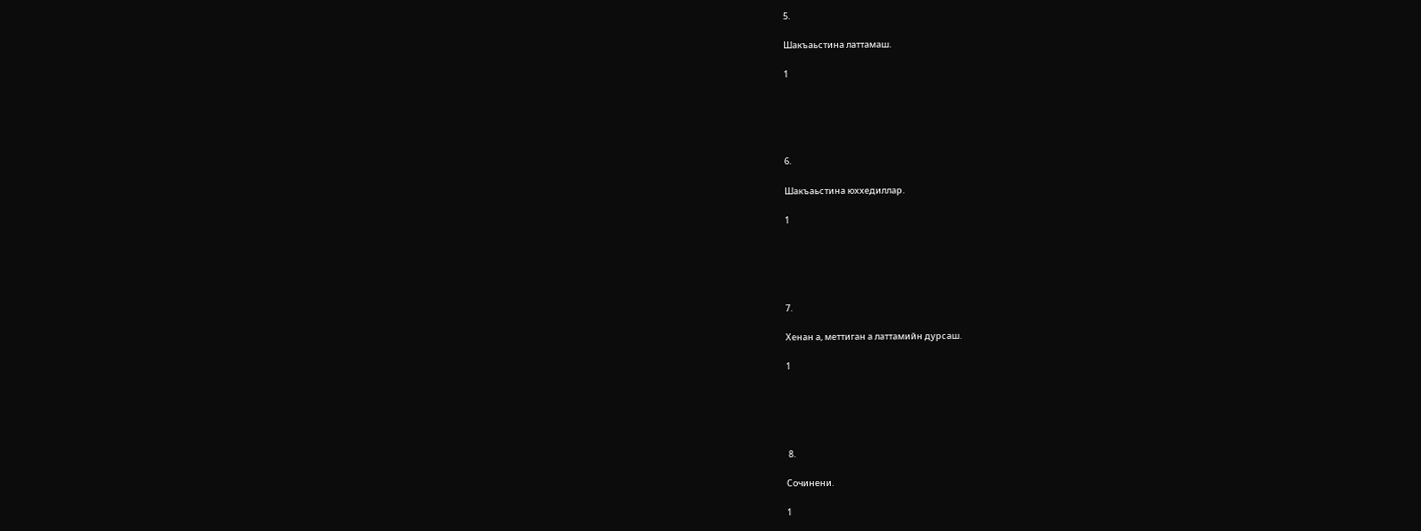5.

Шакъаьстина латтамаш.

1





6.

Шакъаьстина юххедиллар.

1





7.

Хенан а, меттиган а латтамийн дурсаш.

1





 8.

Сочинени.

1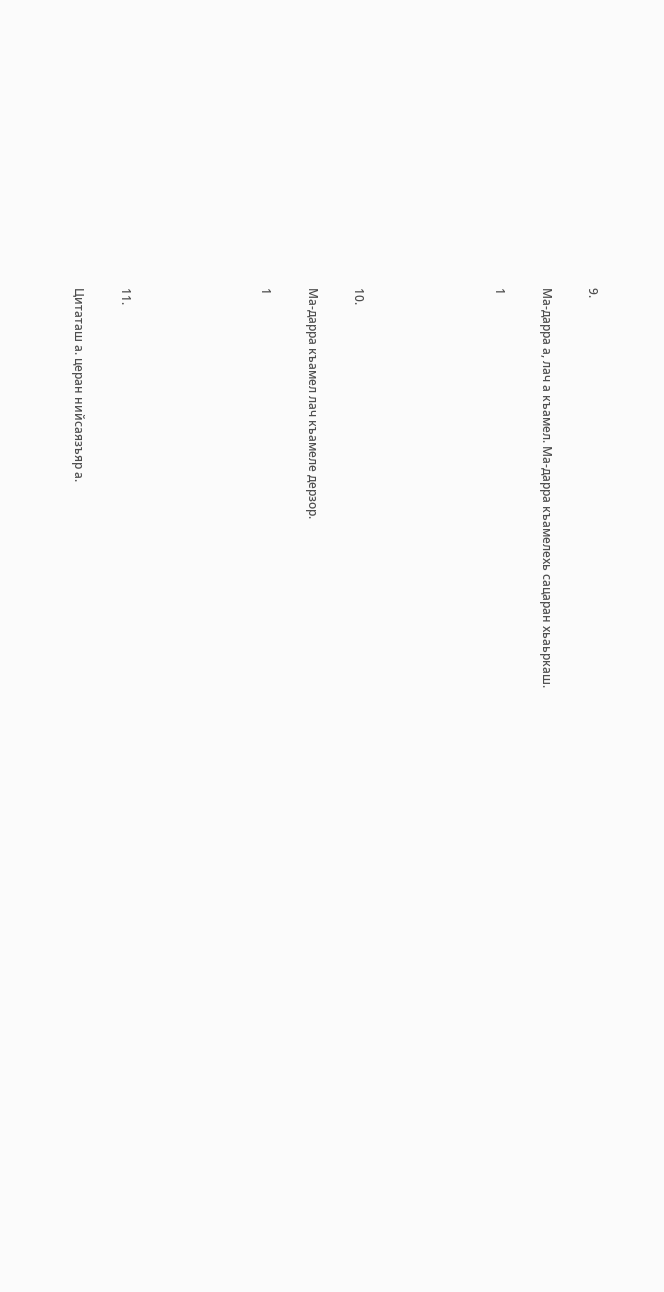9.

Ма-дарра а, лач а къамел. Ма-дарра къамелехь сацаран хьаьркаш.

1





10.

Ма-дарра къамел лач къамеле дерзор.

1





11.

Цитаташ а. церан нийсаязъяр а.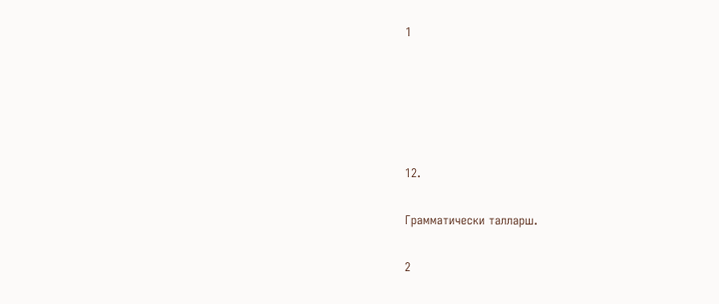1





12.

Грамматически талларш.

2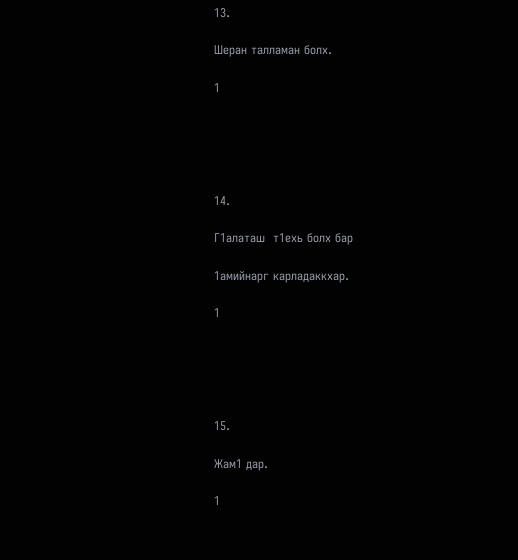13.

Шеран талламан болх.

1





14.

Г1алаташ  т1ехь болх бар

1амийнарг карладаккхар.

1





15.

Жам1 дар.

1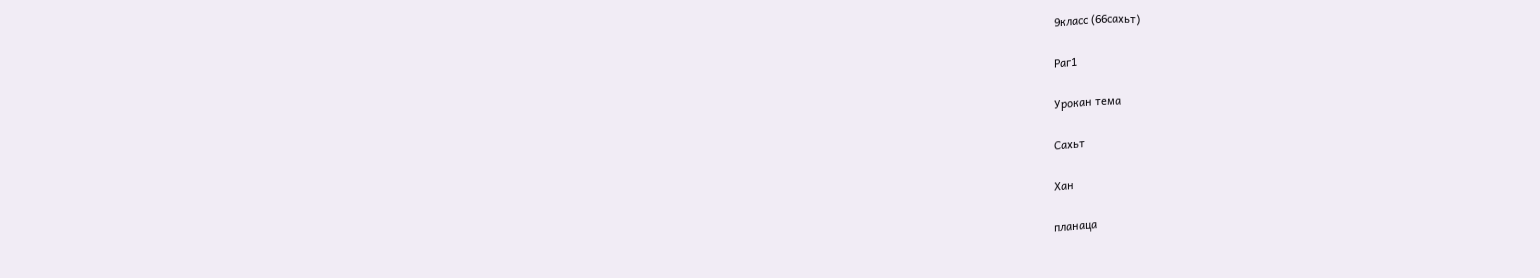9класс (66сахьт)

Раг1

Урокан тема

Сахьт

Хан

планаца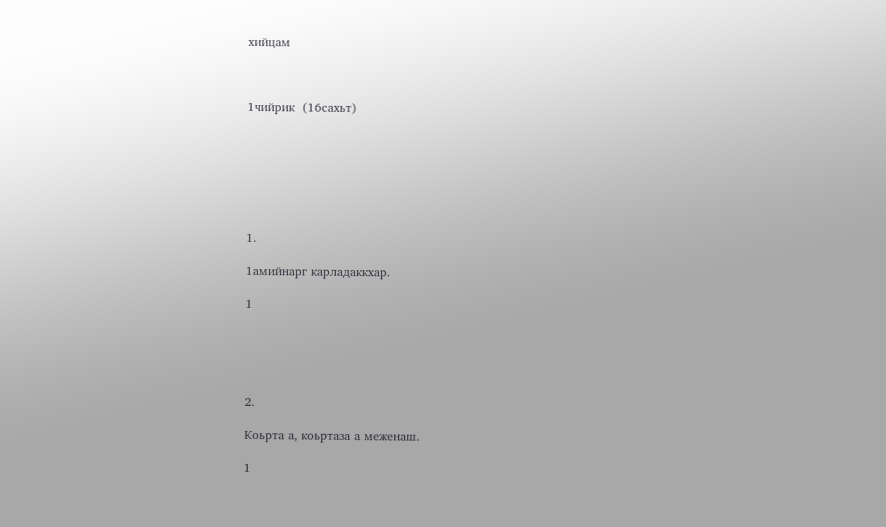хийцам



1чийрик  (16сахьт)







1.

1амийнарг карладаккхар.

1





2.

Коьрта а, коьртаза а меженаш.

1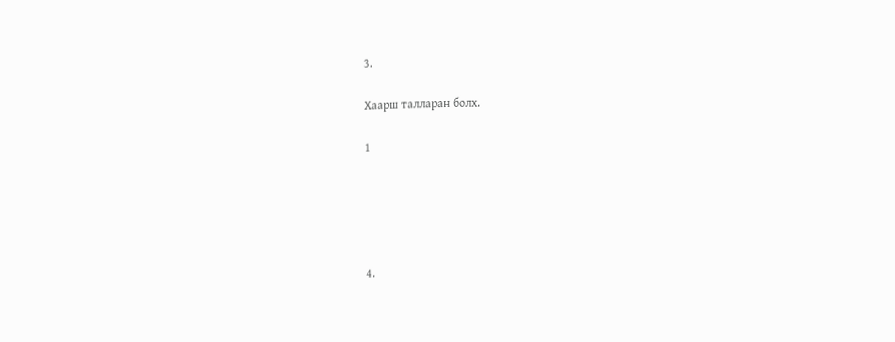3.

Хаарш талларан болх.

1





4.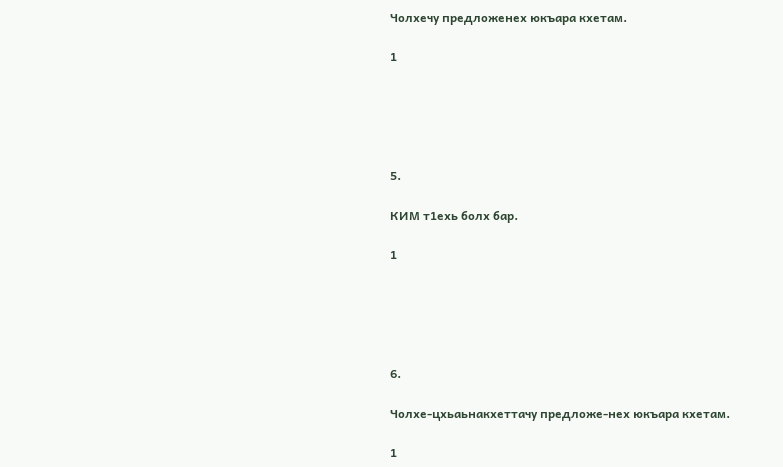Чолхечу предложенех юкъара кхетам.

1





5.

КИМ т1ехь болх бар.

1





6.

Чолхе-цхьаьнакхеттачу предложе-нех юкъара кхетам.

1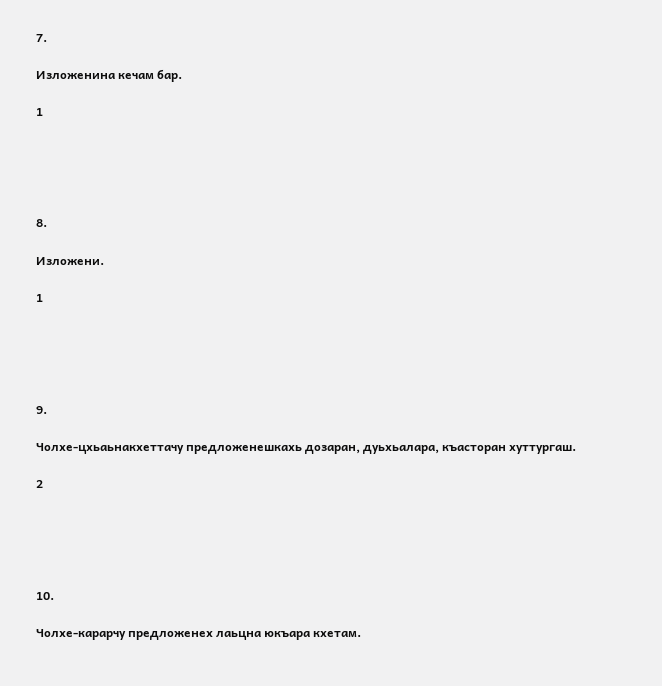7.

Изложенина кечам бар.

1





8.

Изложени.

1





9.

Чолхе-цхьаьнакхеттачу предложенешкахь дозаран, дуьхьалара, къасторан хуттургаш.

2





10.

Чолхе-карарчу предложенех лаьцна юкъара кхетам.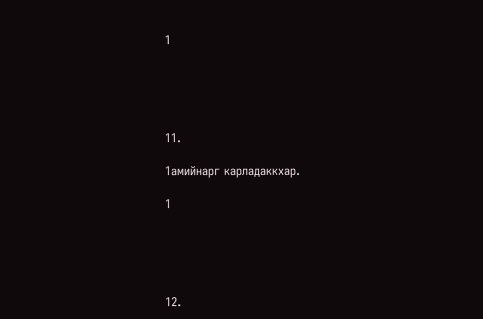1





11.

1амийнарг карладаккхар.

1





12.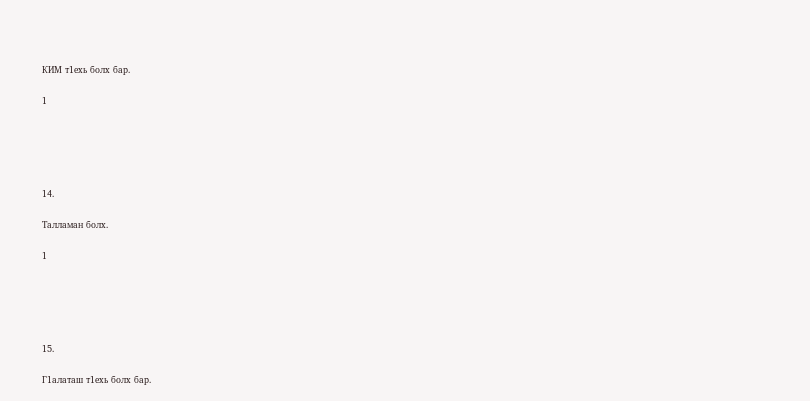КИМ т1ехь болх бар.

1





14.

Талламан болх.

1





15.

Г1алаташ т1ехь болх бар.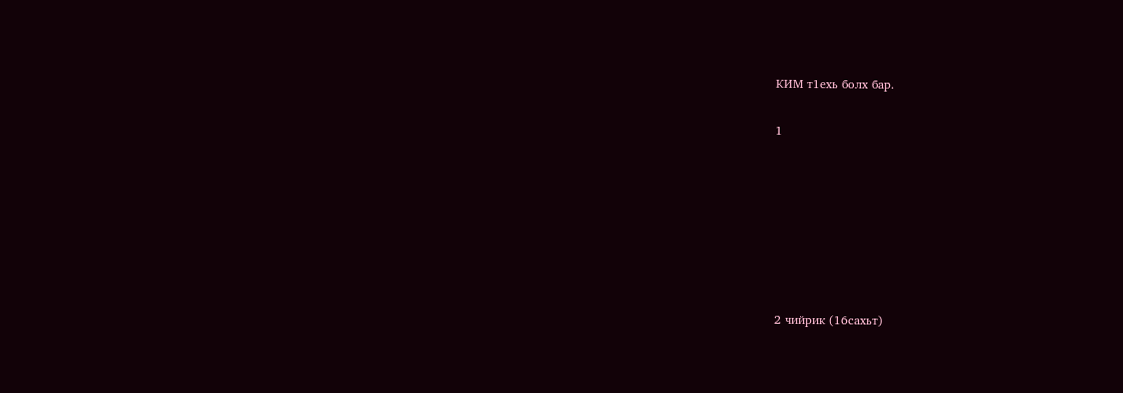КИМ т1ехь болх бар.

1







2 чийрик (16сахьт)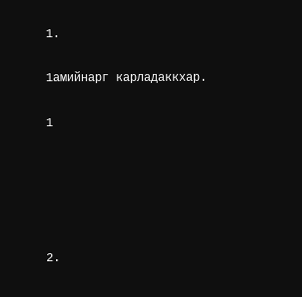1.

1амийнарг карладаккхар.

1





2.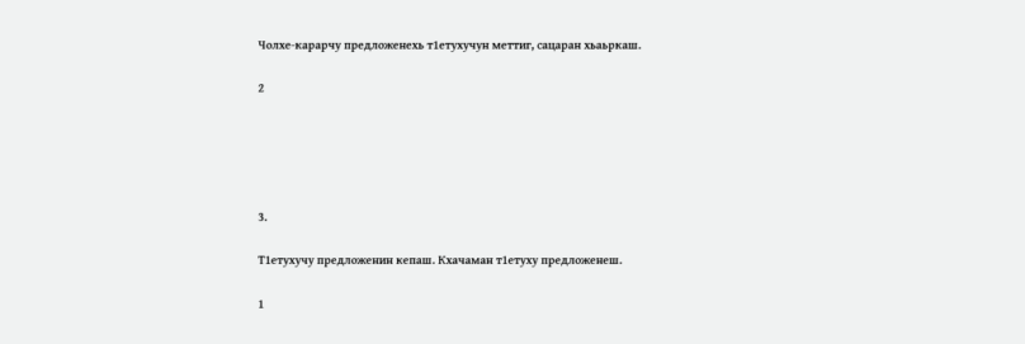Чолхе-карарчу предложенехь т1етухучун меттиг, сацаран хьаьркаш.

2





3.

Т1етухучу предложенин кепаш. Кхачаман т1етуху предложенеш.

1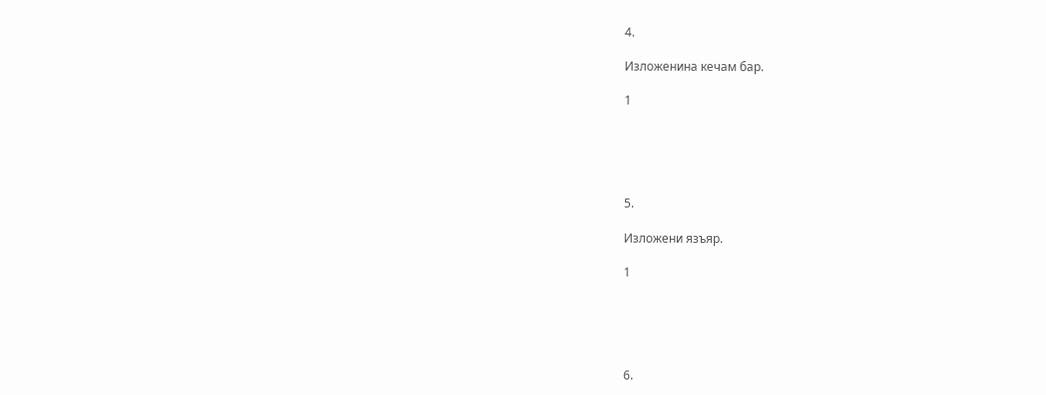4.

Изложенина кечам бар.

1





5.

Изложени язъяр.

1





6.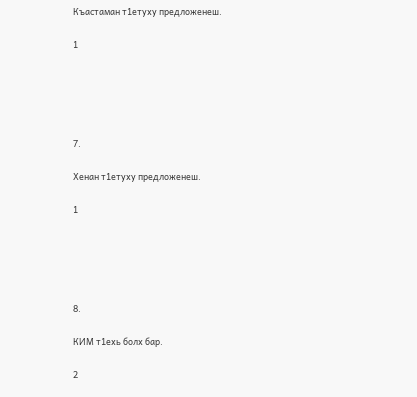Къастаман т1етуху предложенеш.

1





7.

Хенан т1етуху предложенеш.

1





8.

КИМ т1ехь болх бар.

2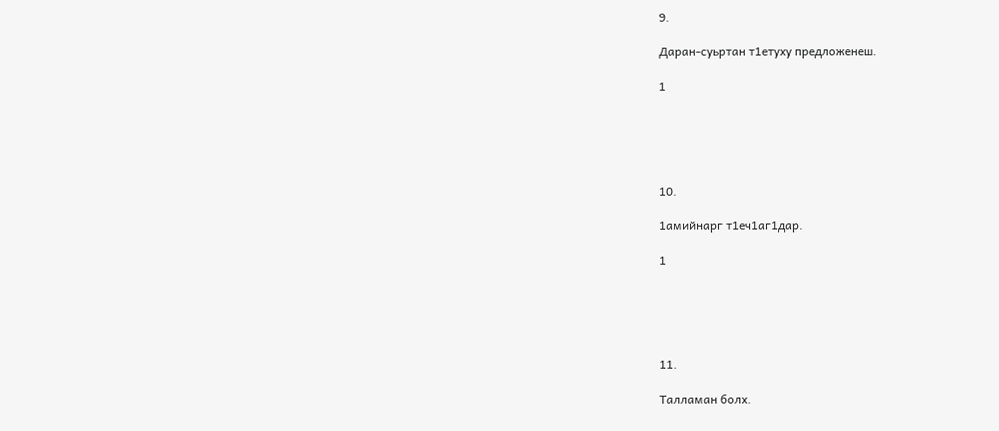9.

Даран-суьртан т1етуху предложенеш.

1





10.

1амийнарг т1еч1аг1дар.

1





11.

Талламан болх.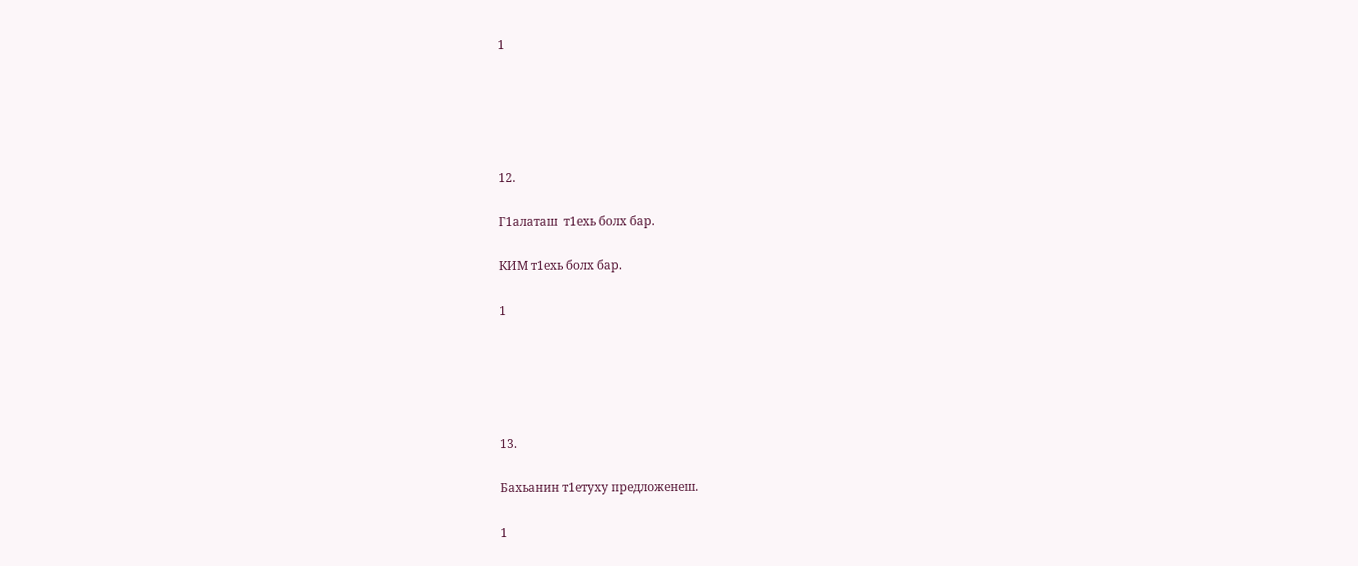1





12.

Г1алаташ  т1ехь болх бар.

КИМ т1ехь болх бар.

1





13.

Бахьанин т1етуху предложенеш.

1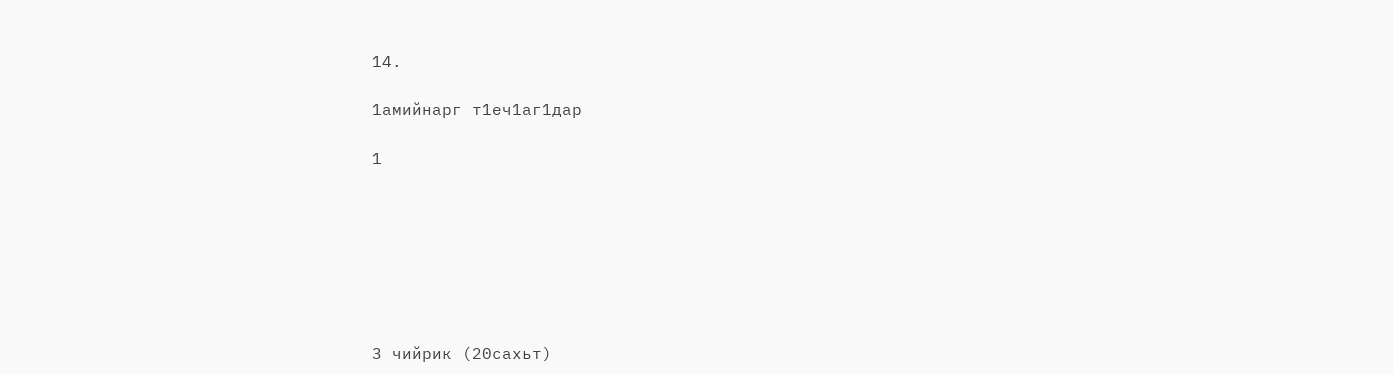14.

1амийнарг т1еч1аг1дар

1







3 чийрик (20сахьт)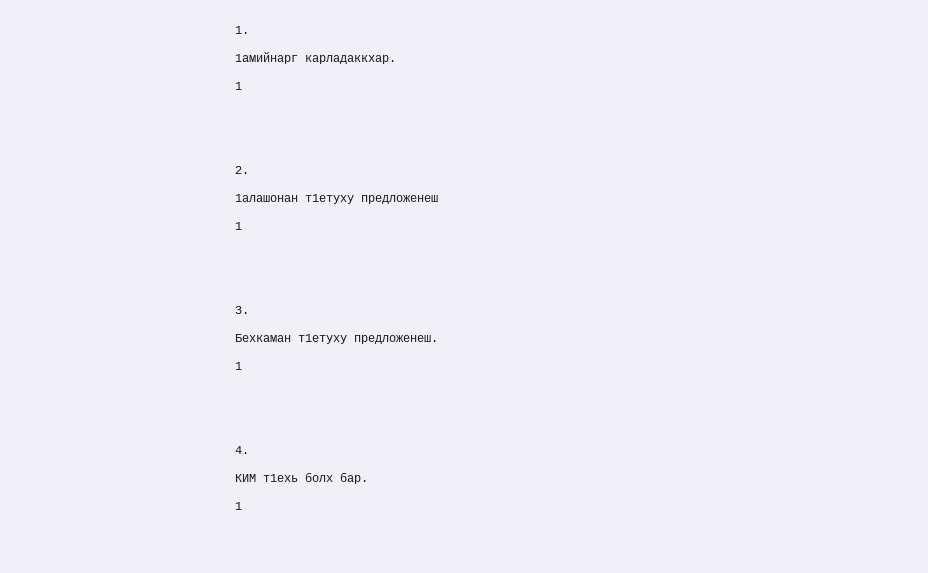1.

1амийнарг карладаккхар.

1





2.

1алашонан т1етуху предложенеш

1





3.

Бехкаман т1етуху предложенеш.

1





4.

КИМ т1ехь болх бар.

1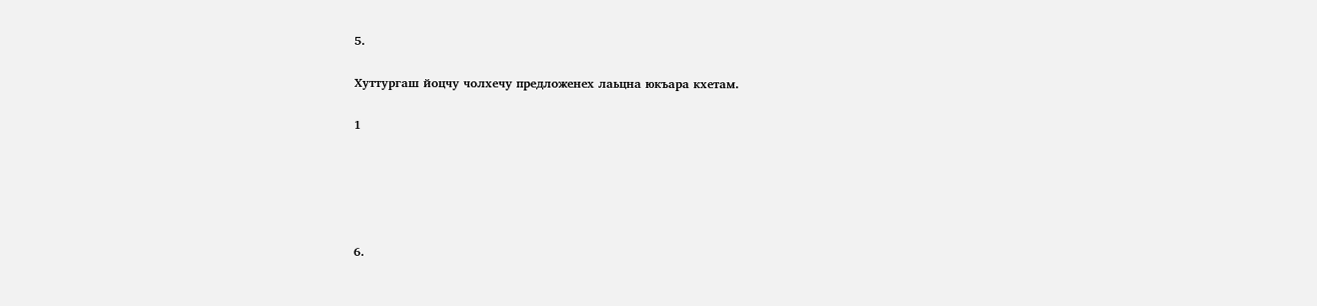5.

Хуттургаш йоцчу чолхечу предложенех лаьцна юкъара кхетам.

1





6.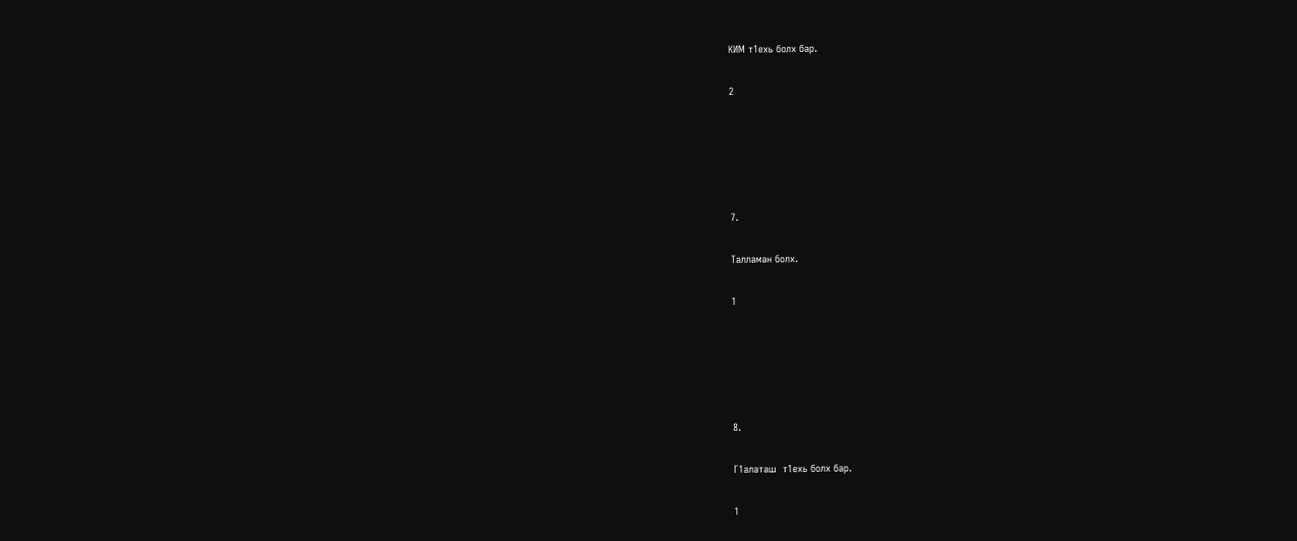КИМ т1ехь болх бар.

2





7.

Талламан болх.

1





8.

Г1алаташ  т1ехь болх бар.

1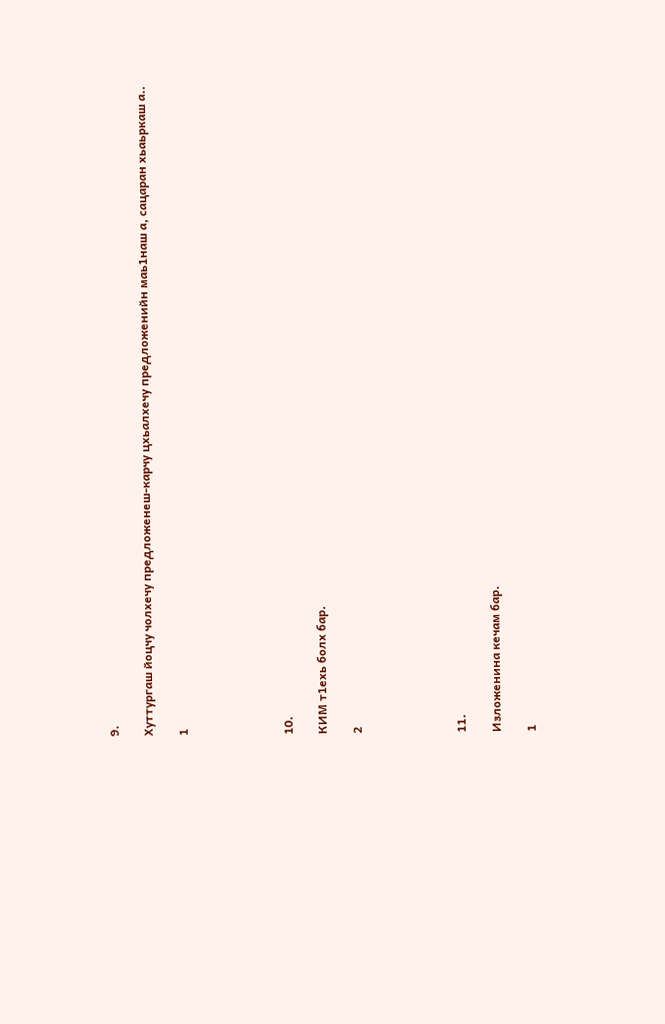9.

Хуттургаш йоцчу чолхечу предложенеш-карчу цхьалхечу предложенийн маь1наш а, сацаран хьаьркаш а..

1





10.

КИМ т1ехь болх бар.

2





11.

Изложенина кечам бар.

1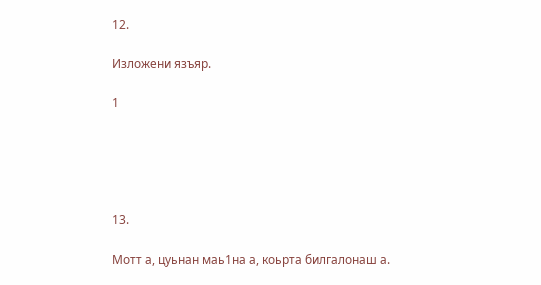12.

Изложени язъяр.

1





13.

Мотт а, цуьнан маь1на а, коьрта билгалонаш а.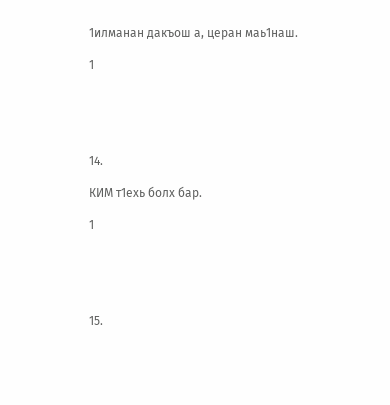1илманан дакъош а, церан маь1наш.

1





14.

КИМ т1ехь болх бар.

1





15.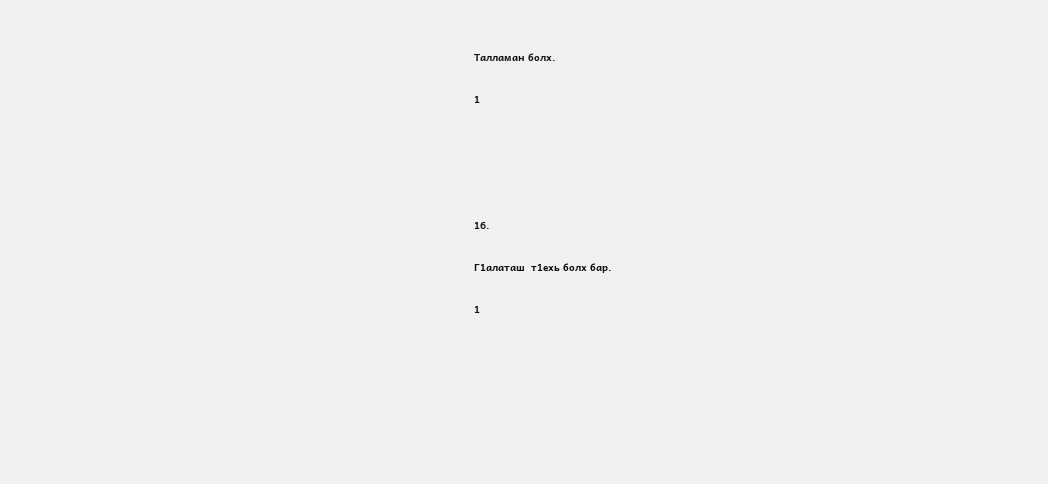Талламан болх.

1





16.

Г1алаташ  т1ехь болх бар.

1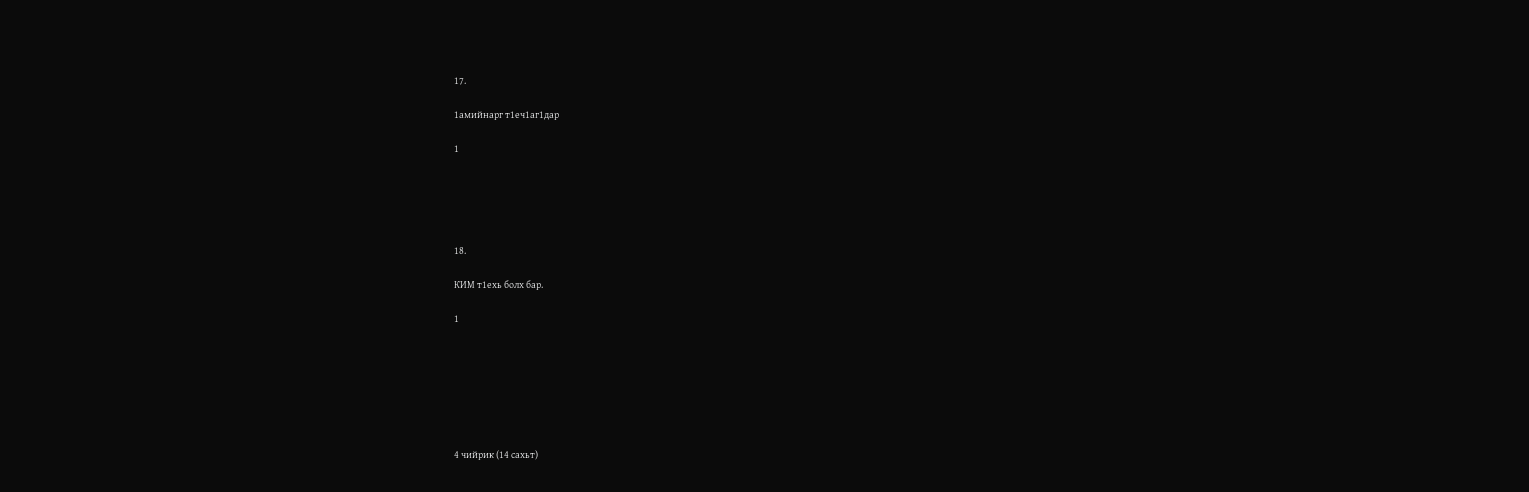17.

1амийнарг т1еч1аг1дар

1





18.

КИМ т1ехь болх бар.

1







4 чийрик (14 сахьт)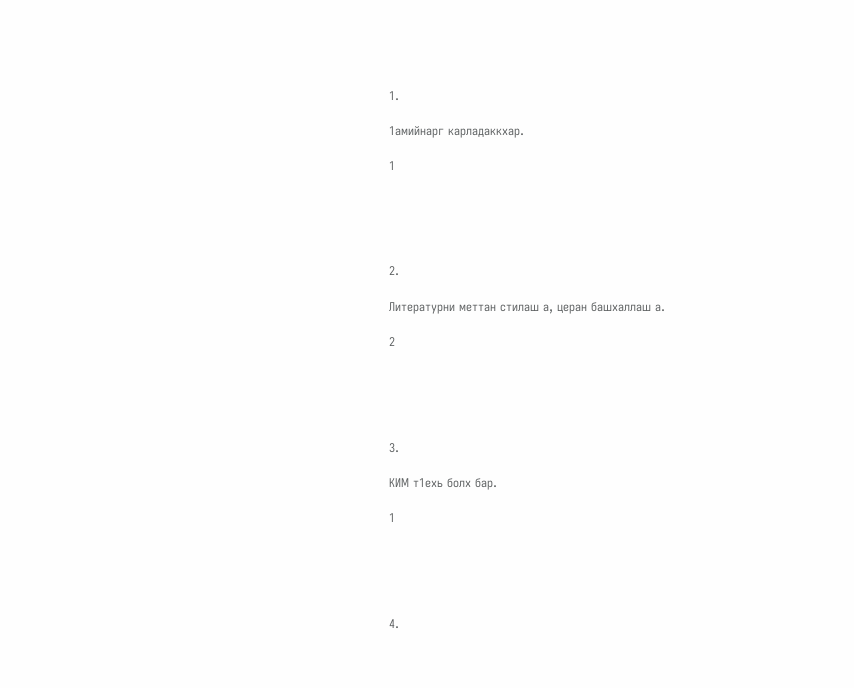1.

1амийнарг карладаккхар.

1





2.

Литературни меттан стилаш а, церан башхаллаш а.

2





3.

КИМ т1ехь болх бар.

1





4.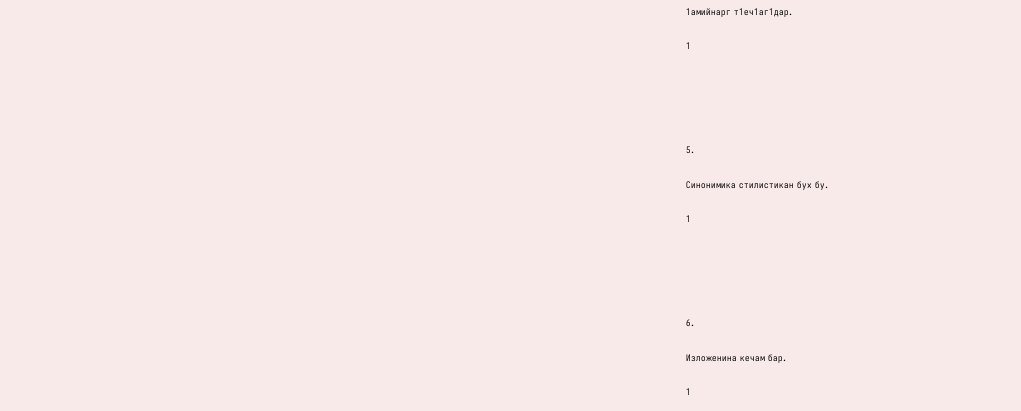1амийнарг т1еч1аг1дар.

1





5.

Синонимика стилистикан бух бу.

1





6.

Изложенина кечам бар.

1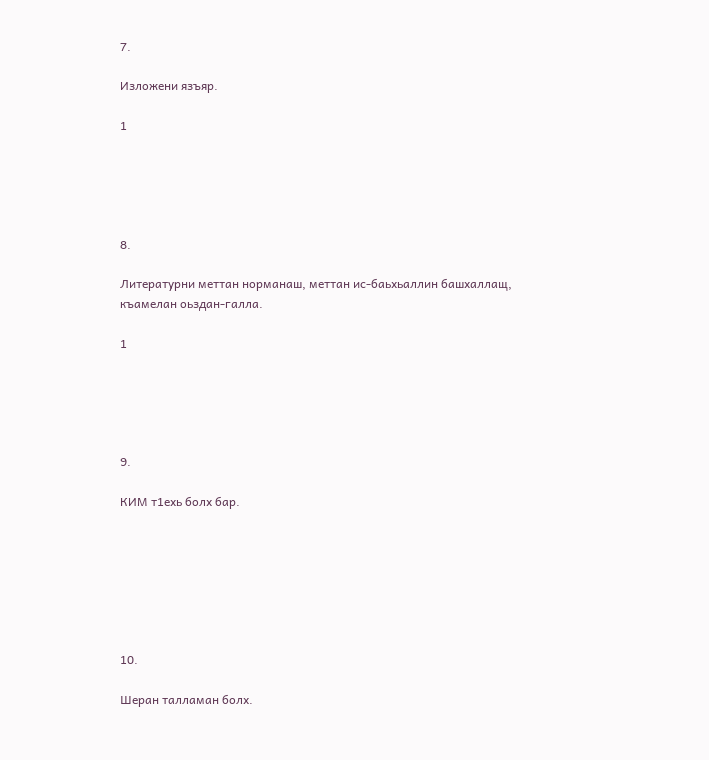7.

Изложени язъяр.

1





8.

Литературни меттан норманаш, меттан ис-баьхьаллин башхаллащ, къамелан оьздан-галла.

1





9.

КИМ т1ехь болх бар.







10.

Шеран талламан болх.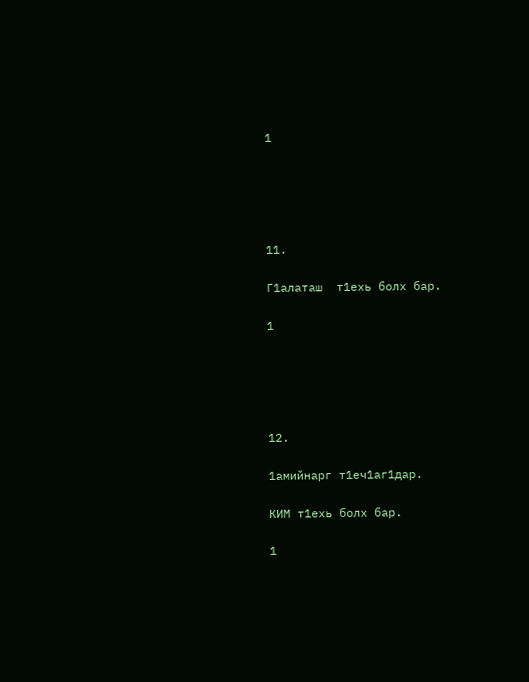1





11.

Г1алаташ  т1ехь болх бар.

1





12.

1амийнарг т1еч1аг1дар.

КИМ т1ехь болх бар.

1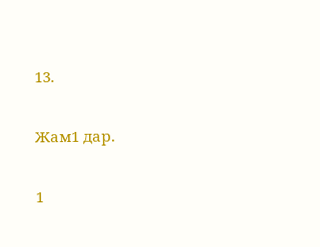13.

Жам1 дар.

1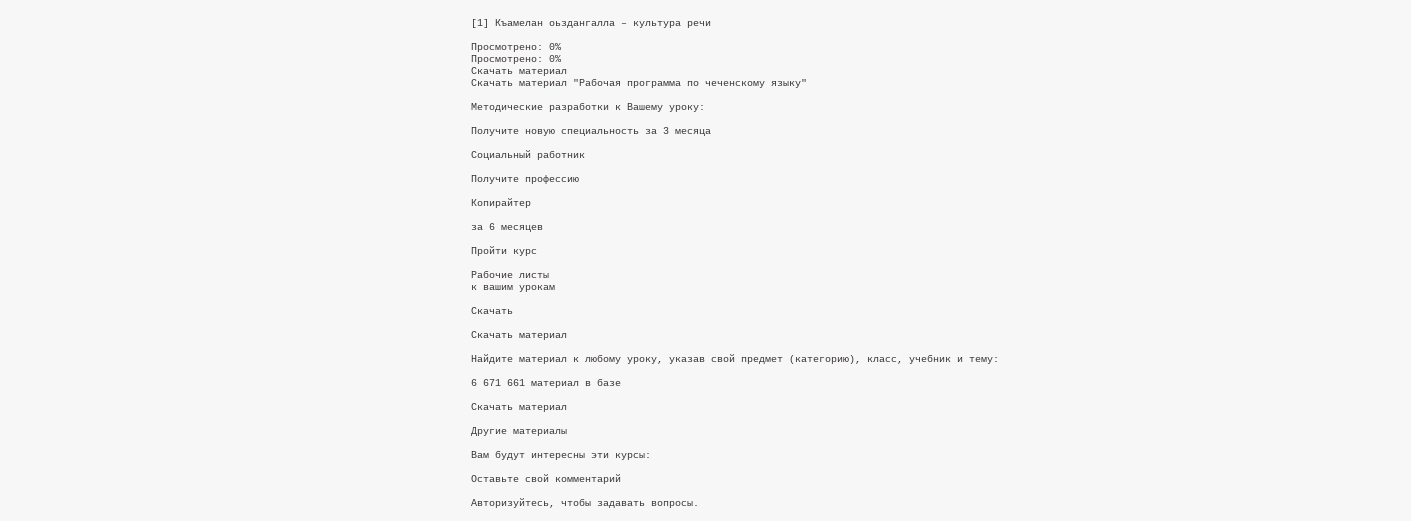[1] Къамелан оьздангалла – культура речи

Просмотрено: 0%
Просмотрено: 0%
Скачать материал
Скачать материал "Рабочая программа по чеченскому языку"

Методические разработки к Вашему уроку:

Получите новую специальность за 3 месяца

Социальный работник

Получите профессию

Копирайтер

за 6 месяцев

Пройти курс

Рабочие листы
к вашим урокам

Скачать

Скачать материал

Найдите материал к любому уроку, указав свой предмет (категорию), класс, учебник и тему:

6 671 661 материал в базе

Скачать материал

Другие материалы

Вам будут интересны эти курсы:

Оставьте свой комментарий

Авторизуйтесь, чтобы задавать вопросы.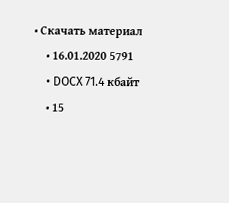• Скачать материал
    • 16.01.2020 5791
    • DOCX 71.4 кбайт
    • 15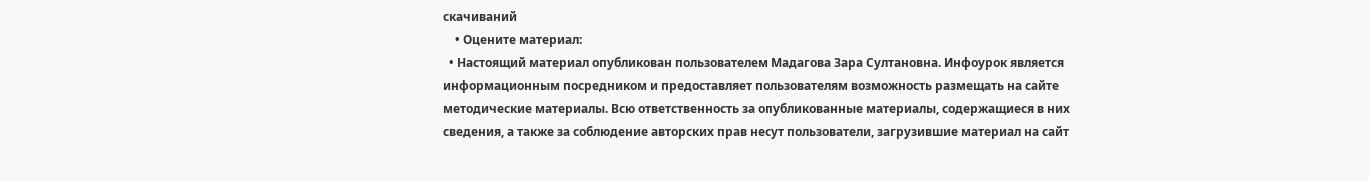скачиваний
    • Оцените материал:
  • Настоящий материал опубликован пользователем Мадагова Зара Султановна. Инфоурок является информационным посредником и предоставляет пользователям возможность размещать на сайте методические материалы. Всю ответственность за опубликованные материалы, содержащиеся в них сведения, а также за соблюдение авторских прав несут пользователи, загрузившие материал на сайт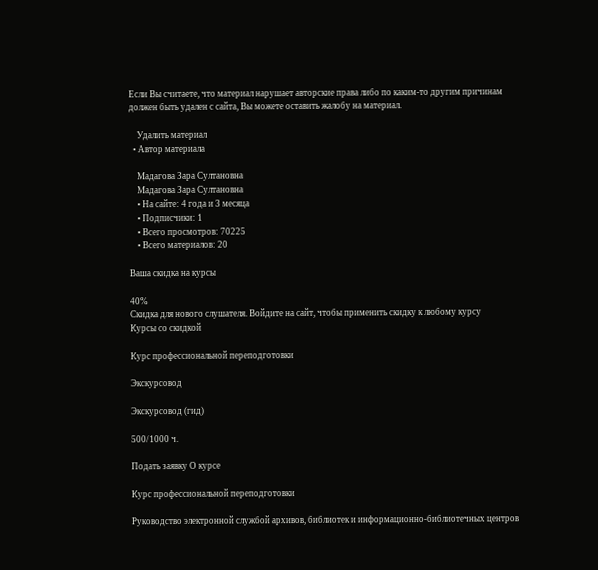Если Вы считаете, что материал нарушает авторские права либо по каким-то другим причинам должен быть удален с сайта, Вы можете оставить жалобу на материал.

    Удалить материал
  • Автор материала

    Мадагова Зара Султановна
    Мадагова Зара Султановна
    • На сайте: 4 года и 3 месяца
    • Подписчики: 1
    • Всего просмотров: 70225
    • Всего материалов: 20

Ваша скидка на курсы

40%
Скидка для нового слушателя. Войдите на сайт, чтобы применить скидку к любому курсу
Курсы со скидкой

Курс профессиональной переподготовки

Экскурсовод

Экскурсовод (гид)

500/1000 ч.

Подать заявку О курсе

Курс профессиональной переподготовки

Руководство электронной службой архивов, библиотек и информационно-библиотечных центров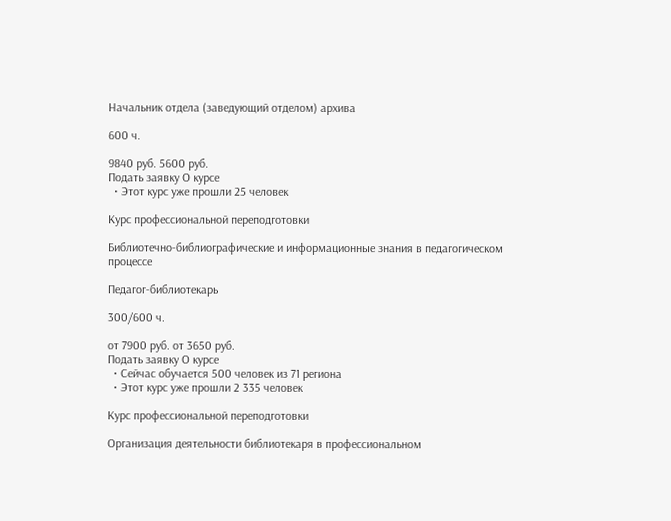Начальник отдела (заведующий отделом) архива

600 ч.

9840 руб. 5600 руб.
Подать заявку О курсе
  • Этот курс уже прошли 25 человек

Курс профессиональной переподготовки

Библиотечно-библиографические и информационные знания в педагогическом процессе

Педагог-библиотекарь

300/600 ч.

от 7900 руб. от 3650 руб.
Подать заявку О курсе
  • Сейчас обучается 500 человек из 71 региона
  • Этот курс уже прошли 2 335 человек

Курс профессиональной переподготовки

Организация деятельности библиотекаря в профессиональном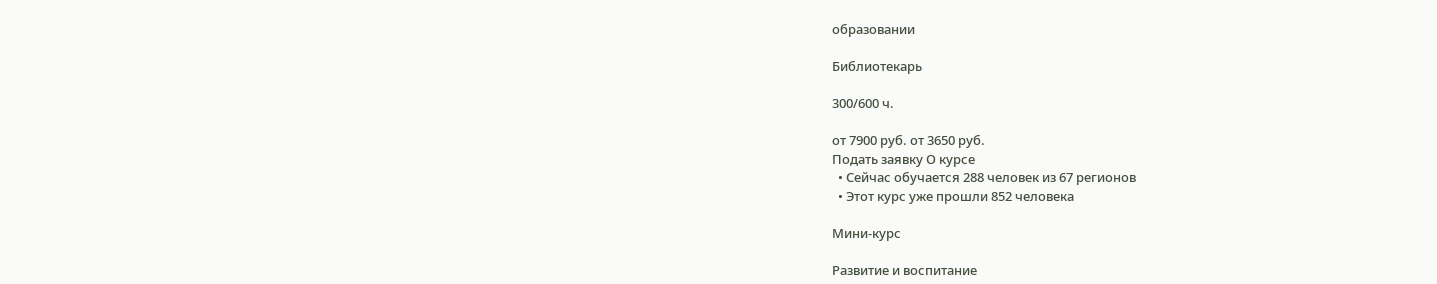образовании

Библиотекарь

300/600 ч.

от 7900 руб. от 3650 руб.
Подать заявку О курсе
  • Сейчас обучается 288 человек из 67 регионов
  • Этот курс уже прошли 852 человека

Мини-курс

Развитие и воспитание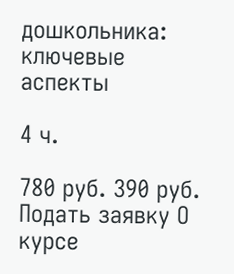дошкольника: ключевые аспекты

4 ч.

780 руб. 390 руб.
Подать заявку О курсе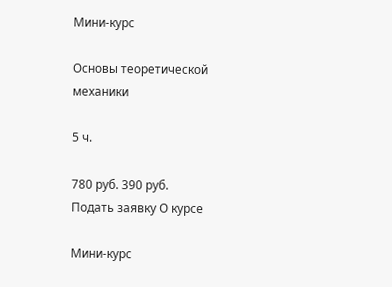Мини-курс

Основы теоретической механики

5 ч.

780 руб. 390 руб.
Подать заявку О курсе

Мини-курс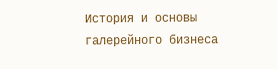История и основы галерейного бизнеса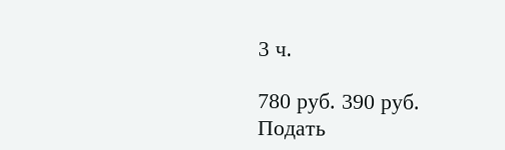3 ч.

780 руб. 390 руб.
Подать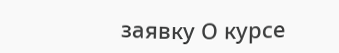заявку О курсе